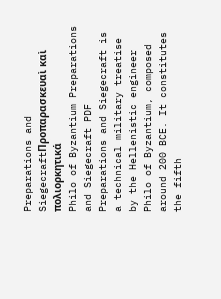Preparations and SiegecraftΠροπαρασκευαὶ καὶ πολιορκητικά
Philo of Byzantium Preparations and Siegecraft PDF
Preparations and Siegecraft is a technical military treatise by the Hellenistic engineer Philo of Byzantium, composed around 200 BCE. It constitutes the fifth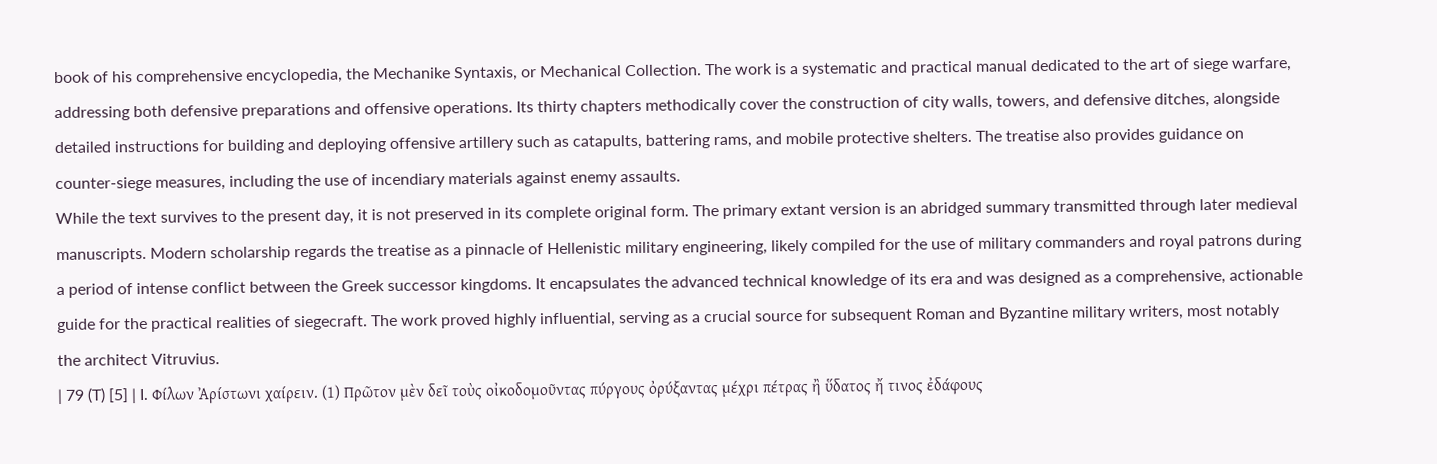book of his comprehensive encyclopedia, the Mechanike Syntaxis, or Mechanical Collection. The work is a systematic and practical manual dedicated to the art of siege warfare, addressing both defensive preparations and offensive operations. Its thirty chapters methodically cover the construction of city walls, towers, and defensive ditches, alongside detailed instructions for building and deploying offensive artillery such as catapults, battering rams, and mobile protective shelters. The treatise also provides guidance on counter-siege measures, including the use of incendiary materials against enemy assaults.
While the text survives to the present day, it is not preserved in its complete original form. The primary extant version is an abridged summary transmitted through later medieval manuscripts. Modern scholarship regards the treatise as a pinnacle of Hellenistic military engineering, likely compiled for the use of military commanders and royal patrons during a period of intense conflict between the Greek successor kingdoms. It encapsulates the advanced technical knowledge of its era and was designed as a comprehensive, actionable guide for the practical realities of siegecraft. The work proved highly influential, serving as a crucial source for subsequent Roman and Byzantine military writers, most notably the architect Vitruvius.
| 79 (T) [5] | I. Φίλων Ἀρίστωνι χαίρειν. (1) Πρῶτον μὲν δεῖ τοὺς οἰκοδομοῦντας πύργους ὀρύξαντας μέχρι πέτρας ἢ ὕδατος ἤ τινος ἐδάφους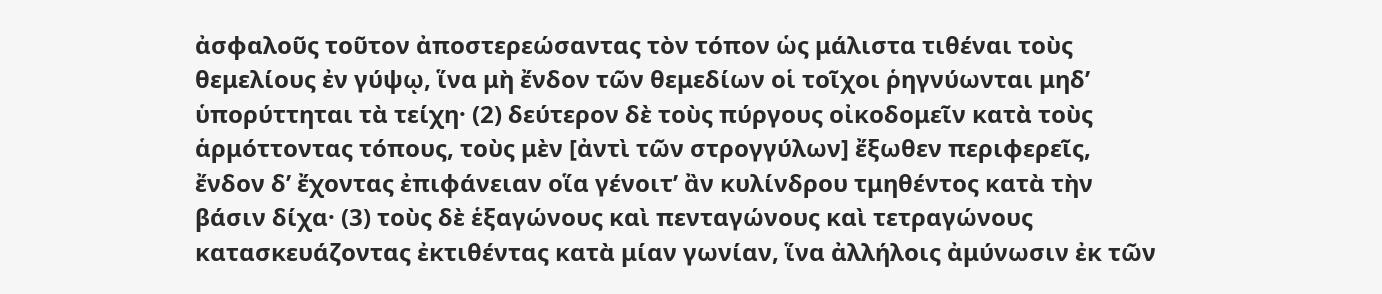ἀσφαλοῦς τοῦτον ἀποστερεώσαντας τὸν τόπον ὡς μάλιστα τιθέναι τοὺς θεμελίους ἐν γύψῳ, ἵνα μὴ ἔνδον τῶν θεμεδίων οἱ τοῖχοι ῥηγνύωνται μηδ’ ὑπορύττηται τὰ τείχη· (2) δεύτερον δὲ τοὺς πύργους οἰκοδομεῖν κατὰ τοὺς ἁρμόττοντας τόπους, τοὺς μὲν [ἀντὶ τῶν στρογγύλων] ἔξωθεν περιφερεῖς, ἔνδον δ’ ἔχοντας ἐπιφάνειαν οἵα γένοιτ’ ἂν κυλίνδρου τμηθέντος κατὰ τὴν βάσιν δίχα· (3) τοὺς δὲ ἑξαγώνους καὶ πενταγώνους καὶ τετραγώνους κατασκευάζοντας ἐκτιθέντας κατὰ μίαν γωνίαν, ἵνα ἀλλήλοις ἀμύνωσιν ἐκ τῶν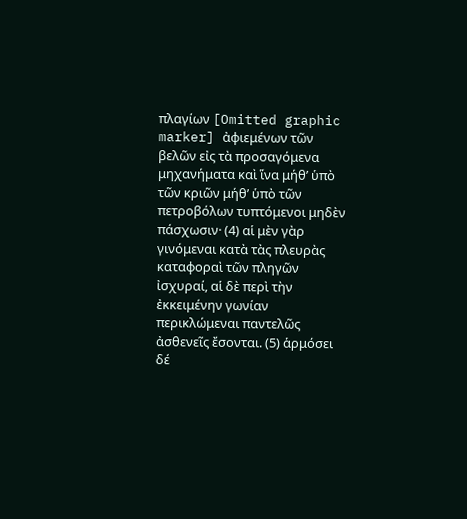πλαγίων [Omitted graphic marker] ἀφιεμένων τῶν βελῶν εἰς τὰ προσαγόμενα μηχανήματα καὶ ἵνα μήθ’ ὑπὸ τῶν κριῶν μήθ’ ὑπὸ τῶν πετροβόλων τυπτόμενοι μηδὲν πάσχωσιν· (4) αἱ μὲν γὰρ γινόμεναι κατὰ τὰς πλευρὰς καταφοραὶ τῶν πληγῶν ἰσχυραί, αἱ δὲ περὶ τὴν ἐκκειμένην γωνίαν περικλώμεναι παντελῶς ἀσθενεῖς ἔσονται. (5) ἁρμόσει δέ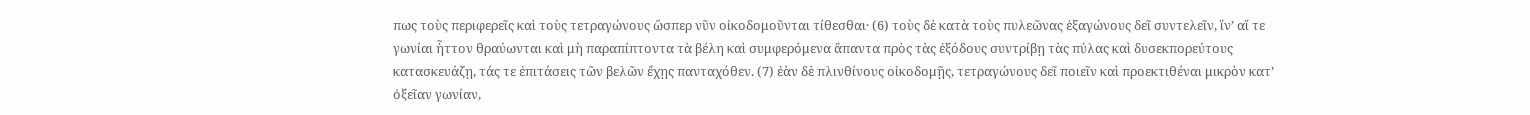πως τοὺς περιφερεῖς καὶ τοὺς τετραγώνους ὥσπερ νῦν οἰκοδομοῦνται τίθεσθαι· (6) τοὺς δὲ κατὰ τοὺς πυλεῶνας ἑξαγώνους δεῖ συντελεῖν, ἵν’ αἵ τε γωνίαι ἧττον θραύωνται καὶ μὴ παραπίπτοντα τὰ βέλη καὶ συμφερόμενα ἅπαντα πρὸς τὰς ἐξόδους συντρίβῃ τὰς πύλας καὶ δυσεκπορεύτους κατασκευάζῃ, τάς τε ἐπιτάσεις τῶν βελῶν ἔχῃς πανταχόθεν. (7) ἐὰν δὲ πλινθίνους οἰκοδομῇς, τετραγώνους δεῖ ποιεῖν καὶ προεκτιθέναι μικρὸν κατ’ ὀξεῖαν γωνίαν,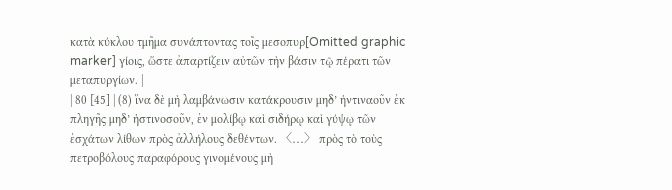κατὰ κύκλου τμῆμα συνάπτοντας τοῖς μεσοπυρ[Omitted graphic marker] γίοις, ὥστε ἀπαρτίζειν αὐτῶν τὴν βάσιν τῷ πέρατι τῶν μεταπυργίων. |
| 80 [45] | (8) ἵνα δὲ μὴ λαμβάνωσιν κατάκρουσιν μηδ’ ἡντιναοῦν ἐκ πληγῆς μηδ’ ἡστινοσοῦν, ἐν μολίβῳ καὶ σιδήρῳ καὶ γύψῳ τῶν ἐσχάτων λίθων πρὸς ἀλλήλους δεθέντων. 〈...〉 πρὸς τὸ τοὺς πετροβόλους παραφόρους γινομένους μὴ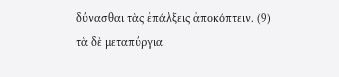δύνασθαι τὰς ἐπάλξεις ἀποκόπτειν. (9) τὰ δὲ μεταπύργια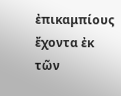ἐπικαμπίους ἔχοντα ἐκ τῶν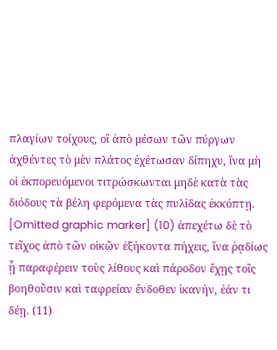πλαγίων τοίχους, οἳ ἀπὸ μέσων τῶν πύργων ἀχθέντες τὸ μὲν πλάτος ἐχέτωσαν δίπηχυ, ἵνα μὴ οἱ ἐκπορευόμενοι τιτρώσκωνται μηδὲ κατὰ τὰς διόδους τὰ βέλη φερόμενα τὰς πυλίδας ἐκκόπτῃ. [Omitted graphic marker] (10) ἀπεχέτω δὲ τὸ τεῖχος ἀπὸ τῶν οἰκῶν ἑξήκοντα πήχεις, ἵνα ῥᾳδίως ᾗ παραφέρειν τοὺς λίθους καὶ πάροδον ἔχῃς τοῖς βοηθοῦσιν καὶ ταφρείαν ἔνδοθεν ἱκανήν, ἐάν τι δέῃ. (11)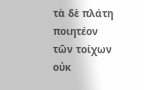τὰ δὲ πλάτη ποιητέον τῶν τοίχων οὐκ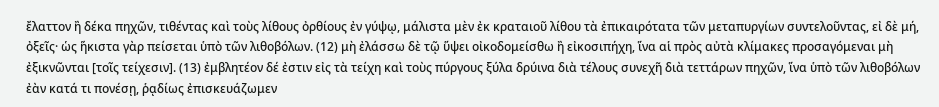ἔλαττον ἢ δέκα πηχῶν, τιθέντας καὶ τοὺς λίθους ὀρθίους ἐν γύψῳ, μάλιστα μὲν ἐκ κραταιοῦ λίθου τὰ ἐπικαιρότατα τῶν μεταπυργίων συντελοῦντας, εἰ δὲ μή, ὀξεῖς· ὡς ἥκιστα γὰρ πείσεται ὑπὸ τῶν λιθοβόλων. (12) μὴ ἐλάσσω δὲ τῷ ὕψει οἰκοδομείσθω ἢ εἰκοσιπήχη, ἵνα αἱ πρὸς αὐτὰ κλίμακες προσαγόμεναι μὴ ἐξικνῶνται [τοῖς τείχεσιν]. (13) ἐμβλητέον δέ ἐστιν εἰς τὰ τείχη καὶ τοὺς πύργους ξύλα δρύινα διὰ τέλους συνεχῆ διὰ τεττάρων πηχῶν, ἵνα ὑπὸ τῶν λιθοβόλων ἐὰν κατά τι πονέσῃ, ῥᾳδίως ἐπισκευάζωμεν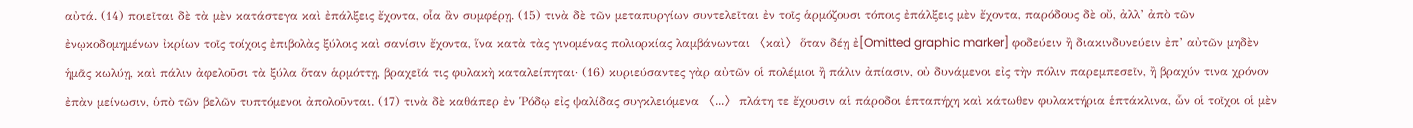αὐτά. (14) ποιεῖται δὲ τὰ μὲν κατάστεγα καὶ ἐπάλξεις ἔχοντα, οἷα ἂν συμφέρῃ. (15) τινὰ δὲ τῶν μεταπυργίων συντελεῖται ἐν τοῖς ἁρμόζουσι τόποις ἐπάλξεις μὲν ἔχοντα, παρόδους δὲ οὔ, ἀλλ’ ἀπὸ τῶν ἐνῳκοδομημένων ἰκρίων τοῖς τοίχοις ἐπιβολὰς ξύλοις καὶ σανίσιν ἔχοντα, ἵνα κατὰ τὰς γινομένας πολιορκίας λαμβάνωνται 〈καὶ〉 ὅταν δέῃ ἐ[Omitted graphic marker] φοδεύειν ἢ διακινδυνεύειν ἐπ’ αὐτῶν μηδὲν ἡμᾶς κωλύῃ, καὶ πάλιν ἀφελοῦσι τὰ ξύλα ὅταν ἁρμόττῃ, βραχεῖά τις φυλακὴ καταλείπηται· (16) κυριεύσαντες γὰρ αὐτῶν οἱ πολέμιοι ἢ πάλιν ἀπίασιν, οὐ δυνάμενοι εἰς τὴν πόλιν παρεμπεσεῖν, ἢ βραχύν τινα χρόνον ἐπὰν μείνωσιν, ὑπὸ τῶν βελῶν τυπτόμενοι ἀπολοῦνται. (17) τινὰ δὲ καθάπερ ἐν Ῥόδῳ εἰς ψαλίδας συγκλειόμενα 〈...〉 πλάτη τε ἔχουσιν αἱ πάροδοι ἑπταπήχη καὶ κάτωθεν φυλακτήρια ἑπτάκλινα, ὧν οἱ τοῖχοι οἱ μὲν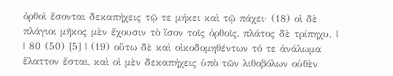ὀρθοὶ ἔσονται δεκαπήχεις τῷ τε μήκει καὶ τῷ πάχει· (18) οἱ δὲ πλάγιοι μῆκος μὲν ἔχουσιν τὸ ἴσον τοῖς ὀρθοῖς, πλάτος δὲ τρίπηχυ. |
| 80 (50) [5] | (19) οὕτω δὲ καὶ οἰκοδομηθέντων τό τε ἀνάλωμα ἔλαττον ἔσται, καὶ οἱ μὲν δεκαπήχεις ὑπὸ τῶν λιθοβόλων οὐθὲν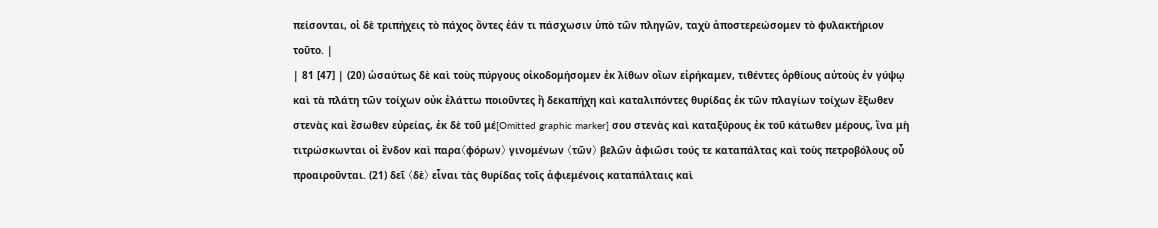πείσονται, οἱ δὲ τριπήχεις τὸ πάχος ὄντες ἐάν τι πάσχωσιν ὑπὸ τῶν πληγῶν, ταχὺ ἀποστερεώσομεν τὸ φυλακτήριον τοῦτο. |
| 81 [47] | (20) ὡσαύτως δὲ καὶ τοὺς πύργους οἰκοδομήσομεν ἐκ λίθων οἵων εἰρήκαμεν, τιθέντες ὀρθίους αὐτοὺς ἐν γύψῳ καὶ τὰ πλάτη τῶν τοίχων οὐκ ἐλάττω ποιοῦντες ἢ δεκαπήχη καὶ καταλιπόντες θυρίδας ἐκ τῶν πλαγίων τοίχων ἔξωθεν στενὰς καὶ ἔσωθεν εὐρείας, ἐκ δὲ τοῦ μέ[Omitted graphic marker] σου στενὰς καὶ καταξύρους ἐκ τοῦ κάτωθεν μέρους, ἵνα μὴ τιτρώσκωνται οἱ ἔνδον καὶ παρα〈φόρων〉 γινομένων 〈τῶν〉 βελῶν ἀφιῶσι τούς τε καταπάλτας καὶ τοὺς πετροβόλους οὖ προαιροῦνται. (21) δεῖ 〈δὲ〉 εἶναι τὰς θυρίδας τοῖς ἀφιεμένοις καταπάλταις καὶ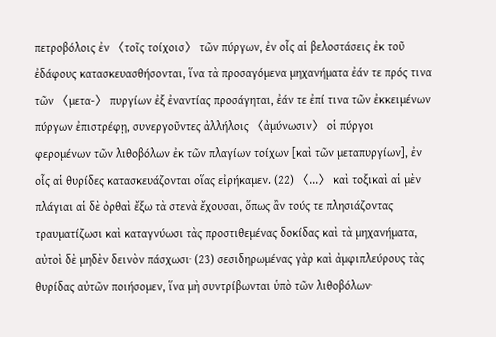πετροβόλοις ἐν 〈τοῖς τοίχοισ〉 τῶν πύργων, ἐν οἷς αἱ βελοστάσεις ἐκ τοῦ ἐδάφους κατασκευασθήσονται, ἵνα τὰ προσαγόμενα μηχανήματα ἐάν τε πρός τινα τῶν 〈μετα‐〉 πυργίων ἐξ ἐναντίας προσάγηται, ἐάν τε ἐπί τινα τῶν ἐκκειμένων πύργων ἐπιστρέφῃ, συνεργοῦντες ἀλλήλοις 〈ἀμύνωσιν〉 οἱ πύργοι φερομένων τῶν λιθοβόλων ἐκ τῶν πλαγίων τοίχων [καὶ τῶν μεταπυργίων], ἐν οἷς αἱ θυρίδες κατασκευάζονται οἵας εἰρήκαμεν. (22) 〈...〉 καὶ τοξικαὶ αἱ μὲν πλάγιαι αἱ δὲ ὀρθαὶ ἔξω τὰ στενὰ ἔχουσαι, ὅπως ἂν τούς τε πλησιάζοντας τραυματίζωσι καὶ καταγνύωσι τὰς προστιθεμένας δοκίδας καὶ τὰ μηχανήματα, αὐτοὶ δὲ μηδὲν δεινὸν πάσχωσι· (23) σεσιδηρωμένας γὰρ καὶ ἀμφιπλεύρους τὰς θυρίδας αὐτῶν ποιήσομεν, ἵνα μὴ συντρίβωνται ὑπὸ τῶν λιθοβόλων·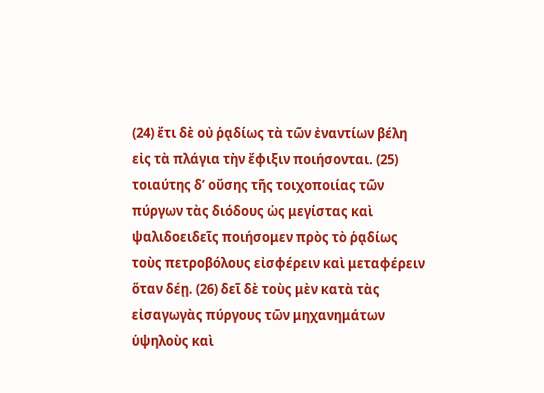(24) ἔτι δὲ οὐ ῥᾳδίως τὰ τῶν ἐναντίων βέλη εἰς τὰ πλάγια τὴν ἔφιξιν ποιήσονται. (25) τοιαύτης δ’ οὔσης τῆς τοιχοποιίας τῶν πύργων τὰς διόδους ὡς μεγίστας καὶ ψαλιδοειδεῖς ποιήσομεν πρὸς τὸ ῥᾳδίως τοὺς πετροβόλους εἰσφέρειν καὶ μεταφέρειν ὅταν δέῃ. (26) δεῖ δὲ τοὺς μὲν κατὰ τὰς εἰσαγωγὰς πύργους τῶν μηχανημάτων ὑψηλοὺς καὶ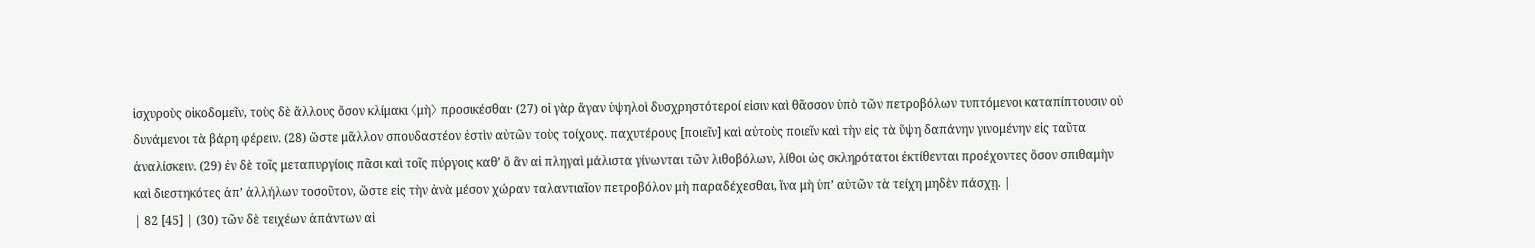ἰσχυροὺς οἰκοδομεῖν, τοὺς δὲ ἄλλους ὄσον κλίμακι 〈μὴ〉 προσικέσθαι· (27) οἱ γὰρ ἄγαν ὑψηλοὶ δυσχρηστότεροί εἰσιν καὶ θᾶσσον ὑπὸ τῶν πετροβόλων τυπτόμενοι καταπίπτουσιν οὐ δυνάμενοι τὰ βάρη φέρειν. (28) ὥστε μᾶλλον σπουδαστέον ἐστὶν αὐτῶν τοὺς τοίχους. παχυτέρους [ποιεῖν] καὶ αὐτοὺς ποιεῖν καὶ τὴν εἰς τὰ ὕψη δαπάνην γινομένην εἰς ταῦτα ἀναλίσκειν. (29) ἐν δὲ τοῖς μεταπυργίοις πᾶσι καὶ τοῖς πύργοις καθ’ ὃ ἂν αἱ πληγαὶ μάλιστα γίνωνται τῶν λιθοβόλων, λίθοι ὡς σκληρότατοι ἐκτίθενται προέχοντες ὅσον σπιθαμὴν καὶ διεστηκότες ἀπ’ ἀλλήλων τοσοῦτον, ὥστε εἰς τὴν ἀνὰ μέσον χώραν ταλαντιαῖον πετροβόλον μὴ παραδέχεσθαι, ἵνα μὴ ὑπ’ αὐτῶν τὰ τείχη μηδὲν πάσχῃ. |
| 82 [45] | (30) τῶν δὲ τειχέων ἁπάντων αἱ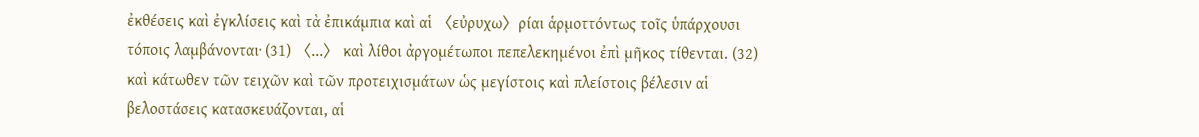ἐκθέσεις καὶ ἐγκλίσεις καὶ τὰ ἐπικάμπια καὶ αἱ 〈εὐρυχω〉ρίαι ἁρμοττόντως τοῖς ὑπάρχουσι τόποις λαμβάνονται· (31) 〈...〉 καὶ λίθοι ἀργομέτωποι πεπελεκημένοι ἐπὶ μῆκος τίθενται. (32) καὶ κάτωθεν τῶν τειχῶν καὶ τῶν προτειχισμάτων ὡς μεγίστοις καὶ πλείστοις βέλεσιν αἱ βελοστάσεις κατασκευάζονται, αἱ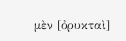μὲν [ὀρυκταὶ]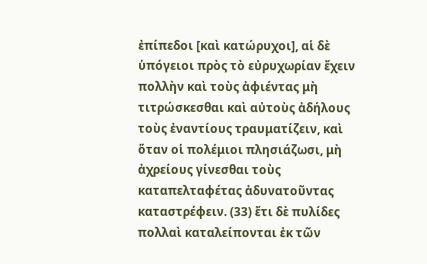ἐπίπεδοι [καὶ κατώρυχοι], αἱ δὲ ὑπόγειοι πρὸς τὸ εὐρυχωρίαν ἔχειν πολλὴν καὶ τοὺς ἀφιέντας μὴ τιτρώσκεσθαι καὶ αὐτοὺς ἀδήλους τοὺς ἐναντίους τραυματίζειν, καὶ ὅταν οἱ πολέμιοι πλησιάζωσι, μὴ ἀχρείους γίνεσθαι τοὺς καταπελταφέτας ἀδυνατοῦντας καταστρέφειν. (33) ἔτι δὲ πυλίδες πολλαὶ καταλείπονται ἐκ τῶν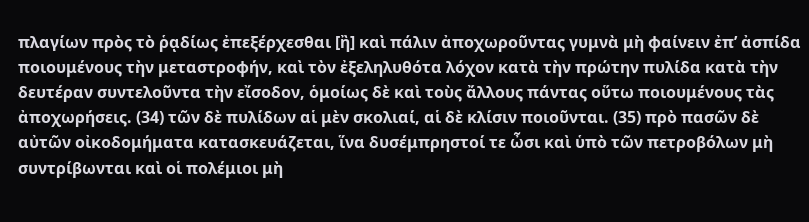πλαγίων πρὸς τὸ ῥᾳδίως ἐπεξέρχεσθαι [ἢ] καὶ πάλιν ἀποχωροῦντας γυμνὰ μὴ φαίνειν ἐπ’ ἀσπίδα ποιουμένους τὴν μεταστροφήν, καὶ τὸν ἐξεληλυθότα λόχον κατὰ τὴν πρώτην πυλίδα κατὰ τὴν δευτέραν συντελοῦντα τὴν εἴσοδον, ὁμοίως δὲ καὶ τοὺς ἄλλους πάντας οὕτω ποιουμένους τὰς ἀποχωρήσεις. (34) τῶν δὲ πυλίδων αἱ μὲν σκολιαί, αἱ δὲ κλίσιν ποιοῦνται. (35) πρὸ πασῶν δὲ αὐτῶν οἰκοδομήματα κατασκευάζεται, ἵνα δυσέμπρηστοί τε ὦσι καὶ ὑπὸ τῶν πετροβόλων μὴ συντρίβωνται καὶ οἱ πολέμιοι μὴ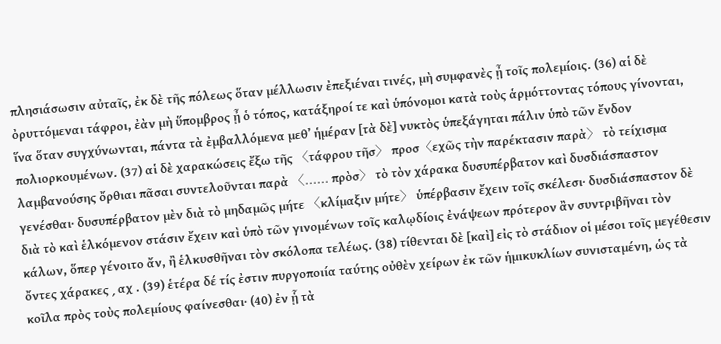πλησιάσωσιν αὐταῖς, ἐκ δὲ τῆς πόλεως ὅταν μέλλωσιν ἐπεξιέναι τινές, μὴ συμφανὲς ᾖ τοῖς πολεμίοις. (36) αἱ δὲ ὀρυττόμεναι τάφροι, ἐὰν μὴ ὕπομβρος ᾖ ὁ τόπος, κατάξηροί τε καὶ ὑπόνομοι κατὰ τοὺς ἁρμόττοντας τόπους γίνονται, ἵνα ὅταν συγχύνωνται, πάντα τὰ ἐμβαλλόμενα μεθ’ ἡμέραν [τὰ δὲ] νυκτὸς ὑπεξάγηται πάλιν ὑπὸ τῶν ἔνδον πολιορκουμένων. (37) αἱ δὲ χαρακώσεις ἔξω τῆς 〈τάφρου τῆσ〉 προσ〈εχῶς τὴν παρέκτασιν παρὰ〉 τὸ τείχισμα λαμβανούσης ὄρθιαι πᾶσαι συντελοῦνται παρὰ 〈...... πρὸσ〉 τὸ τὸν χάρακα δυσυπέρβατον καὶ δυσδιάσπαστον γενέσθαι· δυσυπέρβατον μὲν διὰ τὸ μηδαμῶς μήτε 〈κλίμαξιν μήτε〉 ὑπέρβασιν ἔχειν τοῖς σκέλεσι· δυσδιάσπαστον δὲ διὰ τὸ καὶ ἑλκόμενον στάσιν ἔχειν καὶ ὑπὸ τῶν γινομένων τοῖς καλῳδίοις ἐνάψεων πρότερον ἂν συντριβῆναι τὸν κάλων, ὅπερ γένοιτο ἄν, ἢ ἑλκυσθῆναι τὸν σκόλοπα τελέως. (38) τίθενται δὲ [καὶ] εἰς τὸ στάδιον οἱ μέσοι τοῖς μεγέθεσιν ὄντες χάρακες ͵ αχ . (39) ἑτέρα δέ τίς ἐστιν πυργοποιία ταύτης οὐθὲν χείρων ἐκ τῶν ἡμικυκλίων συνισταμένη, ὡς τὰ κοῖλα πρὸς τοὺς πολεμίους φαίνεσθαι· (40) ἐν ᾗ τὰ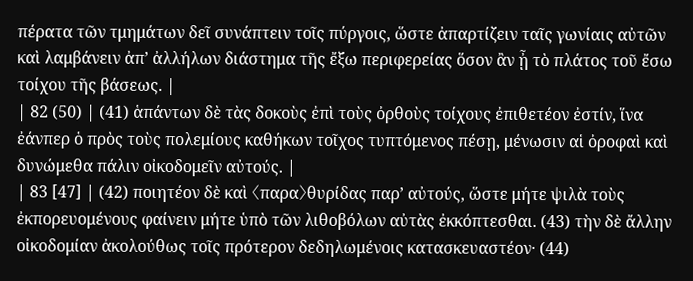πέρατα τῶν τμημάτων δεῖ συνάπτειν τοῖς πύργοις, ὥστε ἀπαρτίζειν ταῖς γωνίαις αὐτῶν καὶ λαμβάνειν ἀπ’ ἀλλήλων διάστημα τῆς ἔξω περιφερείας ὅσον ἂν ᾖ τὸ πλάτος τοῦ ἔσω τοίχου τῆς βάσεως. |
| 82 (50) | (41) ἁπάντων δὲ τὰς δοκοὺς ἐπὶ τοὺς ὀρθοὺς τοίχους ἐπιθετέον ἐστίν, ἵνα ἐάνπερ ὁ πρὸς τοὺς πολεμίους καθήκων τοῖχος τυπτόμενος πέσῃ, μένωσιν αἱ ὀροφαὶ καὶ δυνώμεθα πάλιν οἰκοδομεῖν αὐτούς. |
| 83 [47] | (42) ποιητέον δὲ καὶ 〈παρα〉θυρίδας παρ’ αὐτούς, ὥστε μήτε ψιλὰ τοὺς ἐκπορευομένους φαίνειν μήτε ὑπὸ τῶν λιθοβόλων αὐτὰς ἐκκόπτεσθαι. (43) τὴν δὲ ἄλλην οἰκοδομίαν ἀκολούθως τοῖς πρότερον δεδηλωμένοις κατασκευαστέον· (44)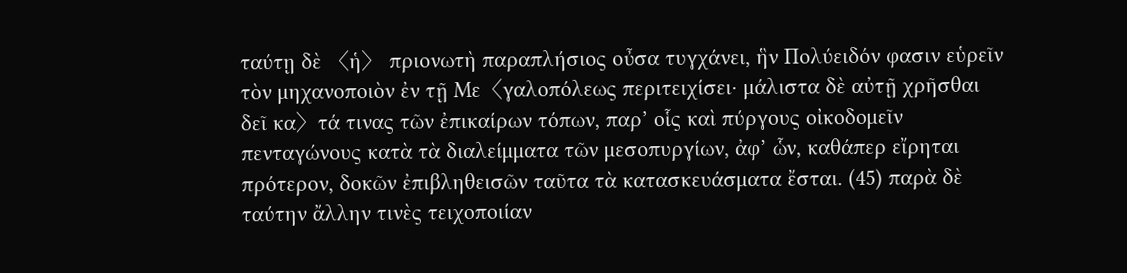ταύτῃ δὲ 〈ἡ〉 πριονωτὴ παραπλήσιος οὖσα τυγχάνει, ἣν Πολύειδόν φασιν εὑρεῖν τὸν μηχανοποιὸν ἐν τῇ Με〈γαλοπόλεως περιτειχίσει· μάλιστα δὲ αὐτῇ χρῆσθαι δεῖ κα〉τά τινας τῶν ἐπικαίρων τόπων, παρ’ οἷς καὶ πύργους οἰκοδομεῖν πενταγώνους κατὰ τὰ διαλείμματα τῶν μεσοπυργίων, ἀφ’ ὧν, καθάπερ εἴρηται πρότερον, δοκῶν ἐπιβληθεισῶν ταῦτα τὰ κατασκευάσματα ἔσται. (45) παρὰ δὲ ταύτην ἄλλην τινὲς τειχοποιίαν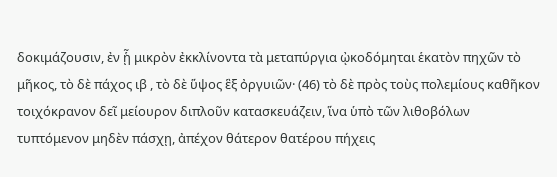δοκιμάζουσιν, ἐν ᾗ μικρὸν ἐκκλίνοντα τὰ μεταπύργια ᾠκοδόμηται ἑκατὸν πηχῶν τὸ μῆκος, τὸ δὲ πάχος ιβ , τὸ δὲ ὕψος ἓξ ὀργυιῶν· (46) τὸ δὲ πρὸς τοὺς πολεμίους καθῆκον τοιχόκρανον δεῖ μείουρον διπλοῦν κατασκευάζειν, ἵνα ὑπὸ τῶν λιθοβόλων τυπτόμενον μηδὲν πάσχῃ, ἀπέχον θάτερον θατέρου πήχεις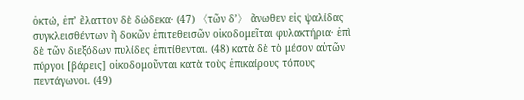ὀκτώ, ἐπ’ ἔλαττον δὲ δώδεκα· (47) 〈τῶν δ’〉 ἄνωθεν εἰς ψαλίδας συγκλεισθέντων ἢ δοκῶν ἐπιτεθεισῶν οἰκοδομεῖται φυλακτήρια· ἐπὶ δὲ τῶν διεξόδων πυλίδες ἐπιτίθενται. (48) κατὰ δὲ τὸ μέσον αὐτῶν πύργοι [βάρεις] οἰκοδομοῦνται κατὰ τοὺς ἐπικαίρους τόπους πεντάγωνοι. (49)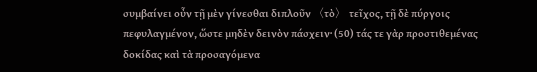συμβαίνει οὖν τῇ μὲν γίνεσθαι διπλοῦν 〈τὸ〉 τεῖχος, τῇ δὲ πύργοις πεφυλαγμένον, ὥστε μηδὲν δεινὸν πάσχειν· (50) τάς τε γὰρ προστιθεμένας δοκίδας καὶ τὰ προσαγόμενα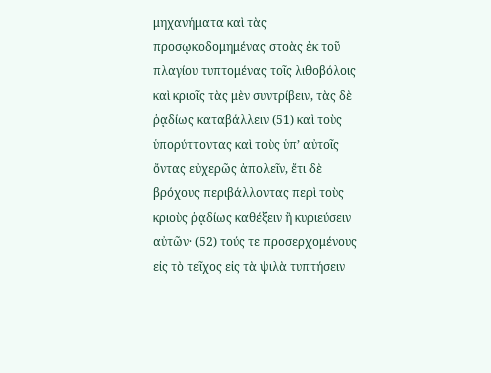μηχανήματα καὶ τὰς προσῳκοδομημένας στοὰς ἐκ τοῦ πλαγίου τυπτομένας τοῖς λιθοβόλοις καὶ κριοῖς τὰς μὲν συντρίβειν, τὰς δὲ ῥᾳδίως καταβάλλειν (51) καὶ τοὺς ὑπορύττοντας καὶ τοὺς ὑπ’ αὐτοῖς ὄντας εὐχερῶς ἀπολεῖν, ἔτι δὲ βρόχους περιβάλλοντας περὶ τοὺς κριοὺς ῥᾳδίως καθέξειν ἢ κυριεύσειν αὐτῶν· (52) τούς τε προσερχομένους εἰς τὸ τεῖχος εἰς τὰ ψιλὰ τυπτήσειν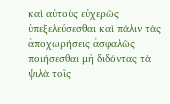καὶ αὐτοὺς εὐχερῶς ὑπεξελεύσεσθαι καὶ πάλιν τὰς ἀποχωρήσεις ἀσφαλῶς ποιήσεσθαι μὴ διδόντας τὰ ψιλὰ τοῖς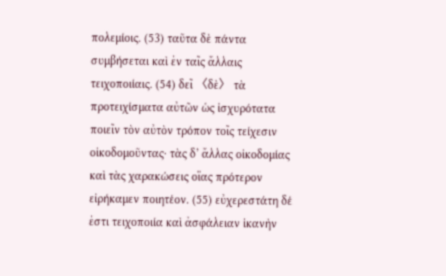πολεμίοις. (53) ταῦτα δὲ πάντα συμβήσεται καὶ ἐν ταῖς ἄλλαις τειχοποιίαις. (54) δεῖ 〈δὲ〉 τὰ προτειχίσματα αὐτῶν ὡς ἰσχυρότατα ποιεῖν τὸν αὐτὸν τρόπον τοῖς τείχεσιν οἰκοδομοῦντας· τὰς δ’ ἄλλας οἰκοδομίας καὶ τὰς χαρακώσεις οἵας πρότερον εἰρήκαμεν ποιητέον. (55) εὐχερεστάτη δέ ἐστι τειχοποιία καὶ ἀσφάλειαν ἱκανὴν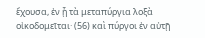ἔχουσα, ἐν ᾗ τὰ μεταπύργια λοξὰ οἰκοδομεῖται· (56) καὶ πύργοι ἐν αὐτῇ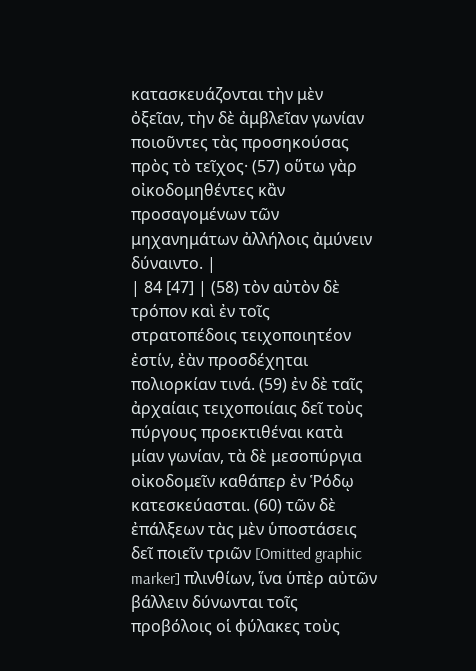κατασκευάζονται τὴν μὲν ὀξεῖαν, τὴν δὲ ἀμβλεῖαν γωνίαν ποιοῦντες τὰς προσηκούσας πρὸς τὸ τεῖχος· (57) οὕτω γὰρ οἰκοδομηθέντες κἂν προσαγομένων τῶν μηχανημάτων ἀλλήλοις ἀμύνειν δύναιντο. |
| 84 [47] | (58) τὸν αὐτὸν δὲ τρόπον καὶ ἐν τοῖς στρατοπέδοις τειχοποιητέον ἐστίν, ἐὰν προσδέχηται πολιορκίαν τινά. (59) ἐν δὲ ταῖς ἀρχαίαις τειχοποιίαις δεῖ τοὺς πύργους προεκτιθέναι κατὰ μίαν γωνίαν, τὰ δὲ μεσοπύργια οἰκοδομεῖν καθάπερ ἐν Ῥόδῳ κατεσκεύασται. (60) τῶν δὲ ἐπάλξεων τὰς μὲν ὑποστάσεις δεῖ ποιεῖν τριῶν [Omitted graphic marker] πλινθίων, ἵνα ὑπὲρ αὐτῶν βάλλειν δύνωνται τοῖς προβόλοις οἱ φύλακες τοὺς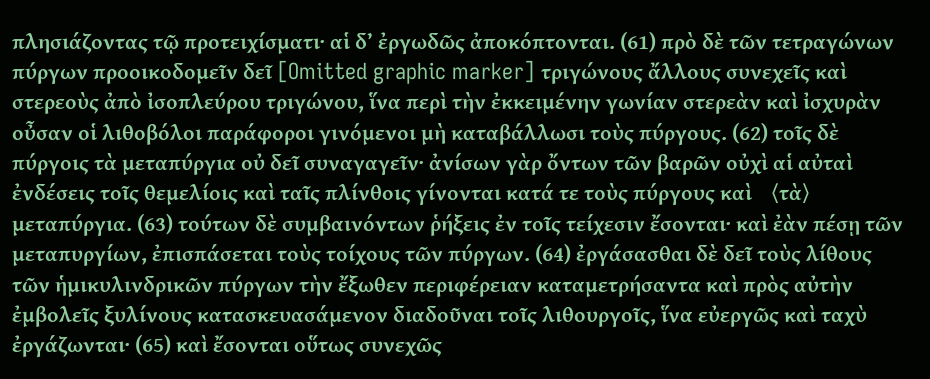πλησιάζοντας τῷ προτειχίσματι· αἱ δ’ ἐργωδῶς ἀποκόπτονται. (61) πρὸ δὲ τῶν τετραγώνων πύργων προοικοδομεῖν δεῖ [Omitted graphic marker] τριγώνους ἄλλους συνεχεῖς καὶ στερεοὺς ἀπὸ ἰσοπλεύρου τριγώνου, ἵνα περὶ τὴν ἐκκειμένην γωνίαν στερεὰν καὶ ἰσχυρὰν οὖσαν οἱ λιθοβόλοι παράφοροι γινόμενοι μὴ καταβάλλωσι τοὺς πύργους. (62) τοῖς δὲ πύργοις τὰ μεταπύργια οὐ δεῖ συναγαγεῖν· ἀνίσων γὰρ ὄντων τῶν βαρῶν οὐχὶ αἱ αὐταὶ ἐνδέσεις τοῖς θεμελίοις καὶ ταῖς πλίνθοις γίνονται κατά τε τοὺς πύργους καὶ 〈τὰ〉 μεταπύργια. (63) τούτων δὲ συμβαινόντων ῥήξεις ἐν τοῖς τείχεσιν ἔσονται· καὶ ἐὰν πέσῃ τῶν μεταπυργίων, ἐπισπάσεται τοὺς τοίχους τῶν πύργων. (64) ἐργάσασθαι δὲ δεῖ τοὺς λίθους τῶν ἡμικυλινδρικῶν πύργων τὴν ἔξωθεν περιφέρειαν καταμετρήσαντα καὶ πρὸς αὐτὴν ἐμβολεῖς ξυλίνους κατασκευασάμενον διαδοῦναι τοῖς λιθουργοῖς, ἵνα εὐεργῶς καὶ ταχὺ ἐργάζωνται· (65) καὶ ἔσονται οὕτως συνεχῶς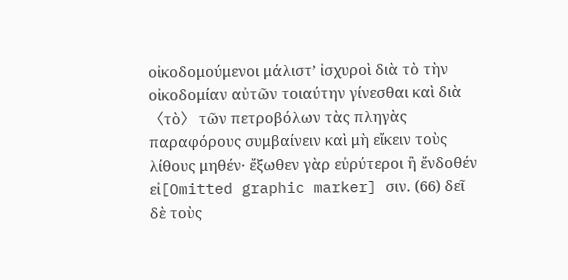οἰκοδομούμενοι μάλιστ’ ἰσχυροὶ διὰ τὸ τὴν οἰκοδομίαν αὐτῶν τοιαύτην γίνεσθαι καὶ διὰ 〈τὸ〉 τῶν πετροβόλων τὰς πληγὰς παραφόρους συμβαίνειν καὶ μὴ εἴκειν τοὺς λίθους μηθέν· ἔξωθεν γὰρ εὐρύτεροι ἢ ἔνδοθέν εἰ[Omitted graphic marker] σιν. (66) δεῖ δὲ τοὺς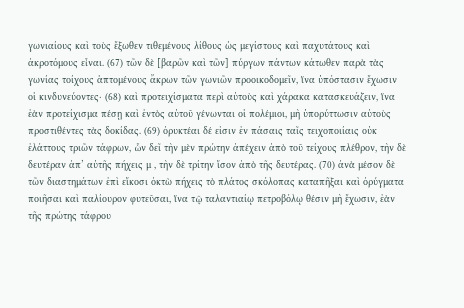γωνιαίους καὶ τοὺς ἔξωθεν τιθεμένους λίθους ὡς μεγίστους καὶ παχυτάτους καὶ ἀκροτόμους εἶναι. (67) τῶν δὲ [βαρῶν καὶ τῶν] πύργων πάντων κάτωθεν παρὰ τὰς γωνίας τοίχους ἁπτομένους ἄκρων τῶν γωνιῶν προοικοδομεῖν, ἵνα ὑπόστασιν ἔχωσιν οἱ κινδυνεύοντες· (68) καὶ προτειχίσματα περὶ αὐτοὺς καὶ χάρακα κατασκευάζειν, ἵνα ἐὰν προτείχισμα πέσῃ καὶ ἐντὸς αὐτοῦ γένωνται οἱ πολέμιοι, μὴ ὑπορύττωσιν αὐτοὺς προστιθέντες τὰς δοκίδας. (69) ὀρυκτέαι δέ εἰσιν ἐν πάσαις ταῖς τειχοποιίαις οὐκ ἐλάττους τριῶν τάφρων, ὧν δεῖ τὴν μὲν πρώτην ἀπέχειν ἀπὸ τοῦ τείχους πλέθρον, τὴν δὲ δευτέραν ἀπ’ αὐτῆς πήχεις μ , τὴν δὲ τρίτην ἴσον ἀπὸ τῆς δευτέρας. (70) ἀνὰ μέσον δὲ τῶν διαστημάτων ἐπὶ εἴκοσι ὀκτὼ πήχεις τὸ πλάτος σκόλοπας καταπῆξαι καὶ ὀρύγματα ποιῆσαι καὶ παλίουρον φυτεῦσαι, ἵνα τῷ ταλαντιαίῳ πετροβόλῳ θέσιν μὴ ἔχωσιν, ἐὰν τῆς πρώτης τάφρου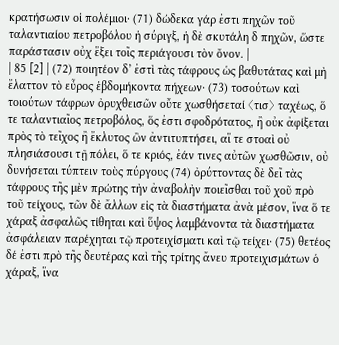κρατήσωσιν οἱ πολέμιοι· (71) δώδεκα γάρ ἐστι πηχῶν τοῦ ταλαντιαίου πετροβόλου ἡ σύριγξ, ἡ δὲ σκυτάλη δ πηχῶν, ὥστε παράστασιν οὐχ ἕξει τοῖς περιάγουσι τὸν ὄνον. |
| 85 [2] | (72) ποιητέον δ’ ἐστὶ τὰς τάφρους ὡς βαθυτάτας καὶ μὴ ἔλαττον τὸ εὖρος ἑβδομήκοντα πήχεων· (73) τοσούτων καὶ τοιούτων τάφρων ὀρυχθεισῶν οὔτε χωσθήσεταί 〈τισ〉 ταχέως, ὅ τε ταλαντιαῖος πετροβόλος, ὅς ἐστι σφοδρότατος, ἢ οὐκ ἀφίξεται πρὸς τὸ τεῖχος ἢ ἔκλυτος ὢν ἀντιτυπτήσει, αἵ τε στοαὶ οὐ πλησιάσουσι τῇ πόλει, ὅ τε κριός, ἐάν τινες αὐτῶν χωσθῶσιν, οὐ δυνήσεται τύπτειν τοὺς πύργους (74) ὀρύττοντας δὲ δεῖ τὰς τάφρους τῆς μὲν πρώτης τὴν ἀναβολὴν ποιεῖσθαι τοῦ χοῦ πρὸ τοῦ τείχους, τῶν δὲ ἄλλων εἰς τὰ διαστήματα ἀνὰ μέσον, ἵνα ὅ τε χάραξ ἀσφαλῶς τίθηται καὶ ὕψος λαμβάνοντα τὰ διαστήματα ἀσφάλειαν παρέχηται τῷ προτειχίσματι καὶ τῷ τείχει· (75) θετέος δέ ἐστι πρὸ τῆς δευτέρας καὶ τῆς τρίτης ἄνευ προτειχισμάτων ὁ χάραξ, ἵνα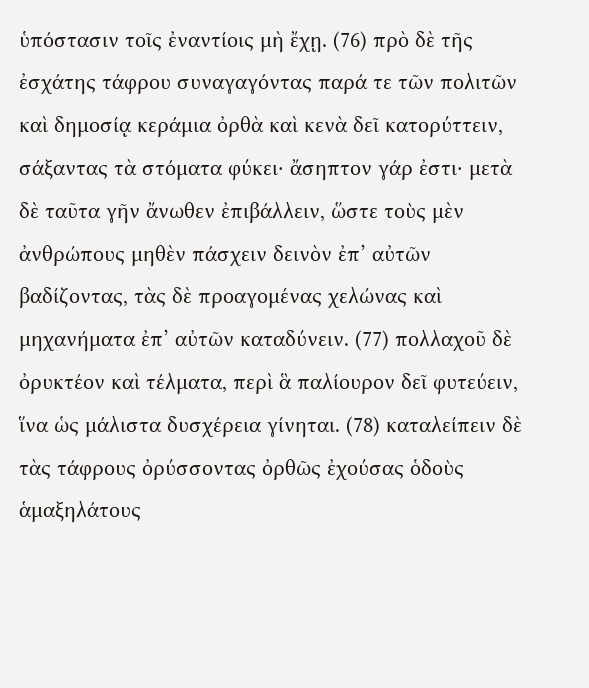ὑπόστασιν τοῖς ἐναντίοις μὴ ἔχῃ. (76) πρὸ δὲ τῆς ἐσχάτης τάφρου συναγαγόντας παρά τε τῶν πολιτῶν καὶ δημοσίᾳ κεράμια ὀρθὰ καὶ κενὰ δεῖ κατορύττειν, σάξαντας τὰ στόματα φύκει· ἄσηπτον γάρ ἐστι· μετὰ δὲ ταῦτα γῆν ἄνωθεν ἐπιβάλλειν, ὥστε τοὺς μὲν ἀνθρώπους μηθὲν πάσχειν δεινὸν ἐπ’ αὐτῶν βαδίζοντας, τὰς δὲ προαγομένας χελώνας καὶ μηχανήματα ἐπ’ αὐτῶν καταδύνειν. (77) πολλαχοῦ δὲ ὀρυκτέον καὶ τέλματα, περὶ ἃ παλίουρον δεῖ φυτεύειν, ἵνα ὡς μάλιστα δυσχέρεια γίνηται. (78) καταλείπειν δὲ τὰς τάφρους ὀρύσσοντας ὀρθῶς ἐχούσας ὁδοὺς ἁμαξηλάτους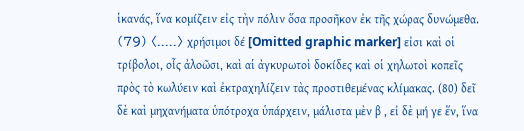ἱκανάς, ἵνα κομίζειν εἰς τὴν πόλιν ὅσα προσῆκον ἐκ τῆς χώρας δυνώμεθα. (79) 〈.....〉 χρήσιμοι δέ [Omitted graphic marker] εἰσι καὶ οἱ τρίβολοι, οἷς ἀλοῶσι, καὶ αἱ ἀγκυρωτοὶ δοκίδες καὶ οἱ χηλωτοὶ κοπεῖς πρὸς τὸ κωλύειν καὶ ἐκτραχηλίζειν τὰς προστιθεμένας κλίμακας. (80) δεῖ δὲ καὶ μηχανήματα ὑπότροχα ὑπάρχειν, μάλιστα μὲν β , εἰ δὲ μή γε ἕν, ἵνα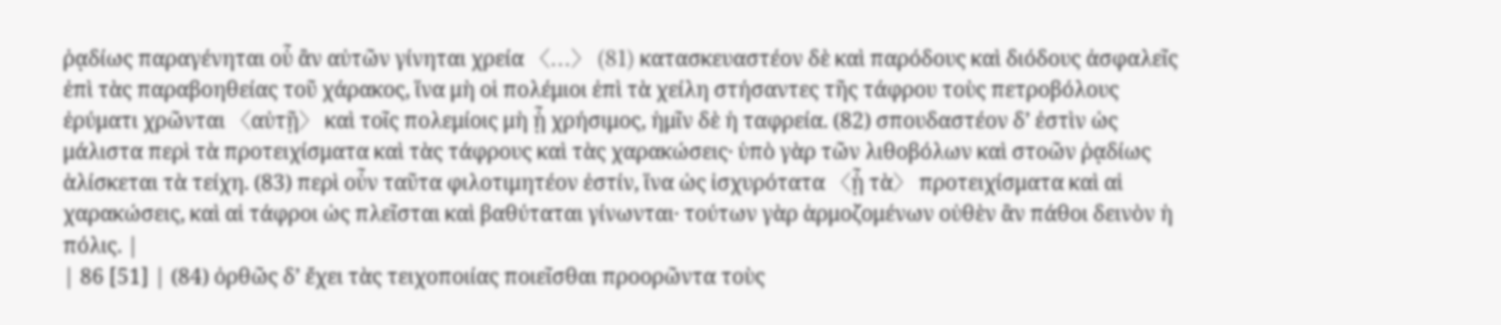ῥᾳδίως παραγένηται οὗ ἂν αὐτῶν γίνηται χρεία 〈...〉 (81) κατασκευαστέον δὲ καὶ παρόδους καὶ διόδους ἀσφαλεῖς ἐπὶ τὰς παραβοηθείας τοῦ χάρακος, ἵνα μὴ οἱ πολέμιοι ἐπὶ τὰ χείλη στήσαντες τῆς τάφρου τοὺς πετροβόλους ἐρύματι χρῶνται 〈αὐτῇ〉 καὶ τοῖς πολεμίοις μὴ ᾖ χρήσιμος, ἡμῖν δὲ ἡ ταφρεία. (82) σπουδαστέον δ’ ἐστὶν ὡς μάλιστα περὶ τὰ προτειχίσματα καὶ τὰς τάφρους καὶ τὰς χαρακώσεις· ὑπὸ γὰρ τῶν λιθοβόλων καὶ στοῶν ῥᾳδίως ἁλίσκεται τὰ τείχη. (83) περὶ οὖν ταῦτα φιλοτιμητέον ἐστίν, ἵνα ὡς ἰσχυρότατα 〈ᾖ τὰ〉 προτειχίσματα καὶ αἱ χαρακώσεις, καὶ αἱ τάφροι ὡς πλεῖσται καὶ βαθύταται γίνωνται· τούτων γὰρ ἁρμοζομένων οὐθὲν ἂν πάθοι δεινὸν ἡ πόλις. |
| 86 [51] | (84) ὀρθῶς δ’ ἔχει τὰς τειχοποιίας ποιεῖσθαι προορῶντα τοὺς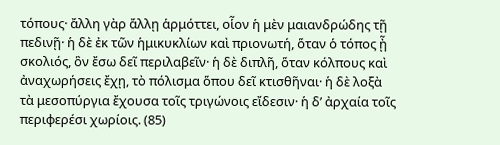τόπους· ἄλλη γὰρ ἄλλῃ ἁρμόττει, οἷον ἡ μὲν μαιανδρώδης τῇ πεδινῇ· ἡ δὲ ἐκ τῶν ἡμικυκλίων καὶ πριονωτή, ὅταν ὁ τόπος ᾖ σκολιός, ὃν ἔσω δεῖ περιλαβεῖν· ἡ δὲ διπλῆ, ὅταν κόλπους καὶ ἀναχωρήσεις ἔχῃ, τὸ πόλισμα ὅπου δεῖ κτισθῆναι· ἡ δὲ λοξὰ τὰ μεσοπύργια ἔχουσα τοῖς τριγώνοις εἴδεσιν· ἡ δ’ ἀρχαία τοῖς περιφερέσι χωρίοις. (85)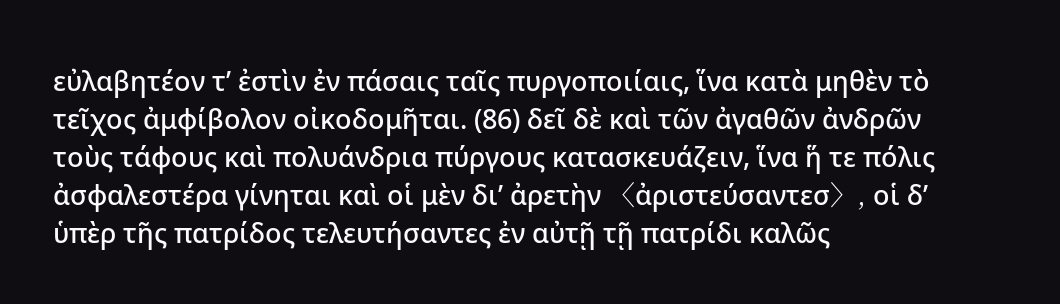εὐλαβητέον τ’ ἐστὶν ἐν πάσαις ταῖς πυργοποιίαις, ἵνα κατὰ μηθὲν τὸ τεῖχος ἀμφίβολον οἰκοδομῆται. (86) δεῖ δὲ καὶ τῶν ἀγαθῶν ἀνδρῶν τοὺς τάφους καὶ πολυάνδρια πύργους κατασκευάζειν, ἵνα ἥ τε πόλις ἀσφαλεστέρα γίνηται καὶ οἱ μὲν δι’ ἀρετὴν 〈ἀριστεύσαντεσ〉, οἱ δ’ ὑπὲρ τῆς πατρίδος τελευτήσαντες ἐν αὐτῇ τῇ πατρίδι καλῶς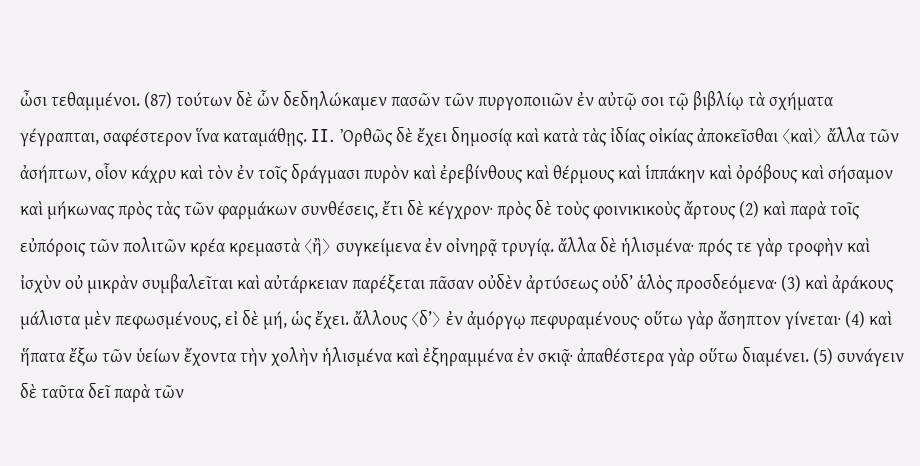ὦσι τεθαμμένοι. (87) τούτων δὲ ὧν δεδηλώκαμεν πασῶν τῶν πυργοποιιῶν ἐν αὐτῷ σοι τῷ βιβλίῳ τὰ σχήματα γέγραπται, σαφέστερον ἵνα καταμάθῃς. II. Ὀρθῶς δὲ ἔχει δημοσίᾳ καὶ κατὰ τὰς ἰδίας οἰκίας ἀποκεῖσθαι 〈καὶ〉 ἄλλα τῶν ἀσήπτων, οἷον κάχρυ καὶ τὸν ἐν τοῖς δράγμασι πυρὸν καὶ ἐρεβίνθους καὶ θέρμους καὶ ἱππάκην καὶ ὀρόβους καὶ σήσαμον καὶ μήκωνας πρὸς τὰς τῶν φαρμάκων συνθέσεις, ἔτι δὲ κέγχρον· πρὸς δὲ τοὺς φοινικικοὺς ἄρτους (2) καὶ παρὰ τοῖς εὐπόροις τῶν πολιτῶν κρέα κρεμαστὰ 〈ἢ〉 συγκείμενα ἐν οἰνηρᾷ τρυγίᾳ. ἄλλα δὲ ἡλισμένα· πρός τε γὰρ τροφὴν καὶ ἰσχὺν οὐ μικρὰν συμβαλεῖται καὶ αὐτάρκειαν παρέξεται πᾶσαν οὐδὲν ἀρτύσεως οὐδ’ ἁλὸς προσδεόμενα· (3) καὶ ἀράκους μάλιστα μὲν πεφωσμένους, εἰ δὲ μή, ὡς ἔχει. ἄλλους 〈δ’〉 ἐν ἀμόργῳ πεφυραμένους· οὕτω γὰρ ἄσηπτον γίνεται· (4) καὶ ἥπατα ἔξω τῶν ὑείων ἔχοντα τὴν χολὴν ἡλισμένα καὶ ἐξηραμμένα ἐν σκιᾷ· ἀπαθέστερα γὰρ οὕτω διαμένει. (5) συνάγειν δὲ ταῦτα δεῖ παρὰ τῶν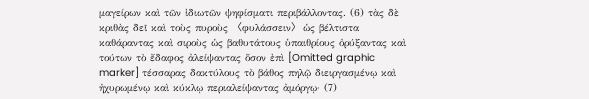μαγείρων καὶ τῶν ἰδιωτῶν ψηφίσματι περιβάλλοντας. (6) τὰς δὲ κριθὰς δεῖ καὶ τοὺς πυροὺς 〈φυλάσσειν〉 ὡς βέλτιστα καθάραντας καὶ σιροὺς ὡς βαθυτάτους ὑπαιθρίους ὀρύξαντας καὶ τούτων τὸ ἔδαφος ἀλείψαντας ὅσον ἐπὶ [Omitted graphic marker] τέσσαρας δακτύλους τὸ βάθος πηλῷ διειργασμένῳ καὶ ἠχυρωμένῳ καὶ κύκλῳ περιαλείψαντας ἀμόργῳ· (7)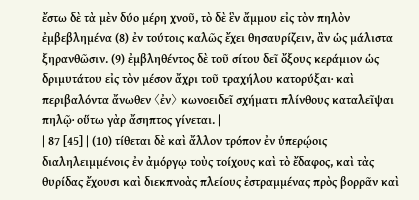ἔστω δὲ τὰ μὲν δύο μέρη χνοῦ, τὸ δὲ ἓν ἄμμου εἰς τὸν πηλὸν ἐμβεβλημένα (8) ἐν τούτοις καλῶς ἔχει θησαυρίζειν, ἂν ὡς μάλιστα ξηρανθῶσιν. (9) ἐμβληθέντος δὲ τοῦ σίτου δεῖ ὄξους κεράμιον ὡς δριμυτάτου εἰς τὸν μέσον ἄχρι τοῦ τραχήλου κατορύξαι· καὶ περιβαλόντα ἄνωθεν 〈ἐν〉 κωνοειδεῖ σχήματι πλίνθους καταλεῖψαι πηλῷ· οὕτω γὰρ ἄσηπτος γίνεται. |
| 87 [45] | (10) τίθεται δὲ καὶ ἄλλον τρόπον ἐν ὑπερῴοις διαληλειμμένοις ἐν ἀμόργῳ τοὺς τοίχους καὶ τὸ ἔδαφος, καὶ τὰς θυρίδας ἔχουσι καὶ διεκπνοὰς πλείους ἐστραμμένας πρὸς βορρᾶν καὶ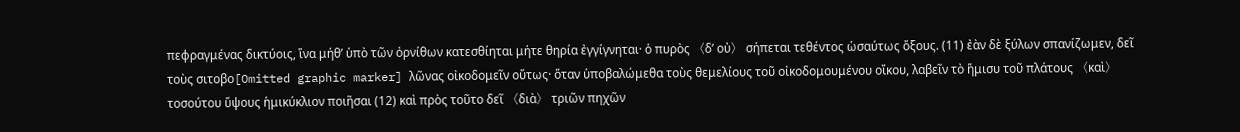πεφραγμένας δικτύοις, ἵνα μήθ’ ὑπὸ τῶν ὀρνίθων κατεσθίηται μήτε θηρία ἐγγίγνηται· ὁ πυρὸς 〈δ’ οὐ〉 σήπεται τεθέντος ὡσαύτως ὄξους. (11) ἐὰν δὲ ξύλων σπανίζωμεν, δεῖ τοὺς σιτοβο[Omitted graphic marker] λῶνας οἰκοδομεῖν οὕτως· ὅταν ὑποβαλώμεθα τοὺς θεμελίους τοῦ οἰκοδομουμένου οἴκου, λαβεῖν τὸ ἥμισυ τοῦ πλάτους 〈καὶ〉 τοσούτου ὕψους ἡμικύκλιον ποιῆσαι (12) καὶ πρὸς τοῦτο δεῖ 〈διὰ〉 τριῶν πηχῶν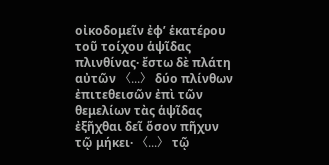οἰκοδομεῖν ἐφ’ ἑκατέρου τοῦ τοίχου ἁψῖδας πλινθίνας· ἔστω δὲ πλάτη αὐτῶν 〈...〉 δύο πλίνθων ἐπιτεθεισῶν ἐπὶ τῶν θεμελίων τὰς ἁψῖδας ἐξῆχθαι δεῖ ὅσον πῆχυν τῷ μήκει· 〈...〉 τῷ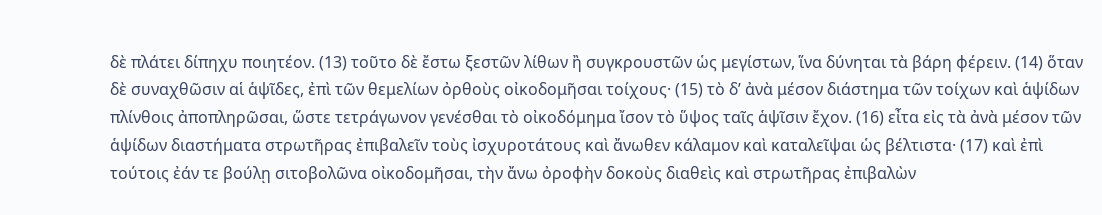δὲ πλάτει δίπηχυ ποιητέον. (13) τοῦτο δὲ ἔστω ξεστῶν λίθων ἢ συγκρουστῶν ὡς μεγίστων, ἵνα δύνηται τὰ βάρη φέρειν. (14) ὅταν δὲ συναχθῶσιν αἱ ἁψῖδες, ἐπὶ τῶν θεμελίων ὀρθοὺς οἰκοδομῆσαι τοίχους· (15) τὸ δ’ ἀνὰ μέσον διάστημα τῶν τοίχων καὶ ἁψίδων πλίνθοις ἀποπληρῶσαι, ὥστε τετράγωνον γενέσθαι τὸ οἰκοδόμημα ἴσον τὸ ὕψος ταῖς ἁψῖσιν ἔχον. (16) εἶτα εἰς τὰ ἀνὰ μέσον τῶν ἁψίδων διαστήματα στρωτῆρας ἐπιβαλεῖν τοὺς ἰσχυροτάτους καὶ ἄνωθεν κάλαμον καὶ καταλεῖψαι ὡς βέλτιστα· (17) καὶ ἐπὶ τούτοις ἐάν τε βούλῃ σιτοβολῶνα οἰκοδομῆσαι, τὴν ἄνω ὀροφὴν δοκοὺς διαθεὶς καὶ στρωτῆρας ἐπιβαλὼν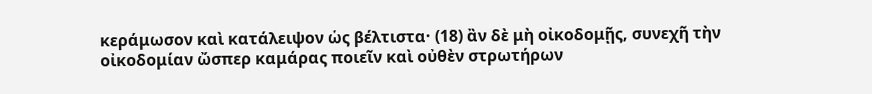κεράμωσον καὶ κατάλειψον ὡς βέλτιστα· (18) ἂν δὲ μὴ οἰκοδομῇς, συνεχῆ τὴν οἰκοδομίαν ὤσπερ καμάρας ποιεῖν καὶ οὐθὲν στρωτήρων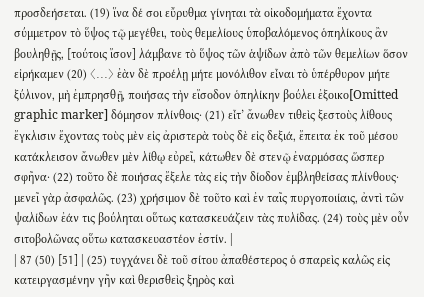προσδεήσεται. (19) ἵνα δέ σοι εὔρυθμα γίνηται τὰ οἰκοδομήματα ἔχοντα σύμμετρον τὸ ὕψος τῷ μεγέθει, τοὺς θεμελίους ὑποβαλόμενος ὁπηλίκους ἂν βουληθῇς, [τούτοις ἴσον] λάμβανε τὸ ὕψος τῶν ἁψίδων ἀπὸ τῶν θεμελίων ὅσον εἰρήκαμεν (20) 〈...〉 ἐὰν δὲ προέλῃ μήτε μονόλιθον εἶναι τὸ ὑπέρθυρον μήτε ξύλινον, μὴ ἐμπρησθῇ, ποιήσας τὴν εἴσοδον ὁπηλίκην βούλει ἐξοικο[Omitted graphic marker] δόμησον πλίνθοις· (21) εἶτ’ ἄνωθεν τιθεὶς ξεστοὺς λίθους ἔγκλισιν ἔχοντας τοὺς μὲν εἰς ἀριστερὰ τοὺς δὲ εἰς δεξιά, ἔπειτα ἐκ τοῦ μέσου κατάκλεισον ἄνωθεν μὲν λίθῳ εὐρεῖ, κάτωθεν δὲ στενῷ ἐναρμόσας ὥσπερ σφῆνα· (22) τοῦτο δὲ ποιήσας ἔξελε τὰς εἰς τὴν δίοδον ἐμβληθείσας πλίνθους· μενεῖ γὰρ ἀσφαλῶς. (23) χρήσιμον δὲ τοῦτο καὶ ἐν ταῖς πυργοποιίαις, ἀντὶ τῶν ψαλίδων ἐάν τις βούληται οὕτως κατασκευάζειν τὰς πυλίδας. (24) τοὺς μὲν οὖν σιτοβολῶνας οὕτω κατασκευαστέον ἐστίν. |
| 87 (50) [51] | (25) τυγχάνει δὲ τοῦ σίτου ἀπαθέστερος ὁ σπαρεὶς καλῶς εἰς κατειργασμένην γῆν καὶ θερισθεὶς ξηρὸς καὶ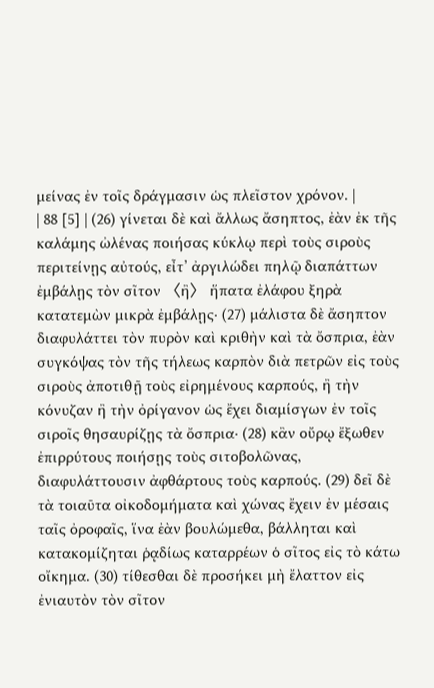μείνας ἐν τοῖς δράγμασιν ὡς πλεῖστον χρόνον. |
| 88 [5] | (26) γίνεται δὲ καὶ ἄλλως ἄσηπτος, ἐὰν ἐκ τῆς καλάμης ὠλένας ποιήσας κύκλῳ περὶ τοὺς σιροὺς περιτείνῃς αὐτούς, εἶτ’ ἀργιλώδει πηλῷ διαπάττων ἐμβάλῃς τὸν σῖτον 〈ἢ〉 ἥπατα ἐλάφου ξηρὰ κατατεμὼν μικρὰ ἐμβάλῃς· (27) μάλιστα δὲ ἄσηπτον διαφυλάττει τὸν πυρὸν καὶ κριθὴν καὶ τὰ ὄσπρια, ἐὰν συγκόψας τὸν τῆς τήλεως καρπὸν διὰ πετρῶν εἰς τοὺς σιροὺς ἀποτιθῇ τοὺς εἰρημένους καρπούς, ἢ τὴν κόνυζαν ἢ τὴν ὀρίγανον ὡς ἔχει διαμίσγων ἐν τοῖς σιροῖς θησαυρίζῃς τὰ ὄσπρια· (28) κἂν οὔρῳ ἔξωθεν ἐπιρρύτους ποιήσῃς τοὺς σιτοβολῶνας, διαφυλάττουσιν ἀφθάρτους τοὺς καρπούς. (29) δεῖ δὲ τὰ τοιαῦτα οἰκοδομήματα καὶ χώνας ἔχειν ἐν μέσαις ταῖς ὀροφαῖς, ἵνα ἐὰν βουλώμεθα, βάλληται καὶ κατακομίζηται ῥᾳδίως καταρρέων ὁ σῖτος εἰς τὸ κάτω οἴκημα. (30) τίθεσθαι δὲ προσήκει μὴ ἔλαττον εἰς ἐνιαυτὸν τὸν σῖτον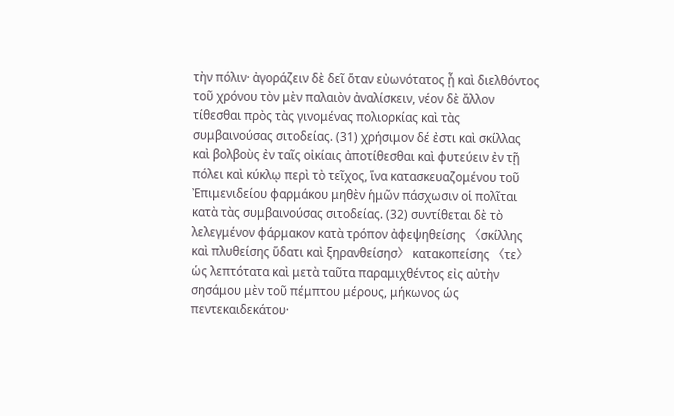τὴν πόλιν· ἀγοράζειν δὲ δεῖ ὅταν εὐωνότατος ᾖ καὶ διελθόντος τοῦ χρόνου τὸν μὲν παλαιὸν ἀναλίσκειν, νέον δὲ ἄλλον τίθεσθαι πρὸς τὰς γινομένας πολιορκίας καὶ τὰς συμβαινούσας σιτοδείας. (31) χρήσιμον δέ ἐστι καὶ σκίλλας καὶ βολβοὺς ἐν ταῖς οἰκίαις ἀποτίθεσθαι καὶ φυτεύειν ἐν τῇ πόλει καὶ κύκλῳ περὶ τὸ τεῖχος, ἵνα κατασκευαζομένου τοῦ Ἐπιμενιδείου φαρμάκου μηθὲν ἡμῶν πάσχωσιν οἱ πολῖται κατὰ τὰς συμβαινούσας σιτοδείας. (32) συντίθεται δὲ τὸ λελεγμένον φάρμακον κατὰ τρόπον ἀφεψηθείσης 〈σκίλλης καὶ πλυθείσης ὕδατι καὶ ξηρανθείσησ〉 κατακοπείσης 〈τε〉 ὡς λεπτότατα καὶ μετὰ ταῦτα παραμιχθέντος εἰς αὐτὴν σησάμου μὲν τοῦ πέμπτου μέρους, μήκωνος ὡς πεντεκαιδεκάτου·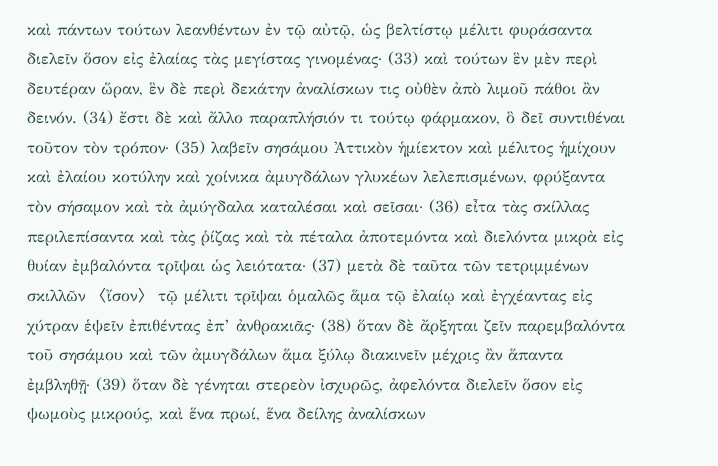καὶ πάντων τούτων λεανθέντων ἐν τῷ αὐτῷ, ὡς βελτίστῳ μέλιτι φυράσαντα διελεῖν ὅσον εἰς ἐλαίας τὰς μεγίστας γινομένας· (33) καὶ τούτων ἓν μὲν περὶ δευτέραν ὥραν, ἓν δὲ περὶ δεκάτην ἀναλίσκων τις οὐθὲν ἀπὸ λιμοῦ πάθοι ἂν δεινόν. (34) ἔστι δὲ καὶ ἄλλο παραπλήσιόν τι τούτῳ φάρμακον, ὃ δεῖ συντιθέναι τοῦτον τὸν τρόπον· (35) λαβεῖν σησάμου Ἀττικὸν ἡμίεκτον καὶ μέλιτος ἡμίχουν καὶ ἐλαίου κοτύλην καὶ χοίνικα ἀμυγδάλων γλυκέων λελεπισμένων, φρύξαντα τὸν σήσαμον καὶ τὰ ἀμύγδαλα καταλέσαι καὶ σεῖσαι· (36) εἶτα τὰς σκίλλας περιλεπίσαντα καὶ τὰς ῥίζας καὶ τὰ πέταλα ἀποτεμόντα καὶ διελόντα μικρὰ εἰς θυίαν ἐμβαλόντα τρῖψαι ὡς λειότατα· (37) μετὰ δὲ ταῦτα τῶν τετριμμένων σκιλλῶν 〈ἴσον〉 τῷ μέλιτι τρῖψαι ὁμαλῶς ἅμα τῷ ἐλαίῳ καὶ ἐγχέαντας εἰς χύτραν ἑψεῖν ἐπιθέντας ἐπ’ ἀνθρακιᾶς· (38) ὅταν δὲ ἄρξηται ζεῖν παρεμβαλόντα τοῦ σησάμου καὶ τῶν ἀμυγδάλων ἅμα ξύλῳ διακινεῖν μέχρις ἂν ἅπαντα ἐμβληθῇ· (39) ὅταν δὲ γένηται στερεὸν ἰσχυρῶς, ἀφελόντα διελεῖν ὅσον εἰς ψωμοὺς μικρούς, καὶ ἕνα πρωί, ἕνα δείλης ἀναλίσκων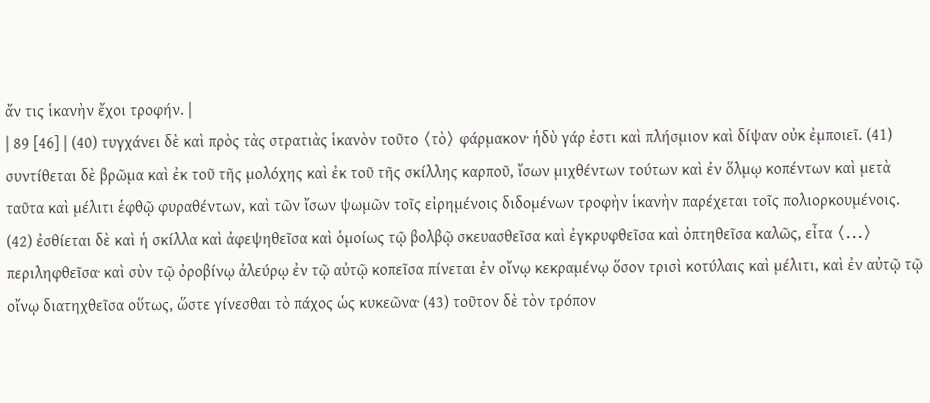ἄν τις ἱκανὴν ἔχοι τροφήν. |
| 89 [46] | (40) τυγχάνει δὲ καὶ πρὸς τὰς στρατιὰς ἱκανὸν τοῦτο 〈τὸ〉 φάρμακον· ἡδὺ γάρ ἐστι καὶ πλήσμιον καὶ δίψαν οὐκ ἐμποιεῖ. (41) συντίθεται δὲ βρῶμα καὶ ἐκ τοῦ τῆς μολόχης καὶ ἐκ τοῦ τῆς σκίλλης καρποῦ, ἴσων μιχθέντων τούτων καὶ ἐν ὅλμῳ κοπέντων καὶ μετὰ ταῦτα καὶ μέλιτι ἑφθῷ φυραθέντων, καὶ τῶν ἴσων ψωμῶν τοῖς εἰρημένοις διδομένων τροφὴν ἱκανὴν παρέχεται τοῖς πολιορκουμένοις. (42) ἐσθίεται δὲ καὶ ἡ σκίλλα καὶ ἀφεψηθεῖσα καὶ ὁμοίως τῷ βολβῷ σκευασθεῖσα καὶ ἐγκρυφθεῖσα καὶ ὀπτηθεῖσα καλῶς, εἶτα 〈...〉 περιληφθεῖσα· καὶ σὺν τῷ ὀροβίνῳ ἀλεύρῳ ἐν τῷ αὐτῷ κοπεῖσα πίνεται ἐν οἴνῳ κεκραμένῳ ὅσον τρισὶ κοτύλαις καὶ μέλιτι, καὶ ἐν αὐτῷ τῷ οἴνῳ διατηχθεῖσα οὕτως, ὥστε γίνεσθαι τὸ πάχος ὡς κυκεῶνα· (43) τοῦτον δὲ τὸν τρόπον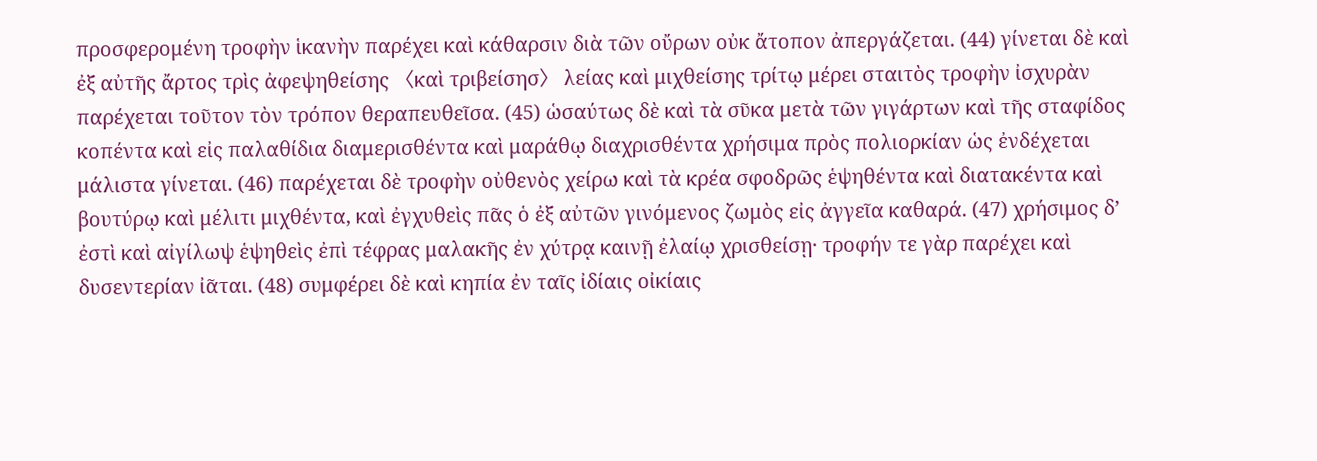προσφερομένη τροφὴν ἱκανὴν παρέχει καὶ κάθαρσιν διὰ τῶν οὔρων οὐκ ἄτοπον ἀπεργάζεται. (44) γίνεται δὲ καὶ ἐξ αὐτῆς ἄρτος τρὶς ἀφεψηθείσης 〈καὶ τριβείσησ〉 λείας καὶ μιχθείσης τρίτῳ μέρει σταιτὸς τροφὴν ἰσχυρὰν παρέχεται τοῦτον τὸν τρόπον θεραπευθεῖσα. (45) ὡσαύτως δὲ καὶ τὰ σῦκα μετὰ τῶν γιγάρτων καὶ τῆς σταφίδος κοπέντα καὶ εἰς παλαθίδια διαμερισθέντα καὶ μαράθῳ διαχρισθέντα χρήσιμα πρὸς πολιορκίαν ὡς ἐνδέχεται μάλιστα γίνεται. (46) παρέχεται δὲ τροφὴν οὐθενὸς χείρω καὶ τὰ κρέα σφοδρῶς ἑψηθέντα καὶ διατακέντα καὶ βουτύρῳ καὶ μέλιτι μιχθέντα, καὶ ἐγχυθεὶς πᾶς ὁ ἐξ αὐτῶν γινόμενος ζωμὸς εἰς ἀγγεῖα καθαρά. (47) χρήσιμος δ’ ἐστὶ καὶ αἰγίλωψ ἑψηθεὶς ἐπὶ τέφρας μαλακῆς ἐν χύτρᾳ καινῇ ἐλαίῳ χρισθείσῃ· τροφήν τε γὰρ παρέχει καὶ δυσεντερίαν ἰᾶται. (48) συμφέρει δὲ καὶ κηπία ἐν ταῖς ἰδίαις οἰκίαις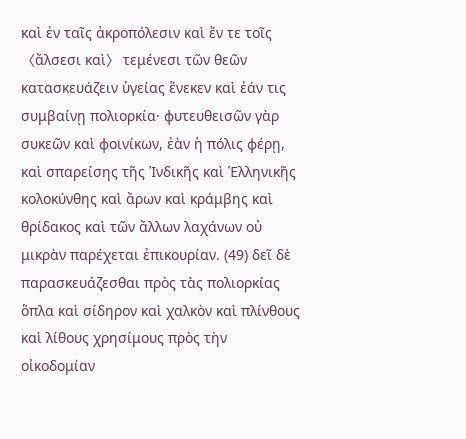καὶ ἐν ταῖς ἀκροπόλεσιν καὶ ἔν τε τοῖς 〈ἄλσεσι καὶ〉 τεμένεσι τῶν θεῶν κατασκευάζειν ὑγείας ἕνεκεν καὶ ἐάν τις συμβαίνῃ πολιορκία· φυτευθεισῶν γὰρ συκεῶν καὶ φοινίκων, ἐὰν ἡ πόλις φέρῃ, καὶ σπαρείσης τῆς Ἰνδικῆς καὶ Ἑλληνικῆς κολοκύνθης καὶ ἄρων καὶ κράμβης καὶ θρίδακος καὶ τῶν ἄλλων λαχάνων οὐ μικρὰν παρέχεται ἐπικουρίαν. (49) δεῖ δὲ παρασκευάζεσθαι πρὸς τὰς πολιορκίας ὅπλα καὶ σίδηρον καὶ χαλκὸν καὶ πλίνθους καὶ λίθους χρησίμους πρὸς τὴν οἰκοδομίαν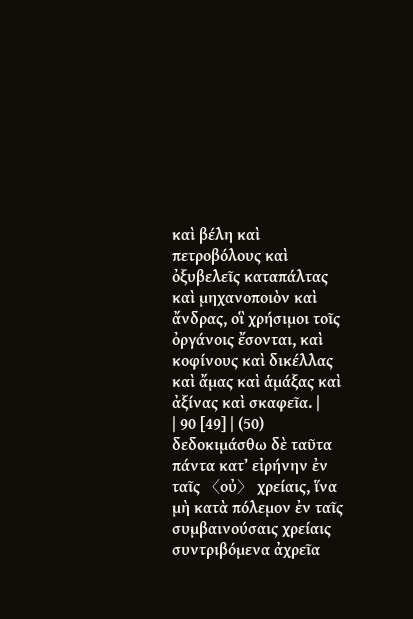καὶ βέλη καὶ πετροβόλους καὶ ὀξυβελεῖς καταπάλτας καὶ μηχανοποιὸν καὶ ἄνδρας, οἳ χρήσιμοι τοῖς ὀργάνοις ἔσονται, καὶ κοφίνους καὶ δικέλλας καὶ ἄμας καὶ ἁμάξας καὶ ἀξίνας καὶ σκαφεῖα. |
| 90 [49] | (50) δεδοκιμάσθω δὲ ταῦτα πάντα κατ’ εἰρήνην ἐν ταῖς 〈οὐ〉 χρείαις, ἵνα μὴ κατὰ πόλεμον ἐν ταῖς συμβαινούσαις χρείαις συντριβόμενα ἀχρεῖα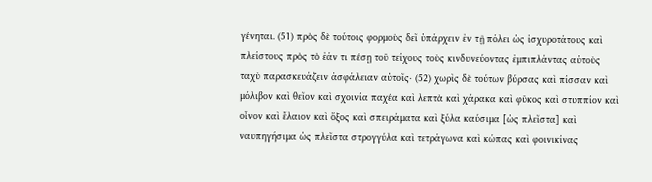γένηται. (51) πρὸς δὲ τούτοις φορμοὺς δεῖ ὑπάρχειν ἐν τῇ πόλει ὡς ἰσχυροτάτους καὶ πλείστους πρὸς τὸ ἐάν τι πέσῃ τοῦ τείχους τοὺς κινδυνεύοντας ἐμπιπλάντας αὐτοὺς ταχὺ παρασκευάζειν ἀσφάλειαν αὑτοῖς· (52) χωρὶς δὲ τούτων βύρσας καὶ πίσσαν καὶ μόλιβον καὶ θεῖον καὶ σχοινία παχέα καὶ λεπτὰ καὶ χάρακα καὶ φῦκος καὶ στυππίον καὶ οἶνον καὶ ἔλαιον καὶ ὄξος καὶ σπειράματα καὶ ξύλα καύσιμα [ὡς πλεῖστα] καὶ ναυπηγήσιμα ὡς πλεῖστα στρογγύλα καὶ τετράγωνα καὶ κώπας καὶ φοινικίνας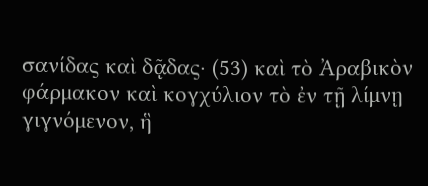σανίδας καὶ δᾷδας· (53) καὶ τὸ Ἀραβικὸν φάρμακον καὶ κογχύλιον τὸ ἐν τῇ λίμνῃ γιγνόμενον, ἣ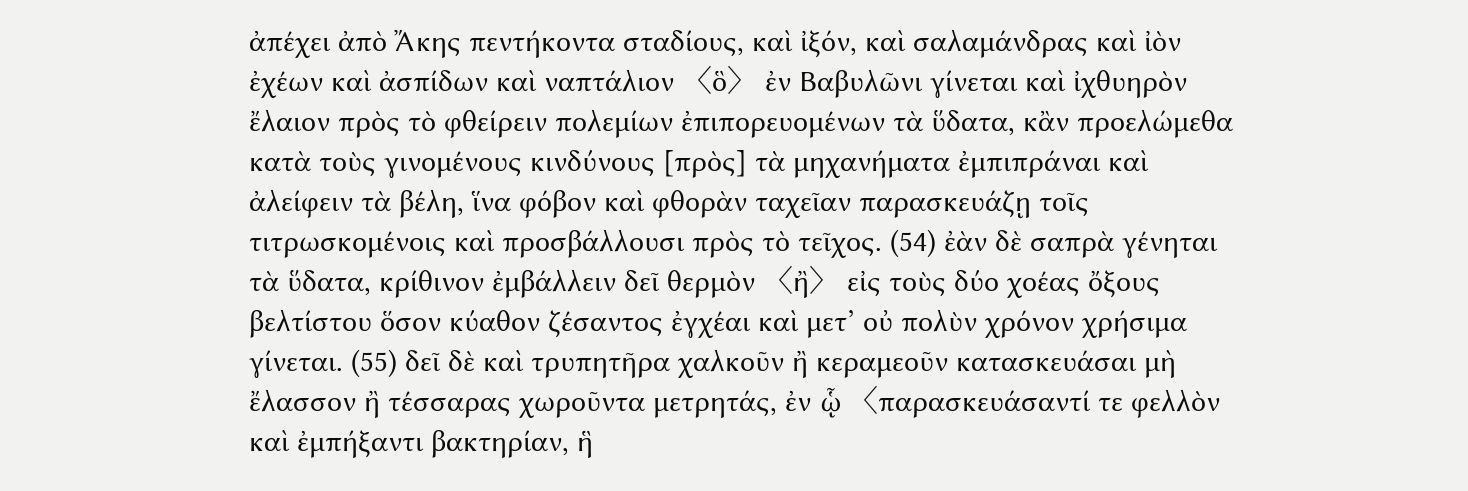ἀπέχει ἀπὸ Ἄκης πεντήκοντα σταδίους, καὶ ἰξόν, καὶ σαλαμάνδρας καὶ ἰὸν ἐχέων καὶ ἀσπίδων καὶ ναπτάλιον 〈ὃ〉 ἐν Βαβυλῶνι γίνεται καὶ ἰχθυηρὸν ἔλαιον πρὸς τὸ φθείρειν πολεμίων ἐπιπορευομένων τὰ ὕδατα, κἂν προελώμεθα κατὰ τοὺς γινομένους κινδύνους [πρὸς] τὰ μηχανήματα ἐμπιπράναι καὶ ἀλείφειν τὰ βέλη, ἵνα φόβον καὶ φθορὰν ταχεῖαν παρασκευάζῃ τοῖς τιτρωσκομένοις καὶ προσβάλλουσι πρὸς τὸ τεῖχος. (54) ἐὰν δὲ σαπρὰ γένηται τὰ ὕδατα, κρίθινον ἐμβάλλειν δεῖ θερμὸν 〈ἢ〉 εἰς τοὺς δύο χοέας ὄξους βελτίστου ὅσον κύαθον ζέσαντος ἐγχέαι καὶ μετ’ οὐ πολὺν χρόνον χρήσιμα γίνεται. (55) δεῖ δὲ καὶ τρυπητῆρα χαλκοῦν ἢ κεραμεοῦν κατασκευάσαι μὴ ἔλασσον ἢ τέσσαρας χωροῦντα μετρητάς, ἐν ᾧ 〈παρασκευάσαντί τε φελλὸν καὶ ἐμπήξαντι βακτηρίαν, ἣ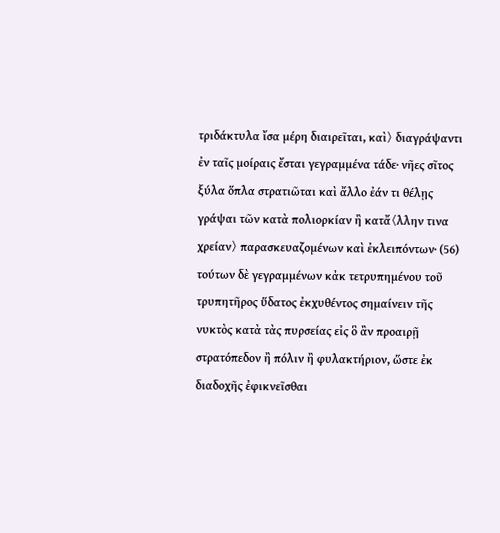τριδάκτυλα ἴσα μέρη διαιρεῖται, καὶ〉 διαγράψαντι ἐν ταῖς μοίραις ἔσται γεγραμμένα τάδε· νῆες σῖτος ξύλα ὅπλα στρατιῶται καὶ ἄλλο ἐάν τι θέλῃς γράψαι τῶν κατὰ πολιορκίαν ἢ κατἄ〈λλην τινα χρείαν〉 παρασκευαζομένων καὶ ἐκλειπόντων· (56) τούτων δὲ γεγραμμένων κἀκ τετρυπημένου τοῦ τρυπητῆρος ὕδατος ἐκχυθέντος σημαίνειν τῆς νυκτὸς κατὰ τὰς πυρσείας εἰς ὃ ἂν προαιρῇ στρατόπεδον ἢ πόλιν ἢ φυλακτήριον, ὥστε ἐκ διαδοχῆς ἐφικνεῖσθαι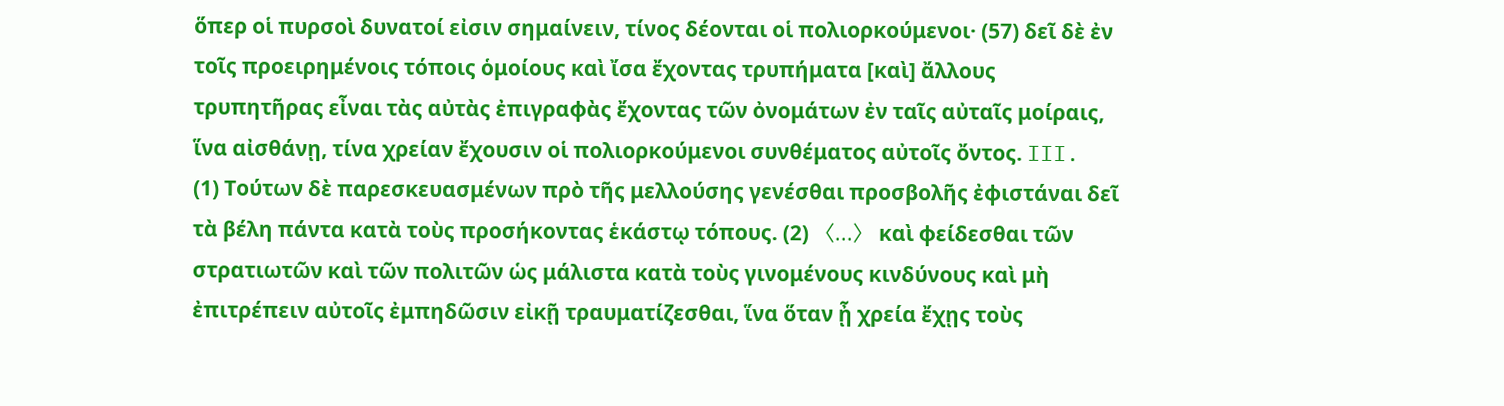ὅπερ οἱ πυρσοὶ δυνατοί εἰσιν σημαίνειν, τίνος δέονται οἱ πολιορκούμενοι· (57) δεῖ δὲ ἐν τοῖς προειρημένοις τόποις ὁμοίους καὶ ἴσα ἔχοντας τρυπήματα [καὶ] ἄλλους τρυπητῆρας εἶναι τὰς αὐτὰς ἐπιγραφὰς ἔχοντας τῶν ὀνομάτων ἐν ταῖς αὐταῖς μοίραις, ἵνα αἰσθάνῃ, τίνα χρείαν ἔχουσιν οἱ πολιορκούμενοι συνθέματος αὐτοῖς ὄντος. III. (1) Τούτων δὲ παρεσκευασμένων πρὸ τῆς μελλούσης γενέσθαι προσβολῆς ἐφιστάναι δεῖ τὰ βέλη πάντα κατὰ τοὺς προσήκοντας ἑκάστῳ τόπους. (2) 〈...〉 καὶ φείδεσθαι τῶν στρατιωτῶν καὶ τῶν πολιτῶν ὡς μάλιστα κατὰ τοὺς γινομένους κινδύνους καὶ μὴ ἐπιτρέπειν αὐτοῖς ἐμπηδῶσιν εἰκῇ τραυματίζεσθαι, ἵνα ὅταν ᾖ χρεία ἔχῃς τοὺς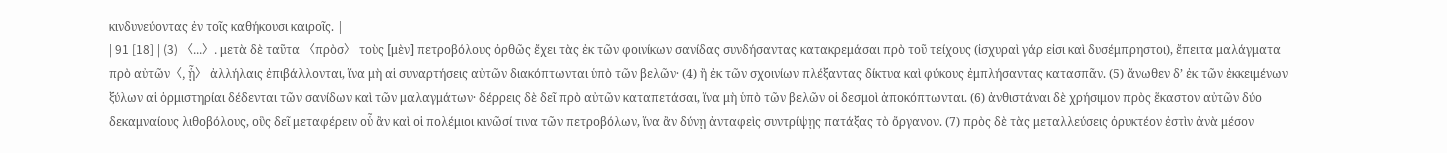κινδυνεύοντας ἐν τοῖς καθήκουσι καιροῖς. |
| 91 [18] | (3) 〈...〉. μετὰ δὲ ταῦτα 〈πρὸσ〉 τοὺς [μὲν] πετροβόλους ὀρθῶς ἔχει τὰς ἐκ τῶν φοινίκων σανίδας συνδήσαντας κατακρεμάσαι πρὸ τοῦ τείχους (ἰσχυραὶ γάρ εἰσι καὶ δυσέμπρηστοι), ἔπειτα μαλάγματα πρὸ αὐτῶν〈, ᾗ〉 ἀλλήλαις ἐπιβάλλονται, ἵνα μὴ αἱ συναρτήσεις αὐτῶν διακόπτωνται ὑπὸ τῶν βελῶν· (4) ἢ ἐκ τῶν σχοινίων πλέξαντας δίκτυα καὶ φύκους ἐμπλήσαντας κατασπᾶν. (5) ἄνωθεν δ’ ἐκ τῶν ἐκκειμένων ξύλων αἱ ὁρμιστηρίαι δέδενται τῶν σανίδων καὶ τῶν μαλαγμάτων· δέρρεις δὲ δεῖ πρὸ αὐτῶν καταπετάσαι, ἵνα μὴ ὑπὸ τῶν βελῶν οἱ δεσμοὶ ἀποκόπτωνται. (6) ἀνθιστάναι δὲ χρήσιμον πρὸς ἕκαστον αὐτῶν δύο δεκαμναίους λιθοβόλους, οὓς δεῖ μεταφέρειν οὗ ἂν καὶ οἱ πολέμιοι κινῶσί τινα τῶν πετροβόλων, ἵνα ἂν δύνῃ ἀνταφεὶς συντρίψῃς πατάξας τὸ ὄργανον. (7) πρὸς δὲ τὰς μεταλλεύσεις ὀρυκτέον ἐστὶν ἀνὰ μέσον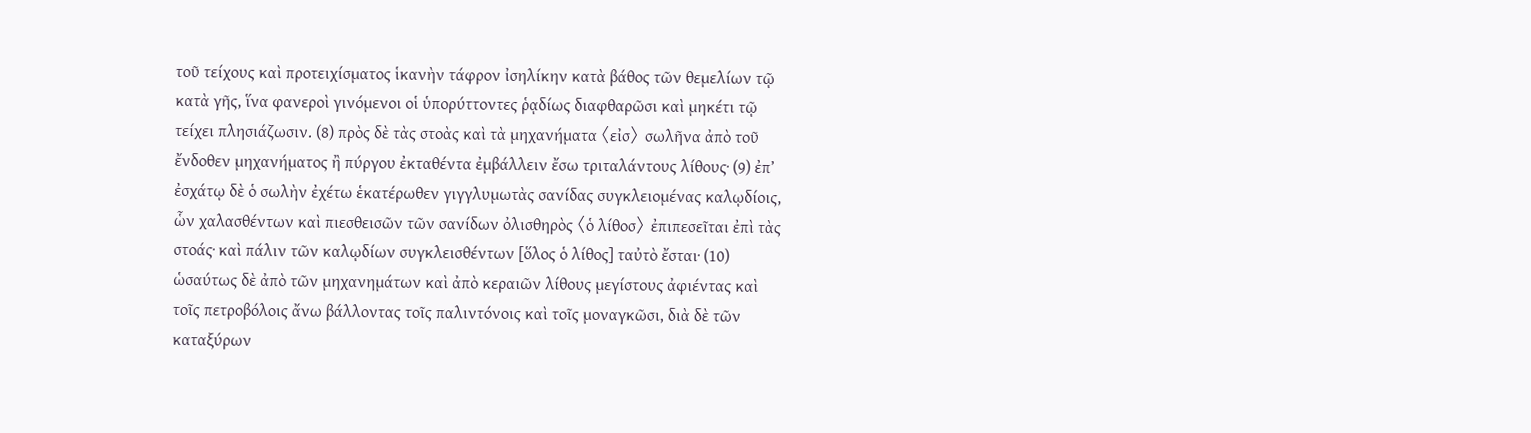τοῦ τείχους καὶ προτειχίσματος ἱκανὴν τάφρον ἰσηλίκην κατὰ βάθος τῶν θεμελίων τῷ κατὰ γῆς, ἵνα φανεροὶ γινόμενοι οἱ ὑπορύττοντες ῥᾳδίως διαφθαρῶσι καὶ μηκέτι τῷ τείχει πλησιάζωσιν. (8) πρὸς δὲ τὰς στοὰς καὶ τὰ μηχανήματα 〈εἰσ〉 σωλῆνα ἀπὸ τοῦ ἔνδοθεν μηχανήματος ἢ πύργου ἐκταθέντα ἐμβάλλειν ἔσω τριταλάντους λίθους· (9) ἐπ’ ἐσχάτῳ δὲ ὁ σωλὴν ἐχέτω ἑκατέρωθεν γιγγλυμωτὰς σανίδας συγκλειομένας καλῳδίοις, ὧν χαλασθέντων καὶ πιεσθεισῶν τῶν σανίδων ὀλισθηρὸς 〈ὁ λίθοσ〉 ἐπιπεσεῖται ἐπὶ τὰς στοάς· καὶ πάλιν τῶν καλῳδίων συγκλεισθέντων [ὅλος ὁ λίθος] ταὐτὸ ἔσται· (10) ὡσαύτως δὲ ἀπὸ τῶν μηχανημάτων καὶ ἀπὸ κεραιῶν λίθους μεγίστους ἀφιέντας καὶ τοῖς πετροβόλοις ἄνω βάλλοντας τοῖς παλιντόνοις καὶ τοῖς μοναγκῶσι, διὰ δὲ τῶν καταξύρων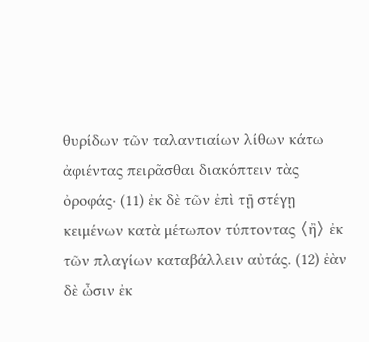θυρίδων τῶν ταλαντιαίων λίθων κάτω ἀφιέντας πειρᾶσθαι διακόπτειν τὰς ὀροφάς· (11) ἐκ δὲ τῶν ἐπὶ τῇ στέγῃ κειμένων κατὰ μέτωπον τύπτοντας 〈ἢ〉 ἐκ τῶν πλαγίων καταβάλλειν αὐτάς. (12) ἐὰν δὲ ὦσιν ἐκ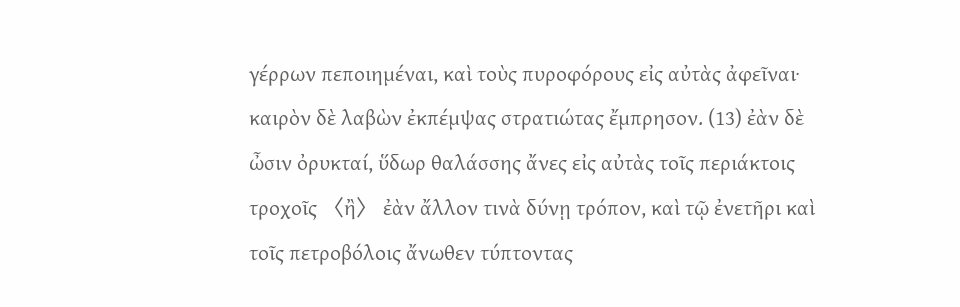γέρρων πεποιημέναι, καὶ τοὺς πυροφόρους εἰς αὐτὰς ἀφεῖναι· καιρὸν δὲ λαβὼν ἐκπέμψας στρατιώτας ἔμπρησον. (13) ἐὰν δὲ ὦσιν ὀρυκταί, ὕδωρ θαλάσσης ἄνες εἰς αὐτὰς τοῖς περιάκτοις τροχοῖς 〈ἢ〉 ἐὰν ἄλλον τινὰ δύνῃ τρόπον, καὶ τῷ ἐνετῆρι καὶ τοῖς πετροβόλοις ἄνωθεν τύπτοντας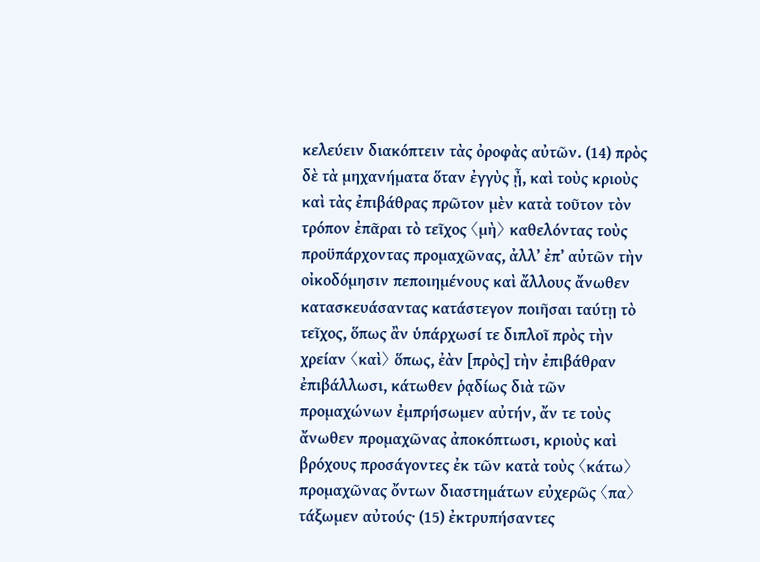κελεύειν διακόπτειν τὰς ὀροφὰς αὐτῶν. (14) πρὸς δὲ τὰ μηχανήματα ὅταν ἐγγὺς ᾖ, καὶ τοὺς κριοὺς καὶ τὰς ἐπιβάθρας πρῶτον μὲν κατὰ τοῦτον τὸν τρόπον ἐπᾶραι τὸ τεῖχος 〈μὴ〉 καθελόντας τοὺς προϋπάρχοντας προμαχῶνας, ἀλλ’ ἐπ’ αὐτῶν τὴν οἰκοδόμησιν πεποιημένους καὶ ἄλλους ἄνωθεν κατασκευάσαντας κατάστεγον ποιῆσαι ταύτῃ τὸ τεῖχος, ὅπως ἂν ὑπάρχωσί τε διπλοῖ πρὸς τὴν χρείαν 〈καὶ〉 ὅπως, ἐὰν [πρὸς] τὴν ἐπιβάθραν ἐπιβάλλωσι, κάτωθεν ῥᾳδίως διὰ τῶν προμαχώνων ἐμπρήσωμεν αὐτήν, ἄν τε τοὺς ἄνωθεν προμαχῶνας ἀποκόπτωσι, κριοὺς καὶ βρόχους προσάγοντες ἐκ τῶν κατὰ τοὺς 〈κάτω〉 προμαχῶνας ὄντων διαστημάτων εὐχερῶς 〈πα〉τάξωμεν αὐτούς· (15) ἐκτρυπήσαντες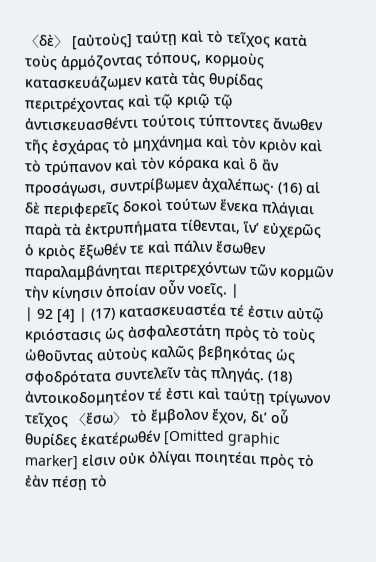〈δὲ〉 [αὐτοὺς] ταύτῃ καὶ τὸ τεῖχος κατὰ τοὺς ἁρμόζοντας τόπους, κορμοὺς κατασκευάζωμεν κατὰ τὰς θυρίδας περιτρέχοντας καὶ τῷ κριῷ τῷ ἀντισκευασθέντι τούτοις τύπτοντες ἄνωθεν τῆς ἐσχάρας τὸ μηχάνημα καὶ τὸν κριὸν καὶ τὸ τρύπανον καὶ τὸν κόρακα καὶ ὃ ἂν προσάγωσι, συντρίβωμεν ἀχαλέπως· (16) αἱ δὲ περιφερεῖς δοκοὶ τούτων ἕνεκα πλάγιαι παρὰ τὰ ἐκτρυπήματα τίθενται, ἵν’ εὐχερῶς ὁ κριὸς ἔξωθέν τε καὶ πάλιν ἔσωθεν παραλαμβάνηται περιτρεχόντων τῶν κορμῶν τὴν κίνησιν ὁποίαν οὖν νοεῖς. |
| 92 [4] | (17) κατασκευαστέα τέ ἐστιν αὐτῷ κριόστασις ὡς ἀσφαλεστάτη πρὸς τὸ τοὺς ὠθοῦντας αὐτοὺς καλῶς βεβηκότας ὡς σφοδρότατα συντελεῖν τὰς πληγάς. (18) ἀντοικοδομητέον τέ ἐστι καὶ ταύτῃ τρίγωνον τεῖχος 〈ἔσω〉 τὸ ἔμβολον ἔχον, δι’ οὗ θυρίδες ἑκατέρωθέν [Omitted graphic marker] εἰσιν οὐκ ὀλίγαι ποιητέαι πρὸς τὸ ἐὰν πέσῃ τὸ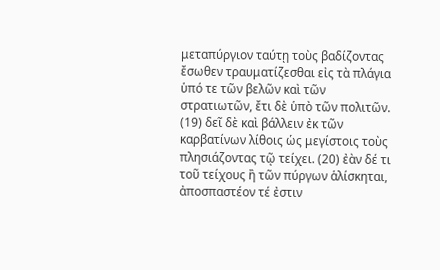μεταπύργιον ταύτῃ τοὺς βαδίζοντας ἔσωθεν τραυματίζεσθαι εἰς τὰ πλάγια ὑπό τε τῶν βελῶν καὶ τῶν στρατιωτῶν, ἔτι δὲ ὑπὸ τῶν πολιτῶν. (19) δεῖ δὲ καὶ βάλλειν ἐκ τῶν καρβατίνων λίθοις ὡς μεγίστοις τοὺς πλησιάζοντας τῷ τείχει. (20) ἐὰν δέ τι τοῦ τείχους ἢ τῶν πύργων ἁλίσκηται, ἀποσπαστέον τέ ἐστιν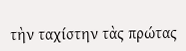τὴν ταχίστην τὰς πρώτας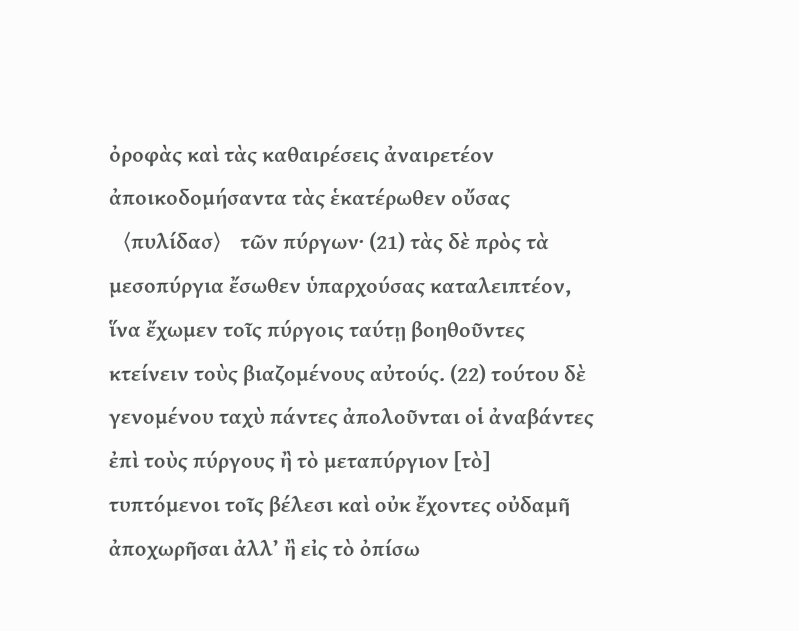ὀροφὰς καὶ τὰς καθαιρέσεις ἀναιρετέον ἀποικοδομήσαντα τὰς ἑκατέρωθεν οὔσας 〈πυλίδασ〉 τῶν πύργων· (21) τὰς δὲ πρὸς τὰ μεσοπύργια ἔσωθεν ὑπαρχούσας καταλειπτέον, ἵνα ἔχωμεν τοῖς πύργοις ταύτῃ βοηθοῦντες κτείνειν τοὺς βιαζομένους αὐτούς. (22) τούτου δὲ γενομένου ταχὺ πάντες ἀπολοῦνται οἱ ἀναβάντες ἐπὶ τοὺς πύργους ἢ τὸ μεταπύργιον [τὸ] τυπτόμενοι τοῖς βέλεσι καὶ οὐκ ἔχοντες οὐδαμῆ ἀποχωρῆσαι ἀλλ’ ἢ εἰς τὸ ὀπίσω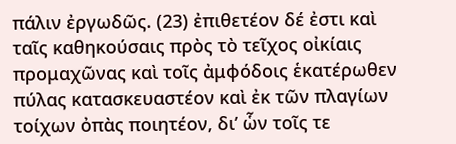πάλιν ἐργωδῶς. (23) ἐπιθετέον δέ ἐστι καὶ ταῖς καθηκούσαις πρὸς τὸ τεῖχος οἰκίαις προμαχῶνας καὶ τοῖς ἀμφόδοις ἑκατέρωθεν πύλας κατασκευαστέον καὶ ἐκ τῶν πλαγίων τοίχων ὀπὰς ποιητέον, δι’ ὧν τοῖς τε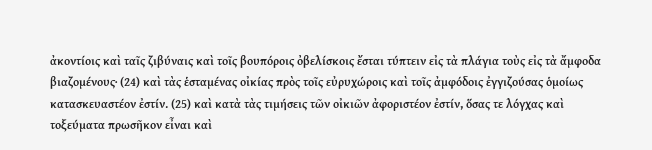ἀκοντίοις καὶ ταῖς ζιβύναις καὶ τοῖς βουπόροις ὀβελίσκοις ἔσται τύπτειν εἰς τὰ πλάγια τοὺς εἰς τὰ ἄμφοδα βιαζομένους· (24) καὶ τὰς ἑσταμένας οἰκίας πρὸς τοῖς εὐρυχώροις καὶ τοῖς ἀμφόδοις ἐγγιζούσας ὁμοίως κατασκευαστέον ἐστίν. (25) καὶ κατὰ τὰς τιμήσεις τῶν οἰκιῶν ἀφοριστέον ἐστίν, ὅσας τε λόγχας καὶ τοξεύματα πρωσῆκον εἶναι καὶ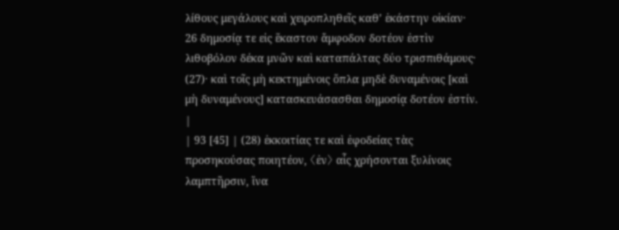λίθους μεγάλους καὶ χειροπληθεῖς καθ’ ἑκάστην οἰκίαν· 26 δημοσίᾳ τε εἰς ἕκαστον ἄμφοδον δοτέον ἐστὶν λιθοβόλον δέκα μνῶν καὶ καταπάλτας δύο τρισπιθάμους· (27)· καὶ τοῖς μὴ κεκτημένοις ὅπλα μηδὲ δυναμένοις [καὶ μὴ δυναμένους] κατασκευάσασθαι δημοσίᾳ δοτέον ἐστίν. |
| 93 [45] | (28) ἐκκοιτίας τε καὶ ἐφοδείας τὰς προσηκούσας ποιητέον, 〈ἐν〉 αἷς χρήσονται ξυλίνοις λαμπτῆρσιν, ἵνα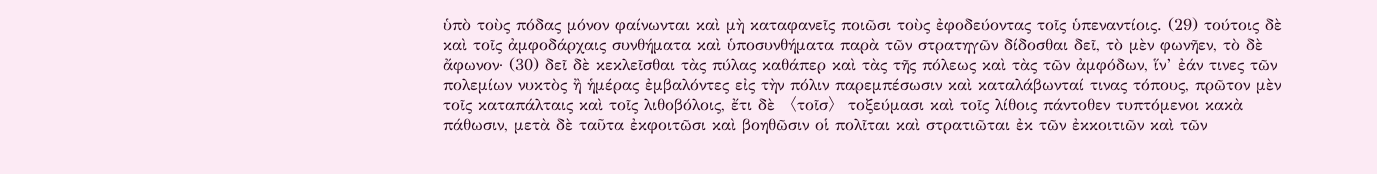ὑπὸ τοὺς πόδας μόνον φαίνωνται καὶ μὴ καταφανεῖς ποιῶσι τοὺς ἐφοδεύοντας τοῖς ὑπεναντίοις. (29) τούτοις δὲ καὶ τοῖς ἀμφοδάρχαις συνθήματα καὶ ὑποσυνθήματα παρὰ τῶν στρατηγῶν δίδοσθαι δεῖ, τὸ μὲν φωνῆεν, τὸ δὲ ἄφωνον· (30) δεῖ δὲ κεκλεῖσθαι τὰς πύλας καθάπερ καὶ τὰς τῆς πόλεως καὶ τὰς τῶν ἀμφόδων, ἵν’ ἐάν τινες τῶν πολεμίων νυκτὸς ἢ ἡμέρας ἐμβαλόντες εἰς τὴν πόλιν παρεμπέσωσιν καὶ καταλάβωνταί τινας τόπους, πρῶτον μὲν τοῖς καταπάλταις καὶ τοῖς λιθοβόλοις, ἔτι δὲ 〈τοῖσ〉 τοξεύμασι καὶ τοῖς λίθοις πάντοθεν τυπτόμενοι κακὰ πάθωσιν, μετὰ δὲ ταῦτα ἐκφοιτῶσι καὶ βοηθῶσιν οἱ πολῖται καὶ στρατιῶται ἐκ τῶν ἐκκοιτιῶν καὶ τῶν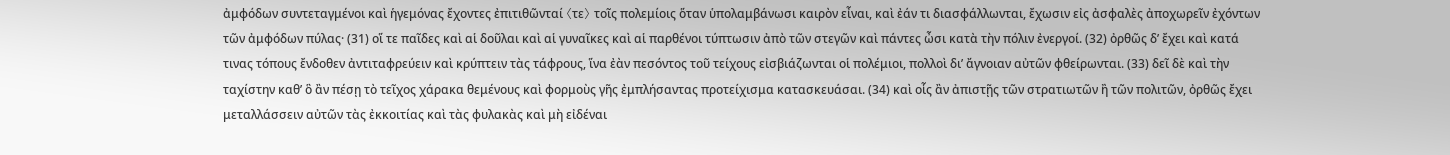ἀμφόδων συντεταγμένοι καὶ ἡγεμόνας ἔχοντες ἐπιτιθῶνταί 〈τε〉 τοῖς πολεμίοις ὅταν ὑπολαμβάνωσι καιρὸν εἶναι, καὶ ἐάν τι διασφάλλωνται, ἔχωσιν εἰς ἀσφαλὲς ἀποχωρεῖν ἐχόντων τῶν ἀμφόδων πύλας· (31) οἵ τε παῖδες καὶ αἱ δοῦλαι καὶ αἱ γυναῖκες καὶ αἱ παρθένοι τύπτωσιν ἀπὸ τῶν στεγῶν καὶ πάντες ὦσι κατὰ τὴν πόλιν ἐνεργοί. (32) ὀρθῶς δ’ ἔχει καὶ κατά τινας τόπους ἔνδοθεν ἀντιταφρεύειν καὶ κρύπτειν τὰς τάφρους, ἵνα ἐὰν πεσόντος τοῦ τείχους εἰσβιάζωνται οἱ πολέμιοι, πολλοὶ δι’ ἄγνοιαν αὐτῶν φθείρωνται. (33) δεῖ δὲ καὶ τὴν ταχίστην καθ’ ὃ ἂν πέσῃ τὸ τεῖχος χάρακα θεμένους καὶ φορμοὺς γῆς ἐμπλήσαντας προτείχισμα κατασκευάσαι. (34) καὶ οἷς ἂν ἀπιστῇς τῶν στρατιωτῶν ἢ τῶν πολιτῶν, ὀρθῶς ἔχει μεταλλάσσειν αὐτῶν τὰς ἐκκοιτίας καὶ τὰς φυλακὰς καὶ μὴ εἰδέναι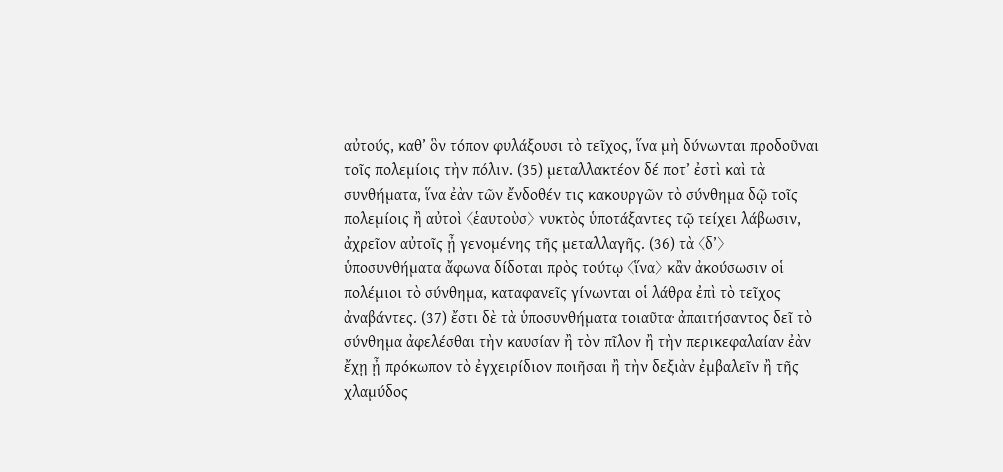αὐτούς, καθ’ ὃν τόπον φυλάξουσι τὸ τεῖχος, ἵνα μὴ δύνωνται προδοῦναι τοῖς πολεμίοις τὴν πόλιν. (35) μεταλλακτέον δέ ποτ’ ἐστὶ καὶ τὰ συνθήματα, ἵνα ἐὰν τῶν ἔνδοθέν τις κακουργῶν τὸ σύνθημα δῷ τοῖς πολεμίοις ἢ αὐτοὶ 〈ἑαυτοὺσ〉 νυκτὸς ὑποτάξαντες τῷ τείχει λάβωσιν, ἀχρεῖον αὐτοῖς ᾖ γενομένης τῆς μεταλλαγῆς. (36) τὰ 〈δ’〉 ὑποσυνθήματα ἄφωνα δίδοται πρὸς τούτῳ 〈ἵνα〉 κἂν ἀκούσωσιν οἱ πολέμιοι τὸ σύνθημα, καταφανεῖς γίνωνται οἱ λάθρα ἐπὶ τὸ τεῖχος ἀναβάντες. (37) ἔστι δὲ τὰ ὑποσυνθήματα τοιαῦτα· ἀπαιτήσαντος δεῖ τὸ σύνθημα ἀφελέσθαι τὴν καυσίαν ἢ τὸν πῖλον ἢ τὴν περικεφαλαίαν ἐὰν ἔχῃ ᾖ πρόκωπον τὸ ἐγχειρίδιον ποιῆσαι ἢ τὴν δεξιὰν ἐμβαλεῖν ἢ τῆς χλαμύδος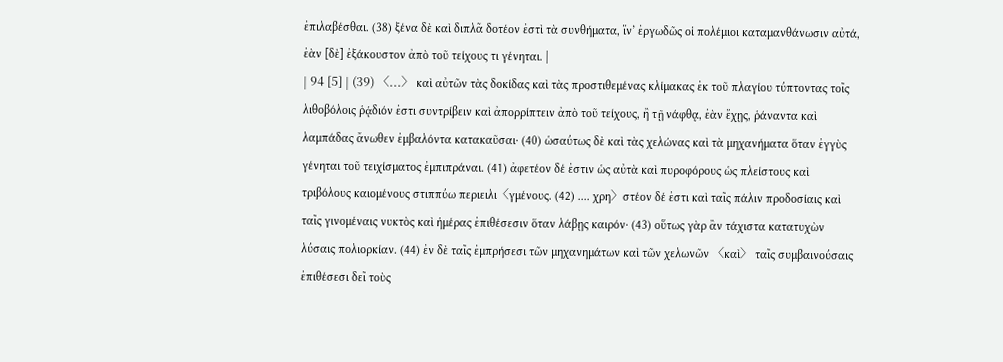ἐπιλαβέσθαι. (38) ξένα δὲ καὶ διπλᾶ δοτέον ἐστὶ τὰ συνθήματα, ἵν’ ἐργωδῶς οἱ πολέμιοι καταμανθάνωσιν αὐτά, ἐὰν [δὲ] ἐξάκουστον ἀπὸ τοῦ τείχους τι γένηται. |
| 94 [5] | (39) 〈...〉 καὶ αὐτῶν τὰς δοκίδας καὶ τὰς προστιθεμένας κλίμακας ἐκ τοῦ πλαγίου τύπτοντας τοῖς λιθοβόλοις ῥᾴδιόν ἐστι συντρίβειν καὶ ἀπορρίπτειν ἀπὸ τοῦ τείχους, ἢ τῇ νάφθᾳ, ἐὰν ἔχῃς, ῥάναντα καὶ λαμπάδας ἄνωθεν ἐμβαλόντα κατακαῦσαι· (40) ὡσαύτως δὲ καὶ τὰς χελώνας καὶ τὰ μηχανήματα ὅταν ἐγγὺς γένηται τοῦ τειχίσματος ἐμπιπράναι. (41) ἀφετέον δέ ἐστιν ὡς αὐτὰ καὶ πυροφόρους ὡς πλείστους καὶ τριβόλους καιομένους στιππύω περιειλι〈γμένους. (42) .... χρη〉στέον δέ ἐστι καὶ ταῖς πάλιν προδοσίαις καὶ ταῖς γινομέναις νυκτὸς καὶ ἡμέρας ἐπιθέσεσιν ὅταν λάβῃς καιρόν· (43) οὕτως γὰρ ἂν τάχιστα κατατυχὼν λύσαις πολιορκίαν. (44) ἐν δὲ ταῖς ἐμπρήσεσι τῶν μηχανημάτων καὶ τῶν χελωνῶν 〈καὶ〉 ταῖς συμβαινούσαις ἐπιθέσεσι δεῖ τοὺς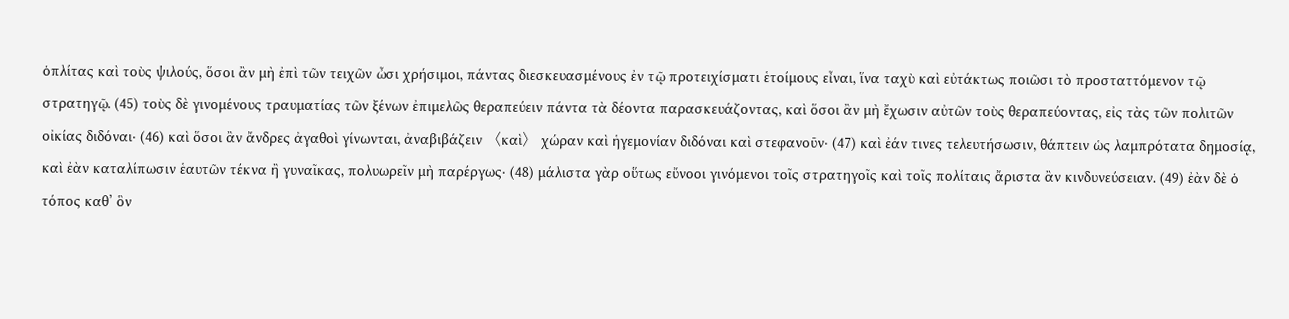ὁπλίτας καὶ τοὺς ψιλούς, ὅσοι ἂν μὴ ἐπὶ τῶν τειχῶν ὦσι χρήσιμοι, πάντας διεσκευασμένους ἐν τῷ προτειχίσματι ἑτοίμους εἶναι, ἵνα ταχὺ καὶ εὐτάκτως ποιῶσι τὸ προσταττόμενον τῷ στρατηγῷ. (45) τοὺς δὲ γινομένους τραυματίας τῶν ξένων ἐπιμελῶς θεραπεύειν πάντα τὰ δέοντα παρασκευάζοντας, καὶ ὅσοι ἂν μὴ ἔχωσιν αὐτῶν τοὺς θεραπεύοντας, εἰς τὰς τῶν πολιτῶν οἰκίας διδόναι· (46) καὶ ὅσοι ἂν ἄνδρες ἀγαθοὶ γίνωνται, ἀναβιβάζειν 〈καὶ〉 χώραν καὶ ἡγεμονίαν διδόναι καὶ στεφανοῦν· (47) καὶ ἐάν τινες τελευτήσωσιν, θάπτειν ὡς λαμπρότατα δημοσίᾳ, καὶ ἐὰν καταλίπωσιν ἑαυτῶν τέκνα ἢ γυναῖκας, πολυωρεῖν μὴ παρέργως· (48) μάλιστα γὰρ οὕτως εὔνοοι γινόμενοι τοῖς στρατηγοῖς καὶ τοῖς πολίταις ἄριστα ἂν κινδυνεύσειαν. (49) ἐὰν δὲ ὁ τόπος καθ’ ὃν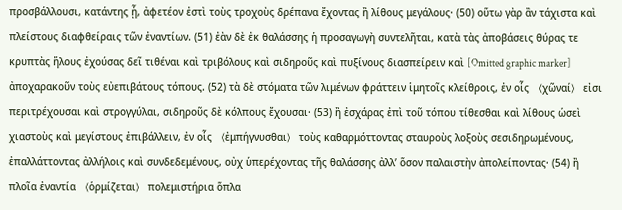προσβάλλουσι, κατάντης ᾖ, ἀφετέον ἐστὶ τοὺς τροχοὺς δρέπανα ἔχοντας ἢ λίθους μεγάλους· (50) οὕτω γὰρ ἂν τάχιστα καὶ πλείστους διαφθείραις τῶν ἐναντίων. (51) ἐὰν δὲ ἐκ θαλάσσης ἡ προσαγωγὴ συντελῆται, κατὰ τὰς ἀποβάσεις θύρας τε κρυπτὰς ἥλους ἐχούσας δεῖ τιθέναι καὶ τριβόλους καὶ σιδηροῦς καὶ πυξίνους διασπείρειν καὶ [Omitted graphic marker] ἀποχαρακοῦν τοὺς εὐεπιβάτους τόπους. (52) τὰ δὲ στόματα τῶν λιμένων φράττειν ἱμητοῖς κλείθροις, ἐν οἷς 〈χῶναί〉 εἰσι περιτρέχουσαι καὶ στρογγύλαι, σιδηροῦς δὲ κόλπους ἔχουσαι· (53) ἢ ἐσχάρας ἐπὶ τοῦ τόπου τίθεσθαι καὶ λίθους ὡσεὶ χιαστοὺς καὶ μεγίστους ἐπιβάλλειν, ἐν οἷς 〈ἐμπήγνυσθαι〉 τοὺς καθαρμόττοντας σταυροὺς λοξοὺς σεσιδηρωμένους, ἐπαλλάττοντας ἀλλήλοις καὶ συνδεδεμένους, οὐχ ὑπερέχοντας τῆς θαλάσσης ἀλλ’ ὅσον παλαιστὴν ἀπολείποντας· (54) ἢ πλοῖα ἐναντία 〈ὁρμίζεται〉 πολεμιστήρια ὅπλα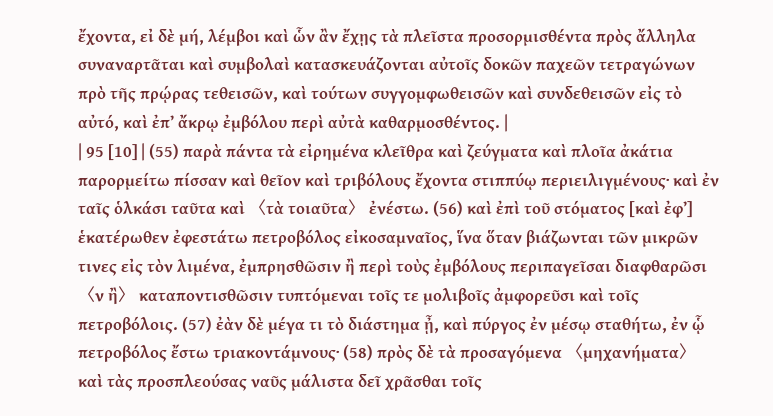ἔχοντα, εἰ δὲ μή, λέμβοι καὶ ὧν ἂν ἔχῃς τὰ πλεῖστα προσορμισθέντα πρὸς ἄλληλα συναναρτᾶται καὶ συμβολαὶ κατασκευάζονται αὐτοῖς δοκῶν παχεῶν τετραγώνων πρὸ τῆς πρῴρας τεθεισῶν, καὶ τούτων συγγομφωθεισῶν καὶ συνδεθεισῶν εἰς τὸ αὐτό, καὶ ἐπ’ ἄκρῳ ἐμβόλου περὶ αὐτὰ καθαρμοσθέντος. |
| 95 [10] | (55) παρὰ πάντα τὰ εἰρημένα κλεῖθρα καὶ ζεύγματα καὶ πλοῖα ἀκάτια παρορμείτω πίσσαν καὶ θεῖον καὶ τριβόλους ἔχοντα στιππύῳ περιειλιγμένους· καὶ ἐν ταῖς ὁλκάσι ταῦτα καὶ 〈τὰ τοιαῦτα〉 ἐνέστω. (56) καὶ ἐπὶ τοῦ στόματος [καὶ ἐφ’] ἑκατέρωθεν ἐφεστάτω πετροβόλος εἰκοσαμναῖος, ἵνα ὅταν βιάζωνται τῶν μικρῶν τινες εἰς τὸν λιμένα, ἐμπρησθῶσιν ἢ περὶ τοὺς ἐμβόλους περιπαγεῖσαι διαφθαρῶσι〈ν ἢ〉 καταποντισθῶσιν τυπτόμεναι τοῖς τε μολιβοῖς ἀμφορεῦσι καὶ τοῖς πετροβόλοις. (57) ἐὰν δὲ μέγα τι τὸ διάστημα ᾖ, καὶ πύργος ἐν μέσῳ σταθήτω, ἐν ᾧ πετροβόλος ἔστω τριακοντάμνους· (58) πρὸς δὲ τὰ προσαγόμενα 〈μηχανήματα〉 καὶ τὰς προσπλεούσας ναῦς μάλιστα δεῖ χρᾶσθαι τοῖς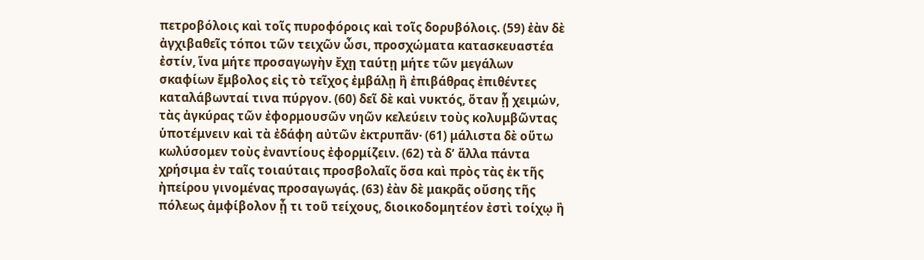πετροβόλοις καὶ τοῖς πυροφόροις καὶ τοῖς δορυβόλοις. (59) ἐὰν δὲ ἀγχιβαθεῖς τόποι τῶν τειχῶν ὦσι, προσχώματα κατασκευαστέα ἐστίν, ἵνα μήτε προσαγωγὴν ἔχῃ ταύτῃ μήτε τῶν μεγάλων σκαφίων ἔμβολος εἰς τὸ τεῖχος ἐμβάλῃ ἢ ἐπιβάθρας ἐπιθέντες καταλάβωνταί τινα πύργον. (60) δεῖ δὲ καὶ νυκτός, ὅταν ᾖ χειμών, τὰς ἀγκύρας τῶν ἐφορμουσῶν νηῶν κελεύειν τοὺς κολυμβῶντας ὑποτέμνειν καὶ τὰ ἐδάφη αὐτῶν ἐκτρυπᾶν· (61) μάλιστα δὲ οὕτω κωλύσομεν τοὺς ἐναντίους ἐφορμίζειν. (62) τὰ δ’ ἄλλα πάντα χρήσιμα ἐν ταῖς τοιαύταις προσβολαῖς ὅσα καὶ πρὸς τὰς ἐκ τῆς ἠπείρου γινομένας προσαγωγάς. (63) ἐὰν δὲ μακρᾶς οὔσης τῆς πόλεως ἀμφίβολον ᾖ τι τοῦ τείχους, διοικοδομητέον ἐστὶ τοίχῳ ἢ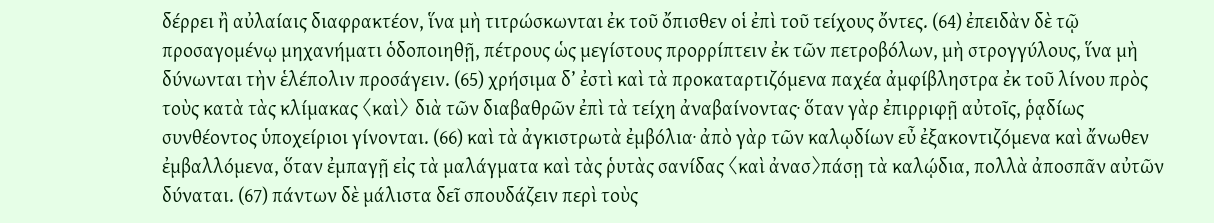δέρρει ἢ αὐλαίαις διαφρακτέον, ἵνα μὴ τιτρώσκωνται ἐκ τοῦ ὄπισθεν οἱ ἐπὶ τοῦ τείχους ὄντες. (64) ἐπειδὰν δὲ τῷ προσαγομένῳ μηχανήματι ὁδοποιηθῇ, πέτρους ὡς μεγίστους προρρίπτειν ἐκ τῶν πετροβόλων, μὴ στρογγύλους, ἵνα μὴ δύνωνται τὴν ἑλέπολιν προσάγειν. (65) χρήσιμα δ’ ἐστὶ καὶ τὰ προκαταρτιζόμενα παχέα ἀμφίβληστρα ἐκ τοῦ λίνου πρὸς τοὺς κατὰ τὰς κλίμακας 〈καὶ〉 διὰ τῶν διαβαθρῶν ἐπὶ τὰ τείχη ἀναβαίνοντας· ὅταν γὰρ ἐπιρριφῇ αὐτοῖς, ῥᾳδίως συνθέοντος ὑποχείριοι γίνονται. (66) καὶ τὰ ἀγκιστρωτὰ ἐμβόλια· ἀπὸ γὰρ τῶν καλῳδίων εὖ ἐξακοντιζόμενα καὶ ἄνωθεν ἐμβαλλόμενα, ὅταν ἐμπαγῇ εἰς τὰ μαλάγματα καὶ τὰς ῥυτὰς σανίδας 〈καὶ ἀνασ〉πάσῃ τὰ καλῴδια, πολλὰ ἀποσπᾶν αὐτῶν δύναται. (67) πάντων δὲ μάλιστα δεῖ σπουδάζειν περὶ τοὺς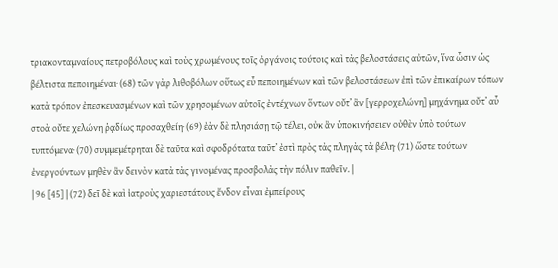τριακονταμναίους πετροβόλους καὶ τοὺς χρωμένους τοῖς ὀργάνοις τούτοις καὶ τὰς βελοστάσεις αὐτῶν, ἵνα ὦσιν ὡς βέλτιστα πεποιημέναι· (68) τῶν γὰρ λιθοβόλων οὕτως εὖ πεποιημένων καὶ τῶν βελοστάσεων ἐπὶ τῶν ἐπικαίρων τόπων κατὰ τρόπον ἐπεσκευασμένων καὶ τῶν χρησομένων αὐτοῖς ἐντέχνων ὅντων οὔτ’ ἂν [γερροχελώνη] μηχάνημα οὔτ’ αὖ στοὰ οὔτε χελώνη ῥᾳδίως προσαχθείη· (69) ἐὰν δὲ πλησιάσῃ τῷ τέλει, οὐκ ἂν ὑποκινήσειεν οὐθὲν ὑπὸ τούτων τυπτόμενα· (70) συμμεμέτρηται δὲ ταῦτα καὶ σφοδρότατα ταῦτ’ ἐστὶ πρὸς τὰς πληγὰς τὰ βέλη· (71) ὥστε τούτων ἐνεργούντων μηθὲν ἂν δεινὸν κατὰ τὰς γινομένας προσβολὰς τὴν πόλιν παθεῖν. |
| 96 [45] | (72) δεῖ δὲ καὶ ἰατροὺς χαριεστάτους ἔνδον εἶναι ἐμπείρους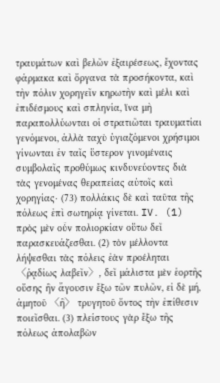τραυμάτων καὶ βελῶν ἐξαιρέσεως, ἔχοντας φάρμακα καὶ ὄργανα τὰ προσήκοντα, καὶ τὴν πόλιν χορηγεῖν κηρωτὴν καὶ μέλι καὶ ἐπιδέσμους καὶ σπληνία, ἵνα μὴ παραπολλύωνται οἱ στρατιῶται τραυματίαι γενόμενοι, ἀλλὰ ταχὺ ὑγιαζόμενοι χρήσιμοι γίνωνται ἐν ταῖς ὕστερον γινομέναις συμβολαῖς προθύμως κινδυνεύοντες διὰ τὰς γενομένας θεραπείας αὐτοῖς καὶ χορηγίας· (73) πολλάκις δὲ καὶ ταῦτα τῆς πόλεως ἐπὶ σωτηρίᾳ γίνεται. IV. (1) πρὸς μὲν οὖν πολιορκίαν οὕτω δεῖ παρασκευάζεσθαι. (2) τὸν μέλλοντα λήψεσθαι τὰς πόλεις ἐὰν προέληται 〈ῥᾳδίως λαβεῖν〉, δεῖ μάλιστα μὲν ἑορτῆς οὔσης ἣν ἄγουσιν ἔξω τῶν πυλῶν, εἰ δὲ μή, ἀμητοῦ 〈ἢ〉 τρυγητοῦ ὄντος τὴν ἐπίθεσιν ποιεῖσθαι. (3) πλείστους γὰρ ἔξω τῆς πόλεως ἀπολαβὼν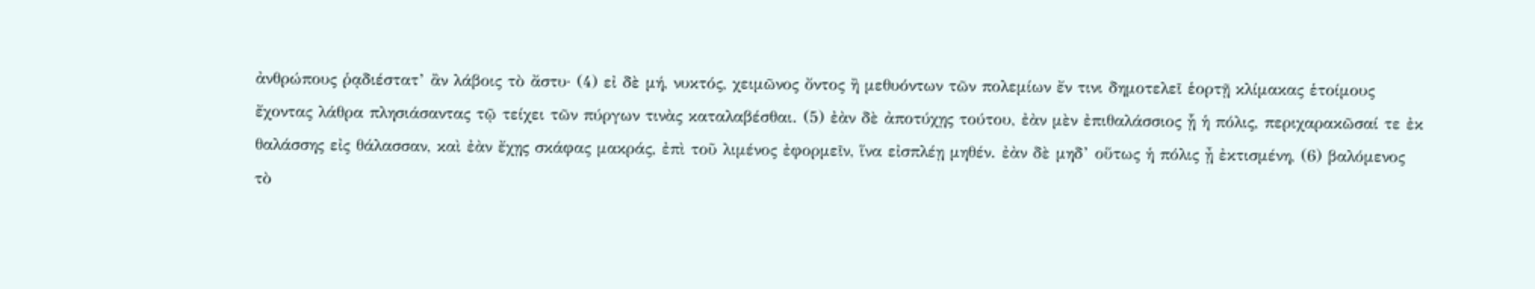ἀνθρώπους ῥᾳδιέστατ’ ἂν λάβοις τὸ ἄστυ· (4) εἰ δὲ μή, νυκτός, χειμῶνος ὄντος ἢ μεθυόντων τῶν πολεμίων ἔν τινι δημοτελεῖ ἑορτῇ κλίμακας ἑτοίμους ἔχοντας λάθρα πλησιάσαντας τῷ τείχει τῶν πύργων τινὰς καταλαβέσθαι. (5) ἐὰν δὲ ἀποτύχῃς τούτου, ἐὰν μὲν ἐπιθαλάσσιος ᾗ ἡ πόλις, περιχαρακῶσαί τε ἐκ θαλάσσης εἰς θάλασσαν, καὶ ἐὰν ἔχῃς σκάφας μακράς, ἐπὶ τοῦ λιμένος ἐφορμεῖν, ἵνα εἰσπλέῃ μηθέν. ἐὰν δὲ μηδ’ οὕτως ἡ πόλις ᾖ ἐκτισμένη, (6) βαλόμενος τὸ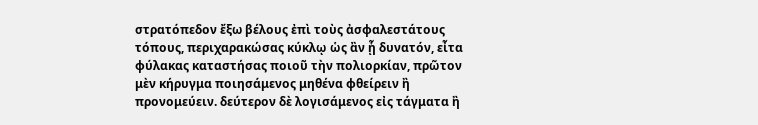στρατόπεδον ἔξω βέλους ἐπὶ τοὺς ἀσφαλεστάτους τόπους, περιχαρακώσας κύκλῳ ὡς ἂν ᾗ δυνατόν, εἶτα φύλακας καταστήσας ποιοῦ τὴν πολιορκίαν, πρῶτον μὲν κήρυγμα ποιησάμενος μηθένα φθείρειν ἢ προνομεύειν. δεύτερον δὲ λογισάμενος εἰς τάγματα ἢ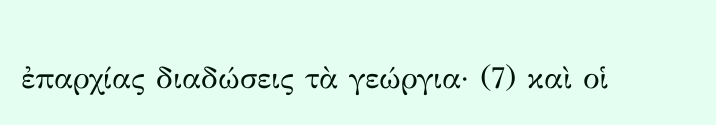ἐπαρχίας διαδώσεις τὰ γεώργια· (7) καὶ οἱ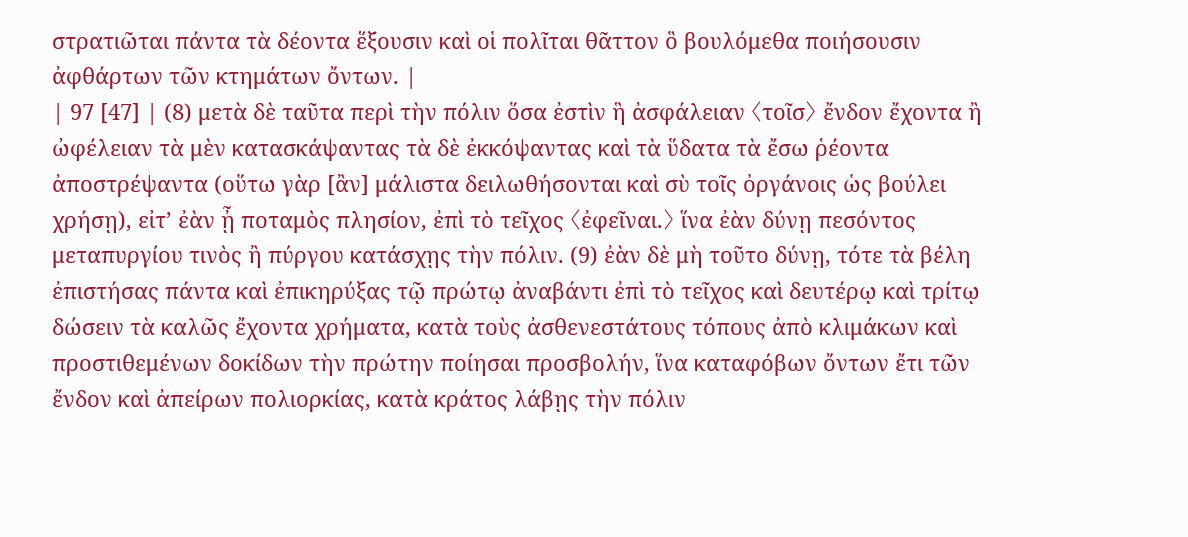στρατιῶται πάντα τὰ δέοντα ἕξουσιν καὶ οἱ πολῖται θᾶττον ὃ βουλόμεθα ποιήσουσιν ἀφθάρτων τῶν κτημάτων ὄντων. |
| 97 [47] | (8) μετὰ δὲ ταῦτα περὶ τὴν πόλιν ὅσα ἐστὶν ἣ ἀσφάλειαν 〈τοῖσ〉 ἔνδον ἔχοντα ἢ ὠφέλειαν τὰ μὲν κατασκάψαντας τὰ δὲ ἐκκόψαντας καὶ τὰ ὕδατα τὰ ἔσω ῥέοντα ἀποστρέψαντα (οὕτω γὰρ [ἂν] μάλιστα δειλωθήσονται καὶ σὺ τοῖς ὀργάνοις ὡς βούλει χρήσῃ), εἰτ’ ἐὰν ᾖ ποταμὸς πλησίον, ἐπὶ τὸ τεῖχος 〈ἐφεῖναι.〉 ἵνα ἐὰν δύνῃ πεσόντος μεταπυργίου τινὸς ἢ πύργου κατάσχῃς τὴν πόλιν. (9) ἐὰν δὲ μὴ τοῦτο δύνῃ, τότε τὰ βέλη ἐπιστήσας πάντα καὶ ἐπικηρύξας τῷ πρώτῳ ἀναβάντι ἐπὶ τὸ τεῖχος καὶ δευτέρῳ καὶ τρίτῳ δώσειν τὰ καλῶς ἔχοντα χρήματα, κατὰ τοὺς ἀσθενεστάτους τόπους ἀπὸ κλιμάκων καὶ προστιθεμένων δοκίδων τὴν πρώτην ποίησαι προσβολήν, ἵνα καταφόβων ὄντων ἔτι τῶν ἔνδον καὶ ἀπείρων πολιορκίας, κατὰ κράτος λάβῃς τὴν πόλιν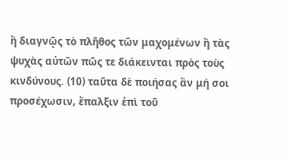ἢ διαγνῷς τὸ πλῆθος τῶν μαχομένων ἢ τὰς ψυχὰς αὐτῶν πῶς τε διάκεινται πρὸς τοὺς κινδύνους. (10) ταῦτα δὲ ποιήσας ἂν μή σοι προσέχωσιν, ἔπαλξιν ἐπὶ τοῦ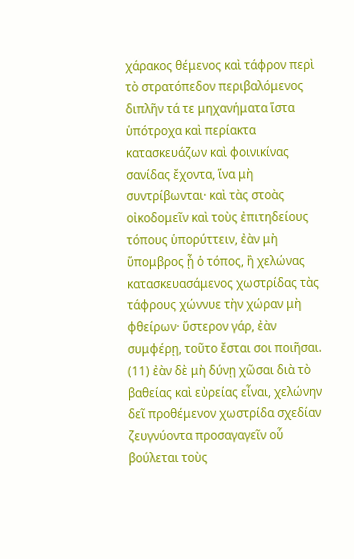χάρακος θέμενος καὶ τάφρον περὶ τὸ στρατόπεδον περιβαλόμενος διπλῆν τά τε μηχανήματα ἵστα ὑπότροχα καὶ περίακτα κατασκευάζων καὶ φοινικίνας σανίδας ἔχοντα, ἵνα μὴ συντρίβωνται· καὶ τὰς στοὰς οἰκοδομεῖν καὶ τοὺς ἐπιτηδείους τόπους ὑπορύττειν, ἐὰν μὴ ὕπομβρος ᾖ ὁ τόπος, ἢ χελώνας κατασκευασάμενος χωστρίδας τὰς τάφρους χώννυε τὴν χώραν μὴ φθείρων· ὕστερον γάρ, ἐὰν συμφέρῃ, τοῦτο ἔσται σοι ποιῆσαι. (11) ἐὰν δὲ μὴ δύνῃ χῶσαι διὰ τὸ βαθείας καὶ εὐρείας εἶναι, χελώνην δεῖ προθέμενον χωστρίδα σχεδίαν ζευγνύοντα προσαγαγεῖν οὗ βούλεται τοὺς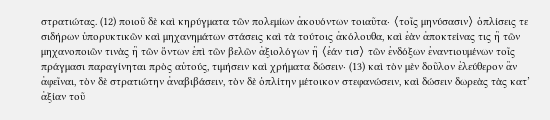στρατιώτας. (12) ποιοῦ δὲ καὶ κηρύγματα τῶν πολεμίων ἀκουόντων τοιαῦτα· 〈τοῖς μηνύσασιν〉 ὁπλίσεις τε σιδήρων ὑπορυκτικῶν καὶ μηχανημάτων στάσεις καὶ τὰ τούτοις ἀκόλουθα, καὶ ἐὰν ἀποκτείνας τις ἢ τῶν μηχανοποιῶν τινὰς ἢ τῶν ὄντων ἐπὶ τῶν βελῶν ἀξιολόγων ἢ 〈ἐάν τισ〉 τῶν ἐνδόξων ἐναντιουμένων τοῖς πράγμασι παραγίνηται πρὸς αὑτούς, τιμήσειν καὶ χρήματα δώσειν· (13) καὶ τὸν μὲν δοῦλον ἐλεύθερον ἂν ἀφεῖναι, τὸν δὲ στρατιώτην ἀναβιβάσειν, τὸν δὲ ὁπλίτην μέτοικον στεφανώσειν, καὶ δώσειν δωρεὰς τὰς κατ’ ἀξίαν τοῦ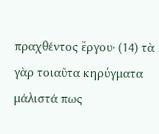πραχθέντος ἔργου· (14) τὰ γὰρ τοιαῦτα κηρύγματα μάλιστά πως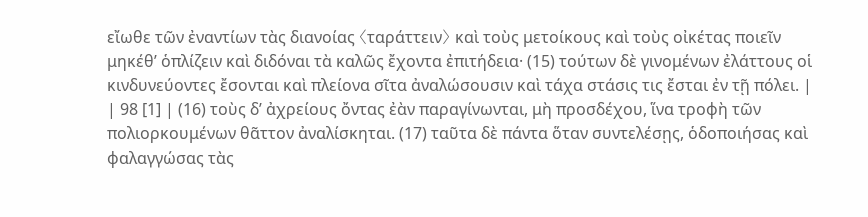εἴωθε τῶν ἐναντίων τὰς διανοίας 〈ταράττειν〉 καὶ τοὺς μετοίκους καὶ τοὺς οἰκέτας ποιεῖν μηκέθ’ ὁπλίζειν καὶ διδόναι τὰ καλῶς ἔχοντα ἐπιτήδεια· (15) τούτων δὲ γινομένων ἐλάττους οἱ κινδυνεύοντες ἔσονται καὶ πλείονα σῖτα ἀναλώσουσιν καὶ τάχα στάσις τις ἔσται ἐν τῇ πόλει. |
| 98 [1] | (16) τοὺς δ’ ἀχρείους ὄντας ἐὰν παραγίνωνται, μὴ προσδέχου, ἵνα τροφὴ τῶν πολιορκουμένων θᾶττον ἀναλίσκηται. (17) ταῦτα δὲ πάντα ὅταν συντελέσῃς, ὁδοποιήσας καὶ φαλαγγώσας τὰς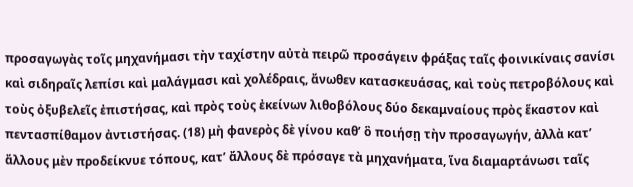προσαγωγὰς τοῖς μηχανήμασι τὴν ταχίστην αὐτὰ πειρῶ προσάγειν φράξας ταῖς φοινικίναις σανίσι καὶ σιδηραῖς λεπίσι καὶ μαλάγμασι καὶ χολέδραις, ἄνωθεν κατασκευάσας, καὶ τοὺς πετροβόλους καὶ τοὺς ὀξυβελεῖς ἐπιστήσας, καὶ πρὸς τοὺς ἐκείνων λιθοβόλους δύο δεκαμναίους πρὸς ἕκαστον καὶ πεντασπίθαμον ἀντιστήσας. (18) μὴ φανερὸς δὲ γίνου καθ’ ὃ ποιήσῃ τὴν προσαγωγήν, ἀλλὰ κατ’ ἄλλους μὲν προδείκνυε τόπους, κατ’ ἄλλους δὲ πρόσαγε τὰ μηχανήματα, ἵνα διαμαρτάνωσι ταῖς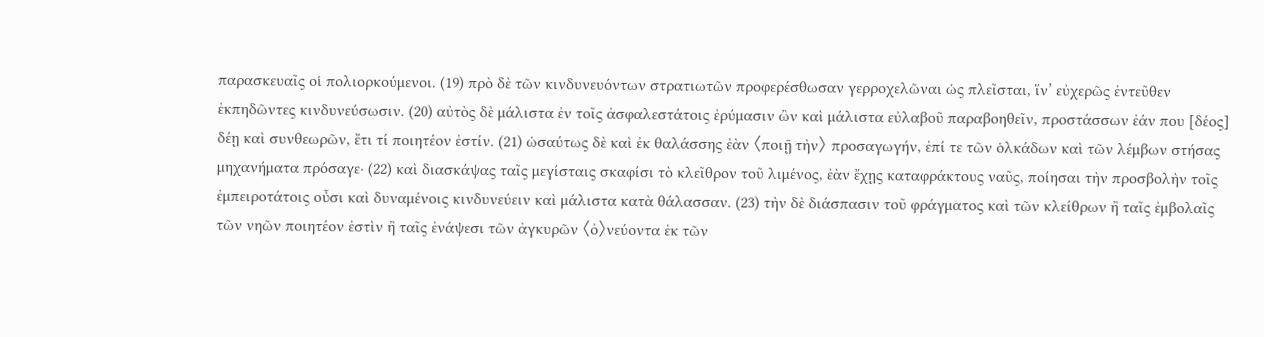παρασκευαῖς οἱ πολιορκούμενοι. (19) πρὸ δὲ τῶν κινδυνευόντων στρατιωτῶν προφερέσθωσαν γερροχελῶναι ὡς πλεῖσται, ἵν’ εὐχερῶς ἐντεῦθεν ἐκπηδῶντες κινδυνεύσωσιν. (20) αὐτὸς δὲ μάλιστα ἐν τοῖς ἀσφαλεστάτοις ἐρύμασιν ὢν καὶ μάλιστα εὐλαβοῦ παραβοηθεῖν, προστάσσων ἐάν που [δέος] δέῃ καὶ συνθεωρῶν, ἔτι τί ποιητέον ἐστίν. (21) ὡσαύτως δὲ καὶ ἐκ θαλάσσης ἐὰν 〈ποιῇ τὴν〉 προσαγωγήν, ἐπί τε τῶν ὁλκάδων καὶ τῶν λέμβων στήσας μηχανήματα πρόσαγε· (22) καὶ διασκάψας ταῖς μεγίσταις σκαφίσι τὸ κλεῖθρον τοῦ λιμένος, ἐὰν ἔχῃς καταφράκτους ναῦς, ποίησαι τὴν προσβολὴν τοῖς ἐμπειροτάτοις οὖσι καὶ δυναμένοις κινδυνεύειν καὶ μάλιστα κατὰ θάλασσαν. (23) τὴν δὲ διάσπασιν τοῦ φράγματος καὶ τῶν κλείθρων ἢ ταῖς ἐμβολαῖς τῶν νηῶν ποιητέον ἐστὶν ἢ ταῖς ἐνάψεσι τῶν ἀγκυρῶν 〈ὀ〉νεύοντα ἐκ τῶν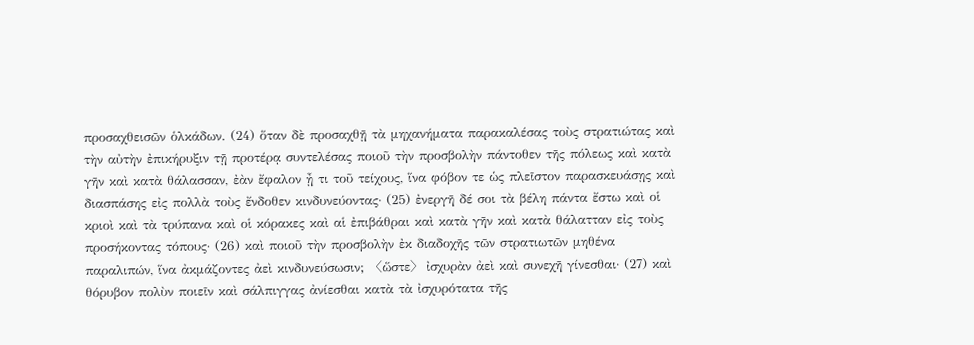προσαχθεισῶν ὁλκάδων. (24) ὅταν δὲ προσαχθῇ τὰ μηχανήματα παρακαλέσας τοὺς στρατιώτας καὶ τὴν αὐτὴν ἐπικήρυξιν τῇ προτέρᾳ συντελέσας ποιοῦ τὴν προσβολὴν πάντοθεν τῆς πόλεως καὶ κατὰ γῆν καὶ κατὰ θάλασσαν, ἐὰν ἔφαλον ᾖ τι τοῦ τείχους, ἵνα φόβον τε ὡς πλεῖστον παρασκευάσῃς καὶ διασπάσης εἰς πολλὰ τοὺς ἔνδοθεν κινδυνεύοντας· (25) ἐνεργῆ δέ σοι τὰ βέλη πάντα ἔστω καὶ οἱ κριοὶ καὶ τὰ τρύπανα καὶ οἱ κόρακες καὶ αἱ ἐπιβάθραι καὶ κατὰ γῆν καὶ κατὰ θάλατταν εἰς τοὺς προσήκοντας τόπους· (26) καὶ ποιοῦ τὴν προσβολὴν ἐκ διαδοχῆς τῶν στρατιωτῶν μηθένα παραλιπών, ἵνα ἀκμάζοντες ἀεὶ κινδυνεύσωσιν; 〈ὥστε〉 ἰσχυρὰν ἀεὶ καὶ συνεχῆ γίνεσθαι· (27) καὶ θόρυβον πολὺν ποιεῖν καὶ σάλπιγγας ἀνίεσθαι κατὰ τὰ ἰσχυρότατα τῆς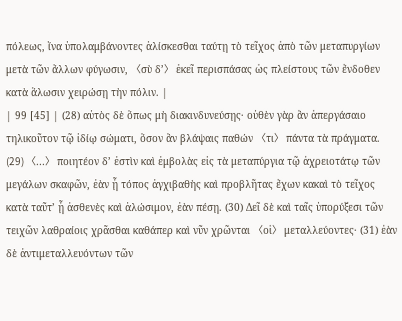πόλεως, ἵνα ὑπολαμβάνοντες ἁλίσκεσθαι ταύτῃ τὸ τεῖχος ἀπὸ τῶν μεταπυργίων μετὰ τῶν ἄλλων φύγωσιν, 〈σὺ δ’〉 ἐκεῖ περισπάσας ὡς πλείστους τῶν ἔνδοθεν κατὰ ἅλωσιν χειρώσῃ τὴν πόλιν. |
| 99 [45] | (28) αὐτὸς δὲ ὅπως μὴ διακινδυνεύσῃς· οὐθὲν γὰρ ἂν ἀπεργάσαιο τηλικοῦτον τῷ ἰδίῳ σώματι, ὅσον ἂν βλάψαις παθών 〈τι〉 πάντα τὰ πράγματα. (29) 〈...〉 ποιητέον δ’ ἐστὶν καὶ ἐμβολὰς εἰς τὰ μεταπύργια τῷ ἀχρειοτάτῳ τῶν μεγάλων σκαφῶν, ἐὰν ᾖ τόπος ἀγχιβαθὴς καὶ προβλῆτας ἔχων κακαὶ τὸ τεῖχος κατὰ ταῦτ’ ᾖ ἀσθενὲς καὶ ἁλώσιμον, ἐὰν πέσῃ. (30) Δεῖ δὲ καὶ ταῖς ὑπορύξεσι τῶν τειχῶν λαθραίοις χρᾶσθαι καθάπερ καὶ νῦν χρῶνται 〈οἱ〉 μεταλλεύοντες· (31) ἐὰν δὲ ἀντιμεταλλευόντων τῶν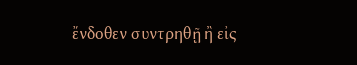ἔνδοθεν συντρηθῇ ἢ εἰς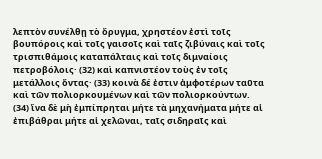λεπτὸν συνέλθῃ τὸ ὄρυγμα, χρηστέον ἐστὶ τοῖς βουπόροις καὶ τοῖς γαισοῖς καὶ ταῖς ζιβύναις καὶ τοῖς τρισπιθάμοις καταπάλταις καὶ τοῖς διμναίοις πετροβόλοις· (32) καὶ καπνιστέον τοὺς ἐν τοῖς μετάλλοις ὄντας· (33) κοινὰ δέ ἐστιν ἀμφοτέρων ταῦτα καὶ τῶν πολιορκουμένων καὶ τῶν πολιορκούντων. (34) ἵνα δὲ μὴ ἐμπίπρηται μήτε τὰ μηχανήματα μήτε αἱ ἐπιβάθραι μήτε αἱ χελῶναι, ταῖς σιδηραῖς καὶ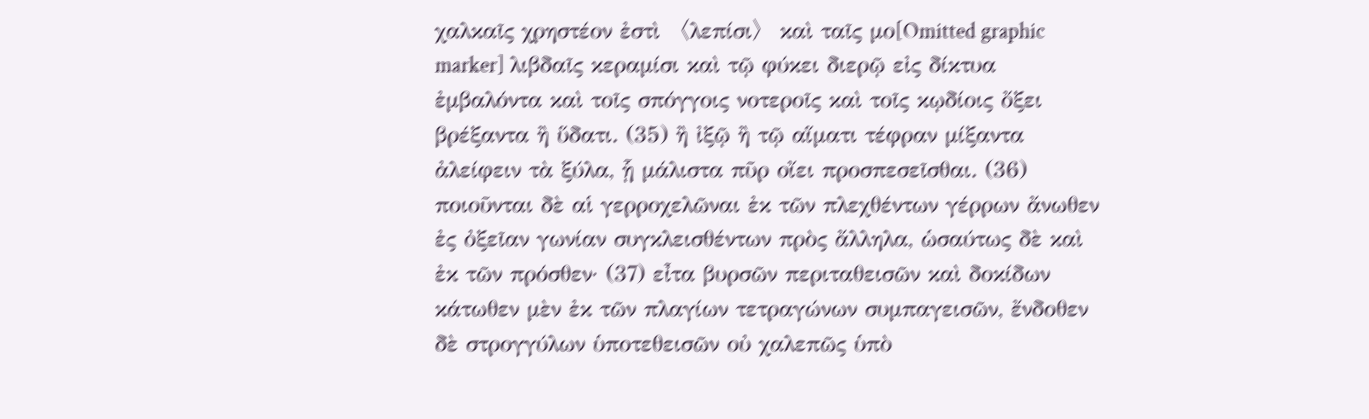χαλκαῖς χρηστέον ἐστὶ 〈λεπίσι〉 καὶ ταῖς μο[Omitted graphic marker] λιβδαῖς κεραμίσι καὶ τῷ φύκει διερῷ εἰς δίκτυα ἐμβαλόντα καὶ τοῖς σπόγγοις νοτεροῖς καὶ τοῖς κῳδίοις ὄξει βρέξαντα ἢ ὕδατι. (35) ἢ ἰξῷ ἢ τῷ αἵματι τέφραν μίξαντα ἀλείφειν τὰ ξύλα, ᾗ μάλιστα πῦρ οἴει προσπεσεῖσθαι. (36) ποιοῦνται δὲ αἱ γερροχελῶναι ἐκ τῶν πλεχθέντων γέρρων ἄνωθεν ἐς ὀξεῖαν γωνίαν συγκλεισθέντων πρὸς ἄλληλα, ὡσαύτως δὲ καὶ ἐκ τῶν πρόσθεν· (37) εἶτα βυρσῶν περιταθεισῶν καὶ δοκίδων κάτωθεν μὲν ἐκ τῶν πλαγίων τετραγώνων συμπαγεισῶν, ἔνδοθεν δὲ στρογγύλων ὑποτεθεισῶν οὐ χαλεπῶς ὑπὸ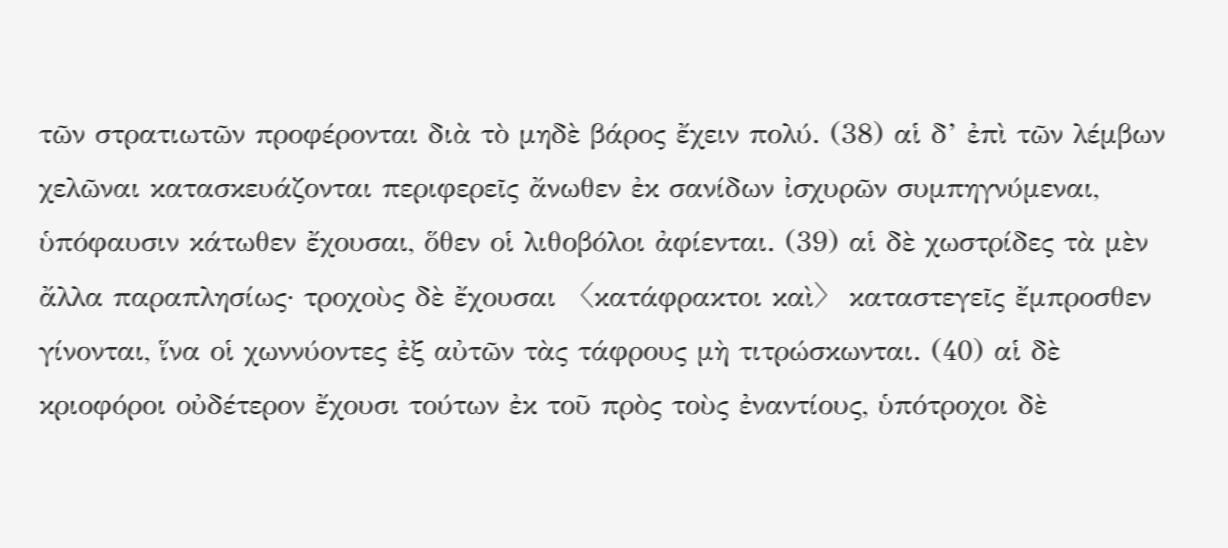τῶν στρατιωτῶν προφέρονται διὰ τὸ μηδὲ βάρος ἔχειν πολύ. (38) αἱ δ’ ἐπὶ τῶν λέμβων χελῶναι κατασκευάζονται περιφερεῖς ἄνωθεν ἐκ σανίδων ἰσχυρῶν συμπηγνύμεναι, ὑπόφαυσιν κάτωθεν ἔχουσαι, ὅθεν οἱ λιθοβόλοι ἀφίενται. (39) αἱ δὲ χωστρίδες τὰ μὲν ἄλλα παραπλησίως· τροχοὺς δὲ ἔχουσαι 〈κατάφρακτοι καὶ〉 καταστεγεῖς ἔμπροσθεν γίνονται, ἵνα οἱ χωννύοντες ἐξ αὐτῶν τὰς τάφρους μὴ τιτρώσκωνται. (40) αἱ δὲ κριοφόροι οὐδέτερον ἔχουσι τούτων ἐκ τοῦ πρὸς τοὺς ἐναντίους, ὑπότροχοι δὲ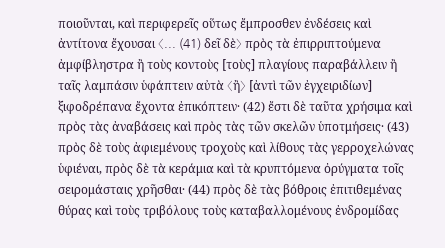ποιοῦνται, καὶ περιφερεῖς οὕτως ἔμπροσθεν ἐνδέσεις καὶ ἀντίτονα ἔχουσαι 〈... (41) δεῖ δὲ〉 πρὸς τὰ ἐπιρριπτούμενα ἀμφίβληστρα ἢ τοὺς κοντοὺς [τοὺς] πλαγίους παραβάλλειν ἢ ταῖς λαμπάσιν ὑφάπτειν αὐτὰ 〈ἢ〉 [ἀντὶ τῶν ἐγχειριδίων] ξιφοδρέπανα ἔχοντα ἐπικόπτειν· (42) ἔστι δὲ ταῦτα χρήσιμα καὶ πρὸς τὰς ἀναβάσεις καὶ πρὸς τὰς τῶν σκελῶν ὑποτμήσεις· (43) πρὸς δὲ τοὺς ἀφιεμένους τροχοὺς καὶ λίθους τὰς γερροχελώνας ὑφιέναι, πρὸς δὲ τὰ κεράμια καὶ τὰ κρυπτόμενα ὀρύγματα τοῖς σειρομάσταις χρῆσθαι· (44) πρὸς δὲ τὰς βόθροις ἐπιτιθεμένας θύρας καὶ τοὺς τριβόλους τοὺς καταβαλλομένους ἐνδρομίδας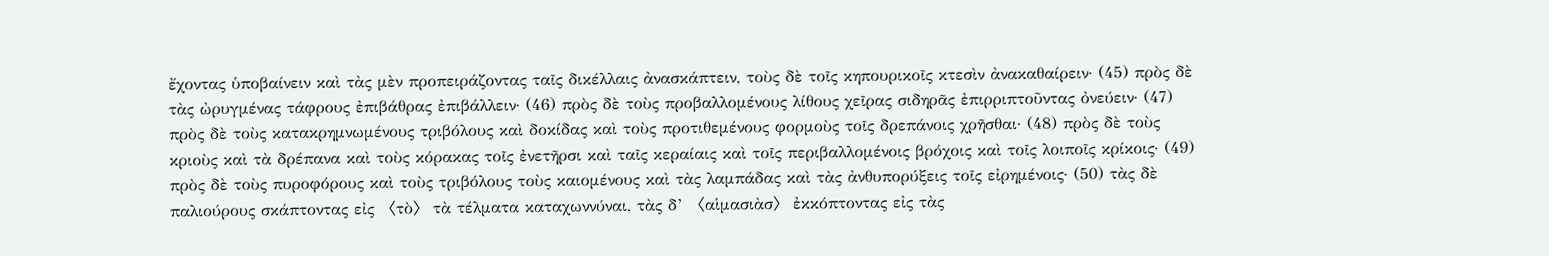ἔχοντας ὑποβαίνειν καὶ τὰς μὲν προπειράζοντας ταῖς δικέλλαις ἀνασκάπτειν, τοὺς δὲ τοῖς κηπουρικοῖς κτεσὶν ἀνακαθαίρειν· (45) πρὸς δὲ τὰς ὠρυγμένας τάφρους ἐπιβάθρας ἐπιβάλλειν· (46) πρὸς δὲ τοὺς προβαλλομένους λίθους χεῖρας σιδηρᾶς ἐπιρριπτοῦντας ὀνεύειν· (47) πρὸς δὲ τοὺς κατακρημνωμένους τριβόλους καὶ δοκίδας καὶ τοὺς προτιθεμένους φορμοὺς τοῖς δρεπάνοις χρῆσθαι· (48) πρὸς δὲ τοὺς κριοὺς καὶ τὰ δρέπανα καὶ τοὺς κόρακας τοῖς ἐνετῆρσι καὶ ταῖς κεραίαις καὶ τοῖς περιβαλλομένοις βρόχοις καὶ τοῖς λοιποῖς κρίκοις· (49) πρὸς δὲ τοὺς πυροφόρους καὶ τοὺς τριβόλους τοὺς καιομένους καὶ τὰς λαμπάδας καὶ τὰς ἀνθυπορύξεις τοῖς εἰρημένοις· (50) τὰς δὲ παλιούρους σκάπτοντας εἰς 〈τὸ〉 τὰ τέλματα καταχωννύναι, τὰς δ’ 〈αἱμασιὰσ〉 ἐκκόπτοντας εἰς τὰς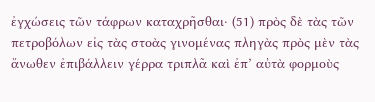ἐγχώσεις τῶν τάφρων καταχρῆσθαι· (51) πρὸς δὲ τὰς τῶν πετροβόλων εἰς τὰς στοὰς γινομένας πληγὰς πρὸς μὲν τὰς ἄνωθεν ἐπιβάλλειν γέρρα τριπλᾶ καὶ ἐπ’ αὐτὰ φορμοὺς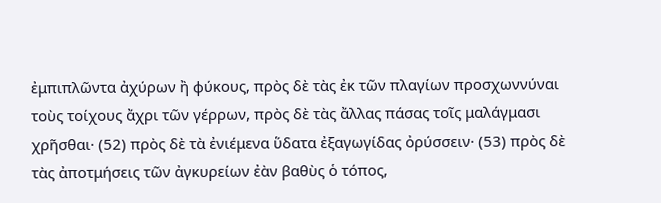ἐμπιπλῶντα ἀχύρων ἢ φύκους, πρὸς δὲ τὰς ἐκ τῶν πλαγίων προσχωννύναι τοὺς τοίχους ἄχρι τῶν γέρρων, πρὸς δὲ τὰς ἄλλας πάσας τοῖς μαλάγμασι χρῆσθαι· (52) πρὸς δὲ τὰ ἐνιέμενα ὕδατα ἐξαγωγίδας ὀρύσσειν· (53) πρὸς δὲ τὰς ἀποτμήσεις τῶν ἀγκυρείων ἐὰν βαθὺς ὁ τόπος,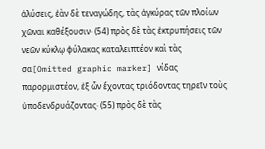ἁλύσεις, ἐὰν δὲ τεναγώδης, τὰς ἀγκύρας τῶν πλοίων χῶναι καθέξουσιν· (54) πρὸς δὲ τὰς ἐκτρυπήσεις τῶν νεῶν κύκλῳ φύλακας καταλειπτέον καὶ τὰς σα[Omitted graphic marker] νίδας παρορμιστέον, ἐξ ὧν ἔχοντας τριόδοντας τηρεῖν τοὺς ὑποδενδρυάζοντας· (55) πρὸς δὲ τὰς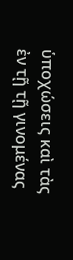ὑποχώσεις καὶ τὰς ἐν τῇ τῇ γινομένας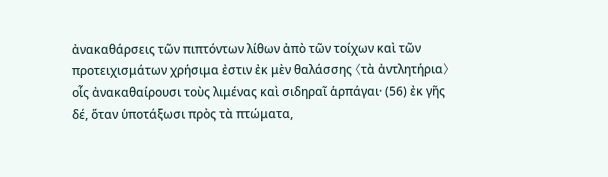ἀνακαθάρσεις τῶν πιπτόντων λίθων ἀπὸ τῶν τοίχων καὶ τῶν προτειχισμάτων χρήσιμα ἐστιν ἐκ μὲν θαλάσσης 〈τὰ ἀντλητήρια〉 οἷς ἀνακαθαίρουσι τοὺς λιμένας καὶ σιδηραῖ ἁρπάγαι· (56) ἐκ γῆς δέ, ὅταν ὑποτάξωσι πρὸς τὰ πτώματα,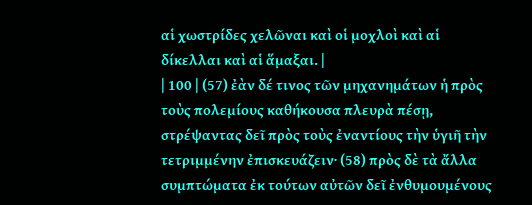αἱ χωστρίδες χελῶναι καὶ οἱ μοχλοὶ καὶ αἱ δίκελλαι καὶ αἱ ἅμαξαι. |
| 100 | (57) ἐὰν δέ τινος τῶν μηχανημάτων ἡ πρὸς τοὺς πολεμίους καθήκουσα πλευρὰ πέσῃ, στρέψαντας δεῖ πρὸς τοὺς ἐναντίους τὴν ὑγιῆ τὴν τετριμμένην ἐπισκευάζειν· (58) πρὸς δὲ τὰ ἄλλα συμπτώματα ἐκ τούτων αὐτῶν δεῖ ἐνθυμουμένους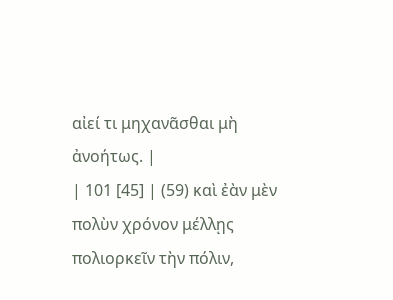αἰεί τι μηχανᾶσθαι μὴ ἀνοήτως. |
| 101 [45] | (59) καὶ ἐὰν μὲν πολὺν χρόνον μέλλῃς πολιορκεῖν τὴν πόλιν,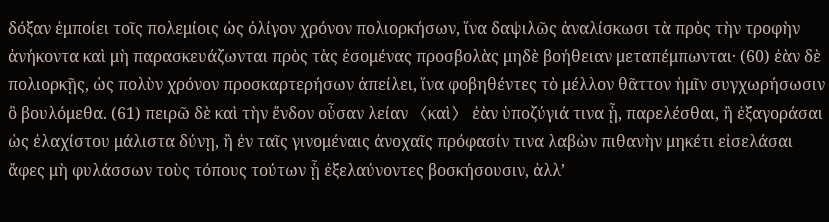δόξαν ἐμποίει τοῖς πολεμίοις ὡς ὀλίγον χρόνον πολιορκήσων, ἵνα δαψιλῶς ἀναλίσκωσι τὰ πρὸς τὴν τροφὴν ἀνήκοντα καὶ μὴ παρασκευάζωνται πρὸς τὰς ἐσομένας προσβολὰς μηδὲ βοήθειαν μεταπέμπωνται· (60) ἐὰν δὲ πολιορκῇς, ὡς πολὺν χρόνον προσκαρτερήσων ἀπείλει, ἵνα φοβηθέντες τὸ μέλλον θᾶττον ἡμῖν συγχωρήσωσιν ὃ βουλόμεθα. (61) πειρῶ δὲ καὶ τὴν ἔνδον οὖσαν λείαν 〈καὶ〉 ἐὰν ὑποζύγιά τινα ᾖ, παρελέσθαι, ἢ ἐξαγοράσαι ὡς ἐλαχίστου μάλιστα δύνῃ, ἢ ἐν ταῖς γινομέναις ἀνοχαῖς πρόφασίν τινα λαβὼν πιθανὴν μηκέτι εἰσελάσαι ἄφες μὴ φυλάσσων τοὺς τόπους τούτων ᾗ ἐξελαύνοντες βοσκήσουσιν, ἀλλ’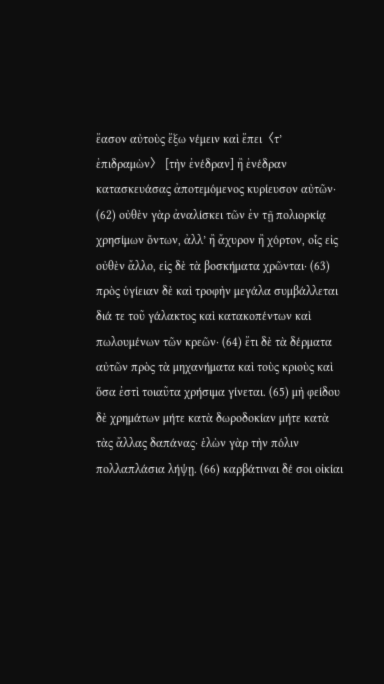ἔασον αὐτοὺς ἔξω νέμειν καὶ ἔπει〈τ’ ἐπιδραμὼν〉 [τὴν ἐνέδραν] ἢ ἐνέδραν κατασκευάσας ἀποτεμόμενος κυρίευσον αὐτῶν· (62) οὐθὲν γὰρ ἀναλίσκει τῶν ἐν τῇ πολιορκίᾳ χρησίμων ὄντων, ἀλλ’ ἢ ἄχυρον ἢ χόρτον, οἷς εἰς οὐθὲν ἄλλο, εἰς δὲ τὰ βοσκήματα χρῶνται· (63) πρὸς ὑγίειαν δὲ καὶ τροφὴν μεγάλα συμβάλλεται διά τε τοῦ γάλακτος καὶ κατακοπέντων καὶ πωλουμένων τῶν κρεῶν· (64) ἔτι δὲ τὰ δέρματα αὐτῶν πρὸς τὰ μηχανήματα καὶ τοὺς κριοὺς καὶ ὅσα ἐστὶ τοιαῦτα χρήσιμα γίνεται. (65) μὴ φείδου δὲ χρημάτων μήτε κατὰ δωροδοκίαν μήτε κατὰ τὰς ἄλλας δαπάνας· ἑλὼν γὰρ τὴν πόλιν πολλαπλάσια λήψῃ. (66) καρβάτιναι δέ σοι οἰκίαι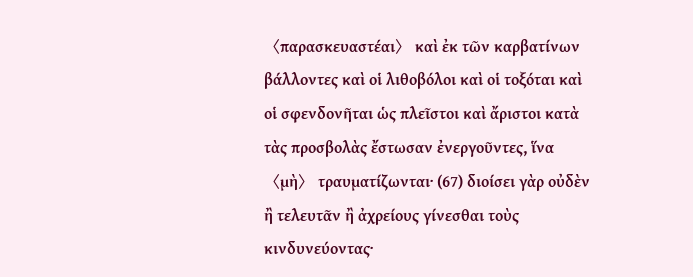〈παρασκευαστέαι〉 καὶ ἐκ τῶν καρβατίνων βάλλοντες καὶ οἱ λιθοβόλοι καὶ οἱ τοξόται καὶ οἱ σφενδονῆται ὡς πλεῖστοι καὶ ἄριστοι κατὰ τὰς προσβολὰς ἔστωσαν ἐνεργοῦντες, ἵνα 〈μὴ〉 τραυματίζωνται· (67) διοίσει γὰρ οὐδὲν ἢ τελευτᾶν ἢ ἀχρείους γίνεσθαι τοὺς κινδυνεύοντας·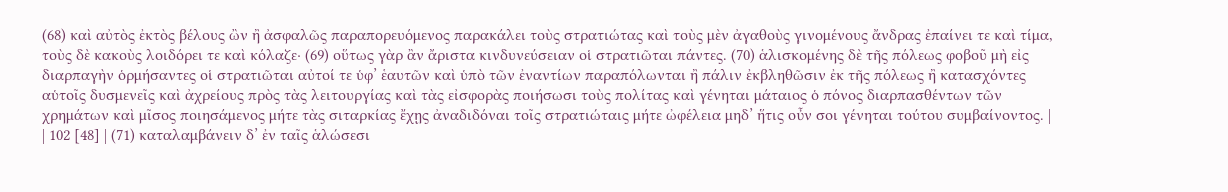(68) καὶ αὐτὸς ἐκτὸς βέλους ὢν ἢ ἀσφαλῶς παραπορευόμενος παρακάλει τοὺς στρατιώτας καὶ τοὺς μὲν ἀγαθοὺς γινομένους ἄνδρας ἐπαίνει τε καὶ τίμα, τοὺς δὲ κακοὺς λοιδόρει τε καὶ κόλαζε· (69) οὕτως γὰρ ἂν ἄριστα κινδυνεύσειαν οἱ στρατιῶται πάντες. (70) ἁλισκομένης δὲ τῆς πόλεως φοβοῦ μὴ εἰς διαρπαγὴν ὁρμήσαντες οἱ στρατιῶται αὐτοί τε ὑφ’ ἑαυτῶν καὶ ὑπὸ τῶν ἐναντίων παραπόλωνται ἢ πάλιν ἐκβληθῶσιν ἐκ τῆς πόλεως ἢ κατασχόντες αὑτοῖς δυσμενεῖς καὶ ἀχρείους πρὸς τὰς λειτουργίας καὶ τὰς εἰσφορὰς ποιήσωσι τοὺς πολίτας καὶ γένηται μάταιος ὁ πόνος διαρπασθέντων τῶν χρημάτων καὶ μῖσος ποιησάμενος μήτε τὰς σιταρκίας ἔχῃς ἀναδιδόναι τοῖς στρατιώταις μήτε ὠφέλεια μηδ’ ἥτις οὖν σοι γένηται τούτου συμβαίνοντος. |
| 102 [48] | (71) καταλαμβάνειν δ’ ἐν ταῖς ἁλώσεσι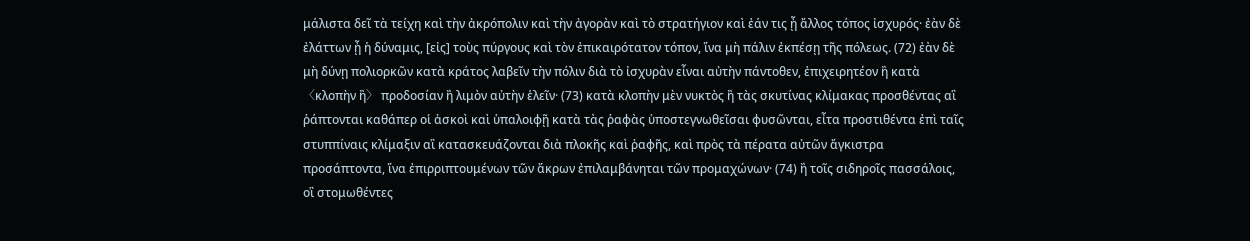μάλιστα δεῖ τὰ τείχη καὶ τὴν ἀκρόπολιν καὶ τὴν ἀγορὰν καὶ τὸ στρατήγιον καὶ ἐάν τις ᾖ ἄλλος τόπος ἰσχυρός· ἐὰν δὲ ἐλάττων ᾖ ἡ δύναμις, [εἰς] τοὺς πύργους καὶ τὸν ἐπικαιρότατον τόπον, ἵνα μὴ πάλιν ἐκπέσῃ τῆς πόλεως. (72) ἐὰν δὲ μὴ δύνῃ πολιορκῶν κατὰ κράτος λαβεῖν τὴν πόλιν διὰ τὸ ἰσχυρὰν εἶναι αὐτὴν πάντοθεν, ἐπιχειρητέον ἢ κατὰ 〈κλοπὴν ἢ〉 προδοσίαν ἢ λιμὸν αὐτὴν ἑλεῖν· (73) κατὰ κλοπὴν μὲν νυκτὸς ἢ τὰς σκυτίνας κλίμακας προσθέντας αἳ ῥάπτονται καθάπερ οἱ ἀσκοὶ καὶ ὑπαλοιφῇ κατὰ τὰς ῥαφὰς ὑποστεγνωθεῖσαι φυσῶνται, εἶτα προστιθέντα ἐπὶ ταῖς στυππίναις κλίμαξιν αἳ κατασκευάζονται διὰ πλοκῆς καὶ ῥαφῆς, καὶ πρὸς τὰ πέρατα αὐτῶν ἄγκιστρα προσάπτοντα, ἵνα ἐπιρριπτουμένων τῶν ἄκρων ἐπιλαμβάνηται τῶν προμαχώνων· (74) ἢ τοῖς σιδηροῖς πασσάλοις, οἳ στομωθέντες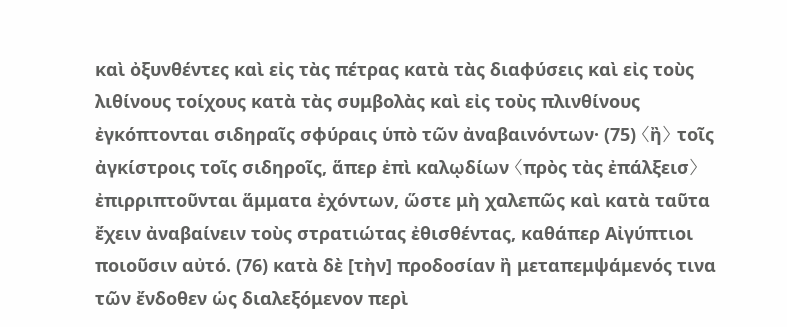καὶ ὀξυνθέντες καὶ εἰς τὰς πέτρας κατὰ τὰς διαφύσεις καὶ εἰς τοὺς λιθίνους τοίχους κατὰ τὰς συμβολὰς καὶ εἰς τοὺς πλινθίνους ἐγκόπτονται σιδηραῖς σφύραις ὑπὸ τῶν ἀναβαινόντων· (75) 〈ἢ〉 τοῖς ἀγκίστροις τοῖς σιδηροῖς, ἅπερ ἐπὶ καλῳδίων 〈πρὸς τὰς ἐπάλξεισ〉 ἐπιρριπτοῦνται ἅμματα ἐχόντων, ὥστε μὴ χαλεπῶς καὶ κατὰ ταῦτα ἔχειν ἀναβαίνειν τοὺς στρατιώτας ἐθισθέντας, καθάπερ Αἰγύπτιοι ποιοῦσιν αὐτό. (76) κατὰ δὲ [τὴν] προδοσίαν ἢ μεταπεμψάμενός τινα τῶν ἔνδοθεν ὡς διαλεξόμενον περὶ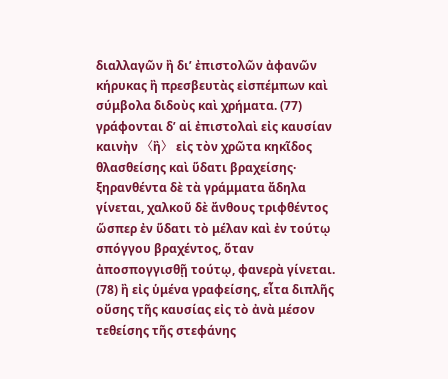διαλλαγῶν ἢ δι’ ἐπιστολῶν ἀφανῶν κήρυκας ἢ πρεσβευτὰς εἰσπέμπων καὶ σύμβολα διδοὺς καὶ χρήματα. (77) γράφονται δ’ αἱ ἐπιστολαὶ εἰς καυσίαν καινὴν 〈ἢ〉 εἰς τὸν χρῶτα κηκῖδος θλασθείσης καὶ ὕδατι βραχείσης· ξηρανθέντα δὲ τὰ γράμματα ἄδηλα γίνεται, χαλκοῦ δὲ ἄνθους τριφθέντος ὥσπερ ἐν ὕδατι τὸ μέλαν καὶ ἐν τούτῳ σπόγγου βραχέντος, ὅταν ἀποσπογγισθῇ τούτῳ, φανερὰ γίνεται. (78) ἢ εἰς ὑμένα γραφείσης, εἶτα διπλῆς οὔσης τῆς καυσίας εἰς τὸ ἀνὰ μέσον τεθείσης τῆς στεφάνης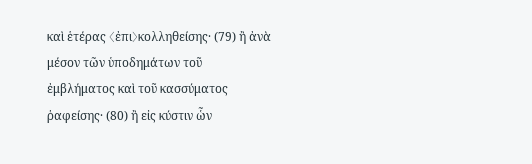καὶ ἑτέρας 〈ἐπι〉κολληθείσης· (79) ἢ ἀνὰ μέσον τῶν ὑποδημάτων τοῦ ἐμβλήματος καὶ τοῦ κασσύματος ῥαφείσης· (80) ἢ εἰς κύστιν ὧν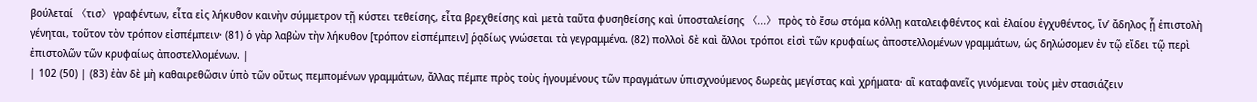βούλεταί 〈τισ〉 γραφέντων, εἶτα εἰς λήκυθον καινὴν σύμμετρον τῇ κύστει τεθείσης, εἶτα βρεχθείσης καὶ μετὰ ταῦτα φυσηθείσης καὶ ὑποσταλείσης 〈...〉 πρὸς τὸ ἔσω στόμα κόλλῃ καταλειφθέντος καὶ ἐλαίου ἐγχυθέντος, ἵν’ ἄδηλος ᾖ ἐπιστολὴ γένηται, τοῦτον τὸν τρόπον εἰσπέμπειν· (81) ὁ γὰρ λαβὼν τὴν λήκυθον [τρόπον εἰσπέμπειν] ῥᾳδίως γνώσεται τὰ γεγραμμένα. (82) πολλοὶ δὲ καὶ ἄλλοι τρόποι εἰσὶ τῶν κρυφαίως ἀποστελλομένων γραμμάτων, ὡς δηλώσομεν ἐν τῷ εἴδει τῷ περὶ ἐπιστολῶν τῶν κρυφαίως ἀποστελλομένων. |
| 102 (50) | (83) ἐὰν δὲ μὴ καθαιρεθῶσιν ὑπὸ τῶν οὕτως πεμπομένων γραμμάτων, ἄλλας πέμπε πρὸς τοὺς ἡγουμένους τῶν πραγμάτων ὑπισχνούμενος δωρεὰς μεγίστας καὶ χρήματα· αἳ καταφανεῖς γινόμεναι τοὺς μὲν στασιάζειν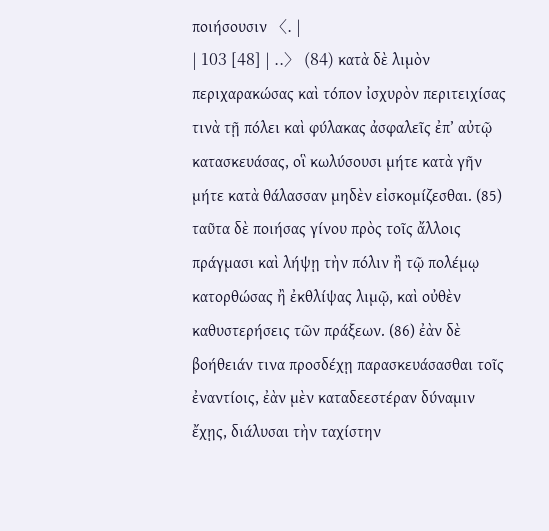ποιήσουσιν 〈. |
| 103 [48] | ..〉 (84) κατὰ δὲ λιμὸν περιχαρακώσας καὶ τόπον ἰσχυρὸν περιτειχίσας τινὰ τῇ πόλει καὶ φύλακας ἀσφαλεῖς ἐπ’ αὐτῷ κατασκευάσας, οἳ κωλύσουσι μήτε κατὰ γῆν μήτε κατὰ θάλασσαν μηδὲν εἰσκομίζεσθαι. (85) ταῦτα δὲ ποιήσας γίνου πρὸς τοῖς ἄλλοις πράγμασι καὶ λήψῃ τὴν πόλιν ἢ τῷ πολέμῳ κατορθώσας ἢ ἐκθλίψας λιμῷ, καὶ οὐθὲν καθυστερήσεις τῶν πράξεων. (86) ἐὰν δὲ βοήθειάν τινα προσδέχῃ παρασκευάσασθαι τοῖς ἐναντίοις, ἐὰν μὲν καταδεεστέραν δύναμιν ἔχῃς, διάλυσαι τὴν ταχίστην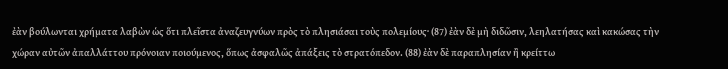ἐὰν βούλωνται χρήματα λαβὼν ὡς ὅτι πλεῖστα ἀναζευγνύων πρὸς τὸ πλησιάσαι τοὺς πολεμίους· (87) ἐὰν δὲ μὴ διδῶσιν, λεηλατήσας καὶ κακώσας τὴν χώραν αὐτῶν ἀπαλλάττου πρόνοιαν ποιούμενος, ὅπως ἀσφαλῶς ἀπάξεις τὸ στρατόπεδον. (88) ἐὰν δὲ παραπλησίαν ἢ κρείττω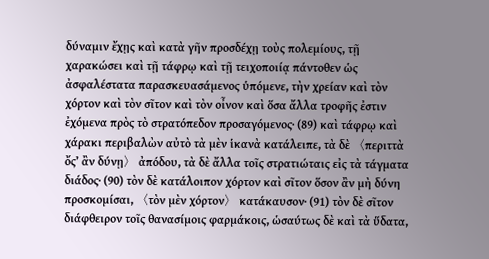δύναμιν ἔχῃς καὶ κατὰ γῆν προσδέχῃ τοὺς πολεμίους, τῇ χαρακώσει καὶ τῇ τάφρῳ καὶ τῇ τειχοποιίᾳ πάντοθεν ὡς ἀσφαλέστατα παρασκευασάμενος ὑπόμενε, τὴν χρείαν καὶ τὸν χόρτον καὶ τὸν σῖτον καὶ τὸν οἶνον καὶ ὅσα ἄλλα τροφῆς ἐστιν ἐχόμενα πρὸς τὸ στρατόπεδον προσαγόμενος· (89) καὶ τάφρῳ καὶ χάρακι περιβαλὼν αὐτὸ τὰ μὲν ἱκανὰ κατάλειπε, τὰ δὲ 〈περιττὰ ὄς’ ἂν δύνῃ〉 ἀπόδου, τὰ δὲ ἄλλα τοῖς στρατιώταις εἰς τὰ τάγματα διάδος· (90) τὸν δὲ κατάλοιπον χόρτον καὶ σῖτον ὅσον ἂν μὴ δύνη προσκομίσαι, 〈τὸν μὲν χόρτον〉 κατάκαυσον· (91) τὸν δὲ σῖτον διάφθειρον τοῖς θανασίμοις φαρμάκοις, ὡσαύτως δὲ καὶ τὰ ὕδατα,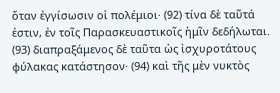ὅταν ἐγγίσωσιν οἱ πολέμιοι· (92) τίνα δὲ ταῦτά ἐστιν, ἐν τοῖς Παρασκευαστικοῖς ἡμῖν δεδήλωται. (93) διαπραξάμενος δὲ ταῦτα ὡς ἰσχυροτάτους φύλακας κατάστησον· (94) καὶ τῆς μὲν νυκτὸς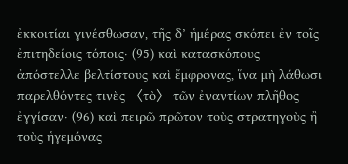ἐκκοιτίαι γινέσθωσαν, τῆς δ’ ἡμέρας σκόπει ἐν τοῖς ἐπιτηδείοις τόποις· (95) καὶ κατασκόπους ἀπόστελλε βελτίστους καὶ ἔμφρονας, ἵνα μὴ λάθωσι παρελθόντες τινὲς 〈τὸ〉 τῶν ἐναντίων πλῆθος ἐγγίσαν· (96) καὶ πειρῶ πρῶτον τοὺς στρατηγοὺς ἢ τοὺς ἡγεμόνας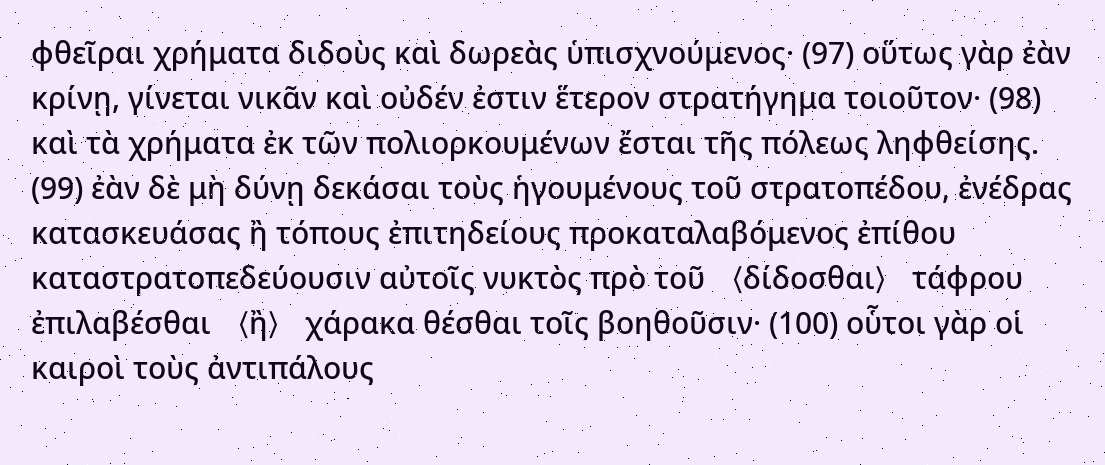φθεῖραι χρήματα διδοὺς καὶ δωρεὰς ὑπισχνούμενος· (97) οὕτως γὰρ ἐὰν κρίνῃ, γίνεται νικᾶν καὶ οὐδέν ἐστιν ἕτερον στρατήγημα τοιοῦτον· (98) καὶ τὰ χρήματα ἐκ τῶν πολιορκουμένων ἔσται τῆς πόλεως ληφθείσης. (99) ἐὰν δὲ μὴ δύνῃ δεκάσαι τοὺς ἡγουμένους τοῦ στρατοπέδου, ἐνέδρας κατασκευάσας ἢ τόπους ἐπιτηδείους προκαταλαβόμενος ἐπίθου καταστρατοπεδεύουσιν αὐτοῖς νυκτὸς πρὸ τοῦ 〈δίδοσθαι〉 τάφρου ἐπιλαβέσθαι 〈ἢ〉 χάρακα θέσθαι τοῖς βοηθοῦσιν· (100) οὗτοι γὰρ οἱ καιροὶ τοὺς ἀντιπάλους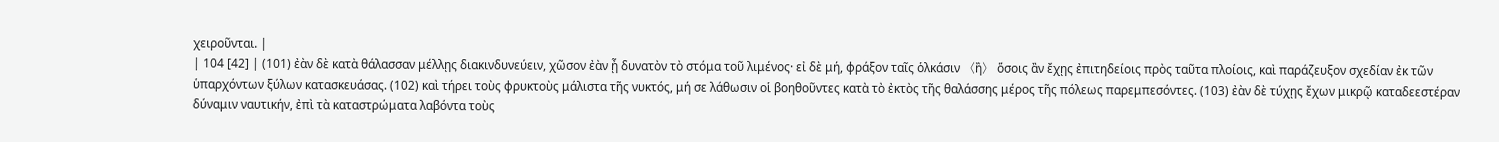χειροῦνται. |
| 104 [42] | (101) ἐὰν δὲ κατὰ θάλασσαν μέλλῃς διακινδυνεύειν, χῶσον ἐὰν ᾖ δυνατὸν τὸ στόμα τοῦ λιμένος· εἰ δὲ μή, φράξον ταῖς ὁλκάσιν 〈ἢ〉 ὅσοις ἂν ἔχῃς ἐπιτηδείοις πρὸς ταῦτα πλοίοις, καὶ παράζευξον σχεδίαν ἐκ τῶν ὑπαρχόντων ξύλων κατασκευάσας. (102) καὶ τήρει τοὺς φρυκτοὺς μάλιστα τῆς νυκτός, μή σε λάθωσιν οἱ βοηθοῦντες κατὰ τὸ ἐκτὸς τῆς θαλάσσης μέρος τῆς πόλεως παρεμπεσόντες. (103) ἐὰν δὲ τύχῃς ἔχων μικρῷ καταδεεστέραν δύναμιν ναυτικήν, ἐπὶ τὰ καταστρώματα λαβόντα τοὺς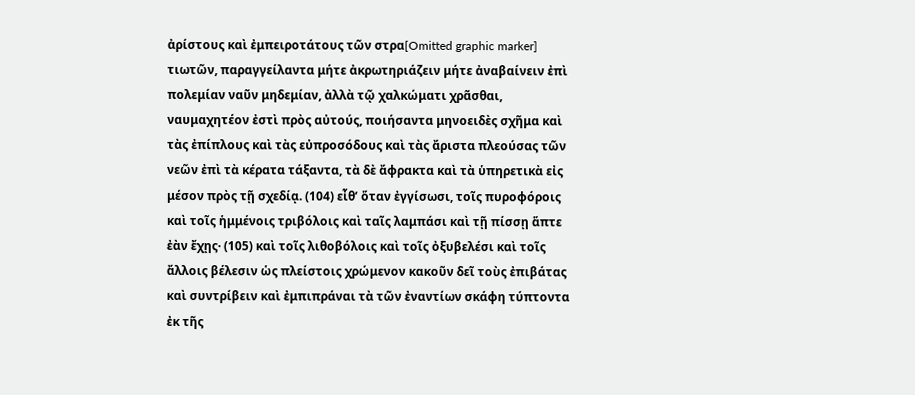ἀρίστους καὶ ἐμπειροτάτους τῶν στρα[Omitted graphic marker] τιωτῶν, παραγγείλαντα μήτε ἀκρωτηριάζειν μήτε ἀναβαίνειν ἐπὶ πολεμίαν ναῦν μηδεμίαν, ἀλλὰ τῷ χαλκώματι χρᾶσθαι, ναυμαχητέον ἐστὶ πρὸς αὐτούς, ποιήσαντα μηνοειδὲς σχῆμα καὶ τὰς ἐπίπλους καὶ τὰς εὐπροσόδους καὶ τὰς ἄριστα πλεούσας τῶν νεῶν ἐπὶ τὰ κέρατα τάξαντα, τὰ δὲ ἄφρακτα καὶ τὰ ὑπηρετικὰ εἰς μέσον πρὸς τῇ σχεδίᾳ. (104) εἶθ’ ὅταν ἐγγίσωσι, τοῖς πυροφόροις καὶ τοῖς ἡμμένοις τριβόλοις καὶ ταῖς λαμπάσι καὶ τῇ πίσσῃ ἅπτε ἐὰν ἔχῃς· (105) καὶ τοῖς λιθοβόλοις καὶ τοῖς ὀξυβελέσι καὶ τοῖς ἄλλοις βέλεσιν ὡς πλείστοις χρώμενον κακοῦν δεῖ τοὺς ἐπιβάτας καὶ συντρίβειν καὶ ἐμπιπράναι τὰ τῶν ἐναντίων σκάφη τύπτοντα ἐκ τῆς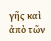γῆς καὶ ἀπὸ τῶν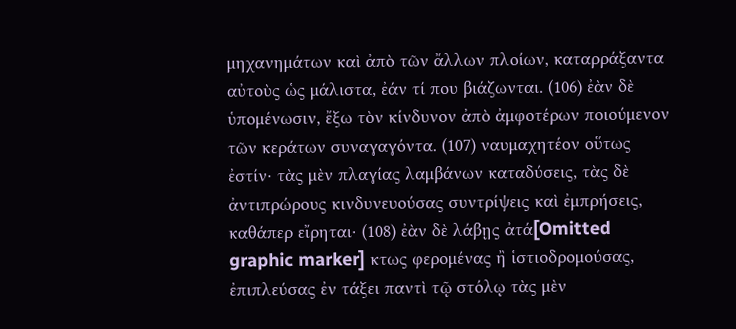μηχανημάτων καὶ ἀπὸ τῶν ἄλλων πλοίων, καταρράξαντα αὐτοὺς ὡς μάλιστα, ἐάν τί που βιάζωνται. (106) ἐὰν δὲ ὑπομένωσιν, ἔξω τὸν κίνδυνον ἀπὸ ἀμφοτέρων ποιούμενον τῶν κεράτων συναγαγόντα. (107) ναυμαχητέον οὕτως ἐστίν· τὰς μὲν πλαγίας λαμβάνων καταδύσεις, τὰς δὲ ἀντιπρώρους κινδυνευούσας συντρίψεις καὶ ἐμπρήσεις, καθάπερ εἴρηται· (108) ἐὰν δὲ λάβῃς ἀτά[Omitted graphic marker] κτως φερομένας ἢ ἱστιοδρομούσας, ἐπιπλεύσας ἐν τάξει παντὶ τῷ στόλῳ τὰς μὲν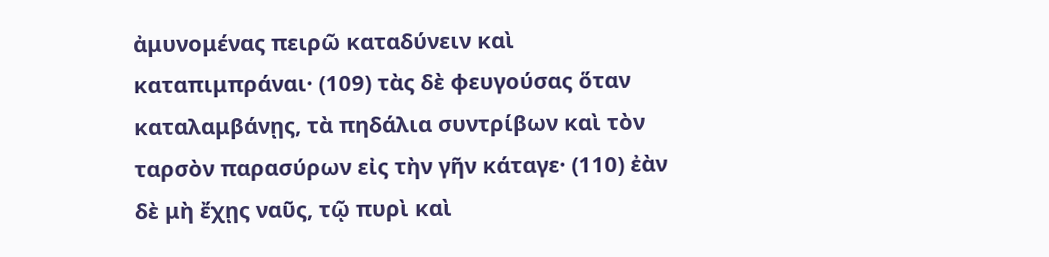ἀμυνομένας πειρῶ καταδύνειν καὶ καταπιμπράναι· (109) τὰς δὲ φευγούσας ὅταν καταλαμβάνῃς, τὰ πηδάλια συντρίβων καὶ τὸν ταρσὸν παρασύρων εἰς τὴν γῆν κάταγε· (110) ἐὰν δὲ μὴ ἔχῃς ναῦς, τῷ πυρὶ καὶ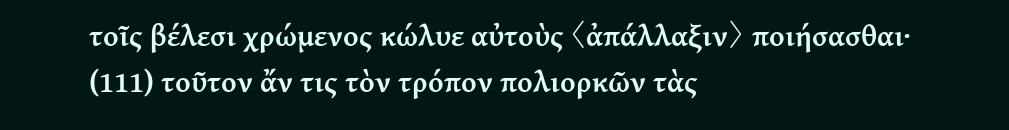τοῖς βέλεσι χρώμενος κώλυε αὐτοὺς 〈ἀπάλλαξιν〉 ποιήσασθαι· (111) τοῦτον ἄν τις τὸν τρόπον πολιορκῶν τὰς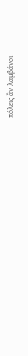πόλεις ἂν λαμβάνοι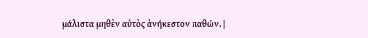μάλιστα μηθὲν αὐτὸς ἀνήκεστον παθών. |